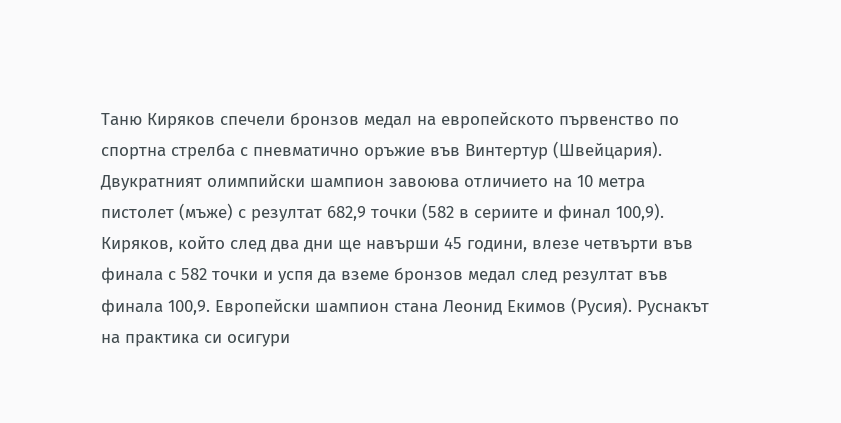Таню Киряков спечели бронзов медал на европейското първенство по спортна стрелба с пневматично оръжие във Винтертур (Швейцария). Двукратният олимпийски шампион завоюва отличието на 10 метра пистолет (мъже) с резултат 682,9 точки (582 в сериите и финал 100,9). Киряков, който след два дни ще навърши 45 години, влезе четвърти във финала с 582 точки и успя да вземе бронзов медал след резултат във финала 100,9. Европейски шампион стана Леонид Екимов (Русия). Руснакът на практика си осигури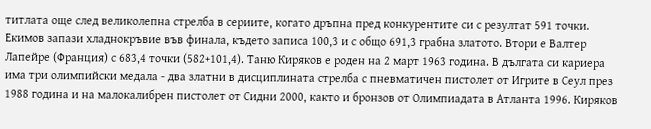титлата още след великолепна стрелба в сериите, когато дръпна пред конкурентите си с резултат 591 точки. Екимов запази хладнокръвие във финала, където записа 100,3 и с общо 691,3 грабна златото. Втори е Валтер Лапейре (Франция) с 683,4 точки (582+101,4). Таню Киряков е роден на 2 март 1963 година. В дългата си кариера има три олимпийски медала - два златни в дисциплината стрелба с пневматичен пистолет от Игрите в Сеул през 1988 година и на малокалибрен пистолет от Сидни 2000, както и бронзов от Олимпиадата в Атланта 1996. Киряков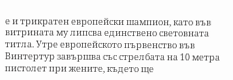е и трикратен европейски шампион, като във витрината му липсва единствено световната титла. Утре европейското първенство във Винтертур завършва със стрелбата на 10 метра пистолет при жените, където ще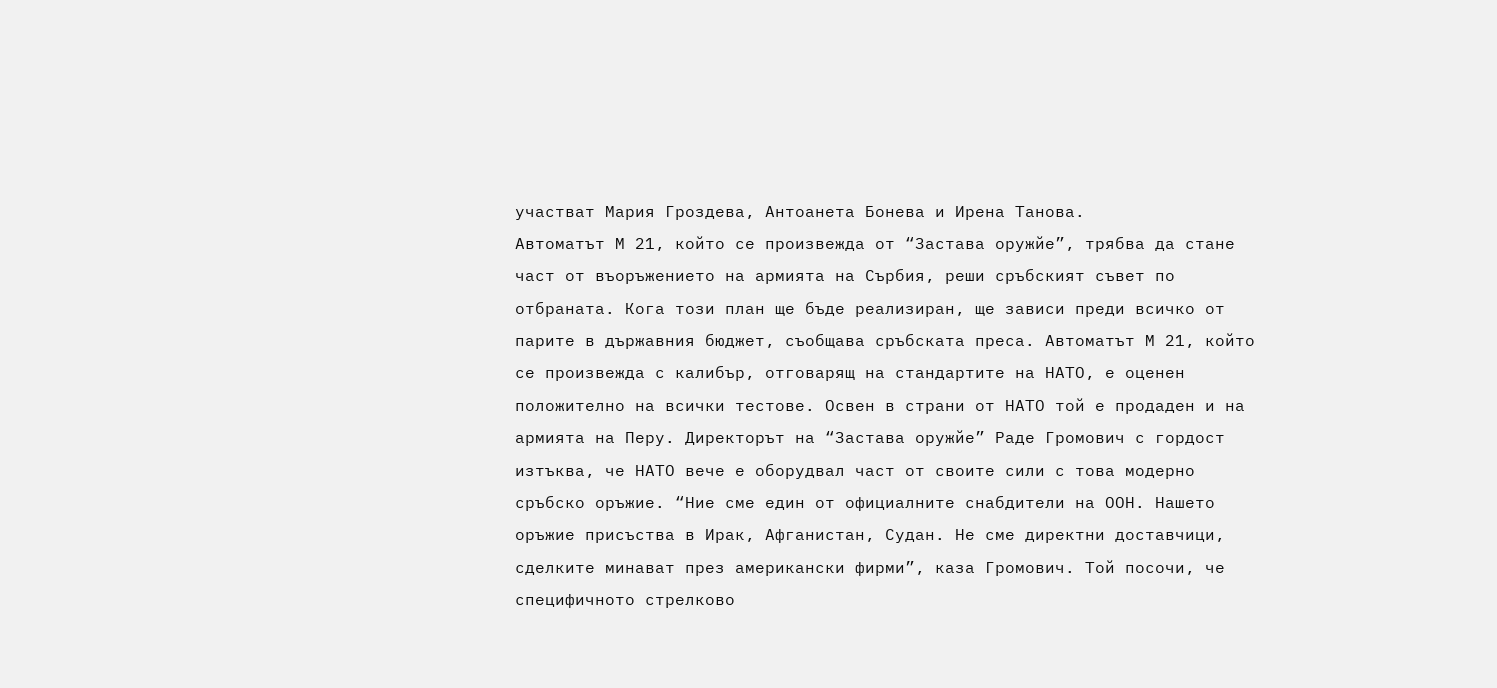участват Мария Гроздева, Антоанета Бонева и Ирена Танова.
Автоматът М 21, който се произвежда от “Застава оружйе”, трябва да стане част от въоръжението на армията на Сърбия, реши сръбският съвет по отбраната. Кога този план ще бъде реализиран, ще зависи преди всичко от парите в държавния бюджет, съобщава сръбската преса. Автоматът М 21, който се произвежда с калибър, отговарящ на стандартите на НАТО, е оценен положително на всички тестове. Освен в страни от НАТО той е продаден и на армията на Перу. Директорът на “Застава оружйе” Раде Громович с гордост изтъква, че НАТО вече е оборудвал част от своите сили с това модерно сръбско оръжие. “Ние сме един от официалните снабдители на ООН. Нашето оръжие присъства в Ирак, Афганистан, Судан. Не сме директни доставчици, сделките минават през американски фирми”, каза Громович. Той посочи, че специфичното стрелково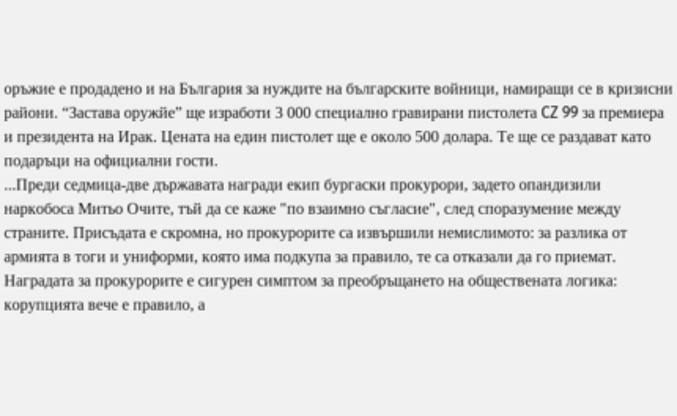оръжие е продадено и на България за нуждите на българските войници, намиращи се в кризисни райони. “Застава оружйе” ще изработи 3 000 специално гравирани пистолета CZ 99 за премиера и президента на Ирак. Цената на един пистолет ще е около 500 долара. Те ще се раздават като подаръци на официални гости.
...Преди седмица-две държавата награди екип бургаски прокурори, задето опандизили наркобоса Митьо Очите, тъй да се каже "по взаимно съгласие", след споразумение между страните. Присъдата е скромна, но прокурорите са извършили немислимото: за разлика от армията в тоги и униформи, която има подкупа за правило, те са отказали да го приемат. Наградата за прокурорите е сигурен симптом за преобръщането на обществената логика: корупцията вече е правило, а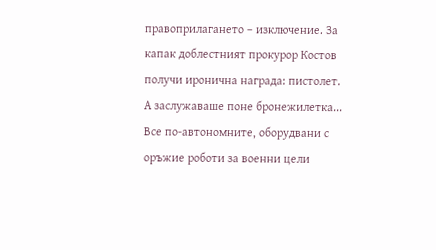правоприлагането – изключение. За капак доблестният прокурор Костов получи иронична награда: пистолет. А заслужаваше поне бронежилетка...
Все по-автономните, оборудвани с оръжие роботи за военни цели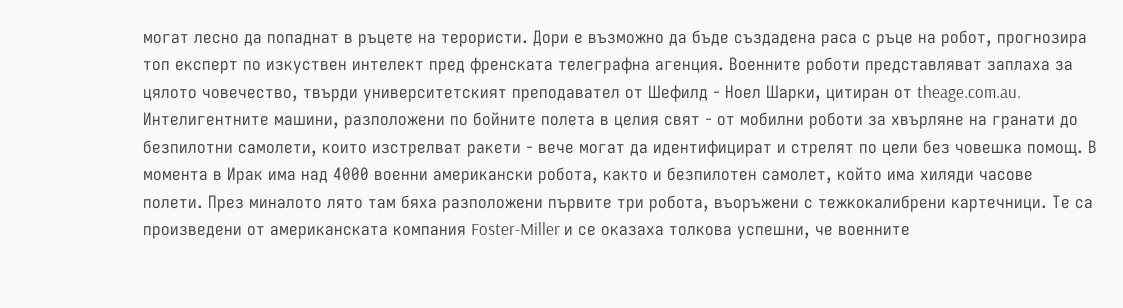могат лесно да попаднат в ръцете на терористи. Дори е възможно да бъде създадена раса с ръце на робот, прогнозира топ експерт по изкуствен интелект пред френската телеграфна агенция. Военните роботи представляват заплаха за цялото човечество, твърди университетският преподавател от Шефилд - Ноел Шарки, цитиран от theage.com.au. Интелигентните машини, разположени по бойните полета в целия свят - от мобилни роботи за хвърляне на гранати до безпилотни самолети, които изстрелват ракети - вече могат да идентифицират и стрелят по цели без човешка помощ. В момента в Ирак има над 4000 военни американски робота, както и безпилотен самолет, който има хиляди часове полети. През миналото лято там бяха разположени първите три робота, въоръжени с тежкокалибрени картечници. Те са произведени от американската компания Foster-Miller и се оказаха толкова успешни, че военните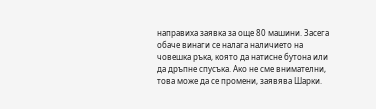направиха заявка за още 80 машини. Засега обаче винаги се налага наличието на човешка ръка, която да натисне бутона или да дръпне спусъка. Ако не сме внимателни, това може да се промени, заявява Шарки.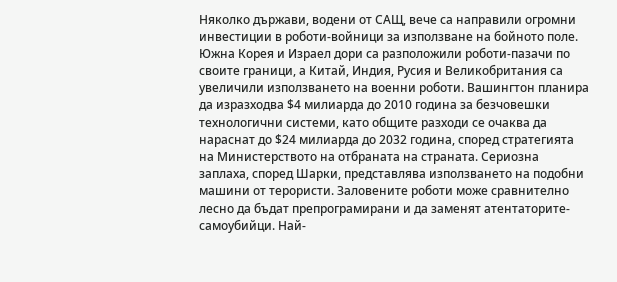Няколко държави, водени от САЩ, вече са направили огромни инвестиции в роботи-войници за използване на бойното поле. Южна Корея и Израел дори са разположили роботи-пазачи по своите граници, а Китай, Индия, Русия и Великобритания са увеличили използването на военни роботи. Вашингтон планира да изразходва $4 милиарда до 2010 година за безчовешки технологични системи, като общите разходи се очаква да нараснат до $24 милиарда до 2032 година, според стратегията на Министерството на отбраната на страната. Сериозна заплаха, според Шарки, представлява използването на подобни машини от терористи. Заловените роботи може сравнително лесно да бъдат препрограмирани и да заменят атентаторите-самоубийци. Най-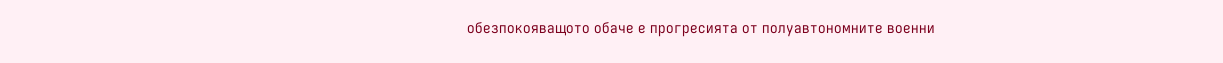обезпокояващото обаче е прогресията от полуавтономните военни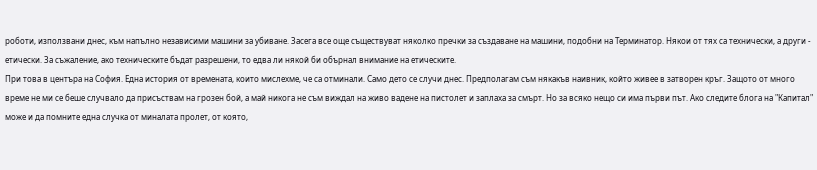роботи, използвани днес, към напълно независими машини за убиване. Засега все още съществуват няколко пречки за създаване на машини, подобни на Терминатор. Някои от тях са технически, а други - етически. За съжаление, ако техническите бъдат разрешени, то едва ли някой би обърнал внимание на етическите.
При това в центъра на София. Една история от времената, които мислехме, че са отминали. Само дето се случи днес. Предполагам съм някакъв наивник, който живее в затворен кръг. Защото от много време не ми се беше случвало да присъствам на грозен бой, а май никога не съм виждал на живо вадене на пистолет и заплаха за смърт. Но за всяко нещо си има първи път. Ако следите блога на "Капитал" може и да помните една случка от миналата пролет, от която,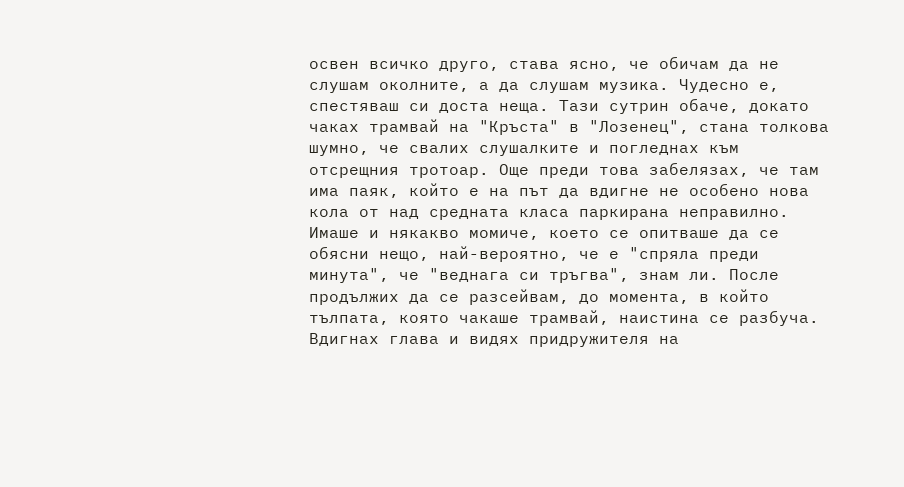освен всичко друго, става ясно, че обичам да не слушам околните, а да слушам музика. Чудесно е, спестяваш си доста неща. Тази сутрин обаче, докато чаках трамвай на "Кръста" в "Лозенец", стана толкова шумно, че свалих слушалките и погледнах към отсрещния тротоар. Още преди това забелязах, че там има паяк, който е на път да вдигне не особено нова кола от над средната класа паркирана неправилно. Имаше и някакво момиче, което се опитваше да се обясни нещо, най-вероятно, че е "спряла преди минута", че "веднага си тръгва", знам ли. После продължих да се разсейвам, до момента, в който тълпата, която чакаше трамвай, наистина се разбуча. Вдигнах глава и видях придружителя на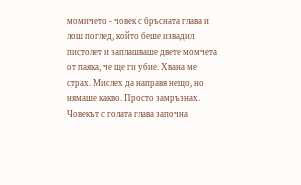момичето - човек с бръсната глава и лош поглед, който беше извадил пистолет и заплашваше двете момчета от паяка, че ще ги убие. Хвана ме страх. Мислех да направя нещо, но нямаше какво. Просто замръзнах. Човекът с голата глава започна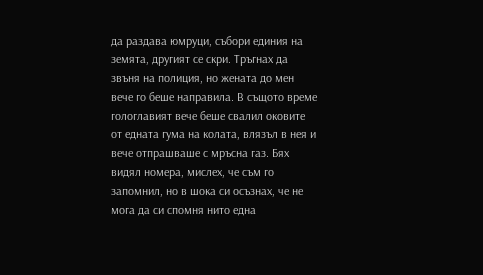да раздава юмруци, събори единия на земята, другият се скри. Тръгнах да звъня на полиция, но жената до мен вече го беше направила. В същото време гологлавият вече беше свалил оковите от едната гума на колата, влязъл в нея и вече отпрашваше с мръсна газ. Бях видял номера, мислех, че съм го запомнил, но в шока си осъзнах, че не мога да си спомня нито една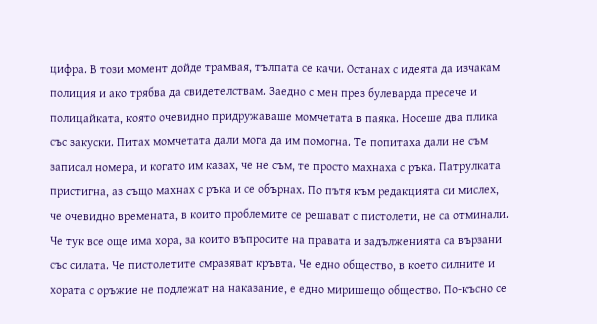цифра. В този момент дойде трамвая, тълпата се качи. Останах с идеята да изчакам полиция и ако трябва да свидетелствам. Заедно с мен през булеварда пресече и полицайката, която очевидно придружаваше момчетата в паяка. Носеше два плика със закуски. Питах момчетата дали мога да им помогна. Те попитаха дали не съм записал номера, и когато им казах, че не съм, те просто махнаха с ръка. Патрулката пристигна, аз също махнах с ръка и се обърнах. По пътя към редакцията си мислех, че очевидно времената, в които проблемите се решават с пистолети, не са отминали. Че тук все още има хора, за които въпросите на правата и задълженията са вързани със силата. Че пистолетите смразяват кръвта. Че едно общество, в което силните и хората с оръжие не подлежат на наказание, е едно миришещо общество. По-късно се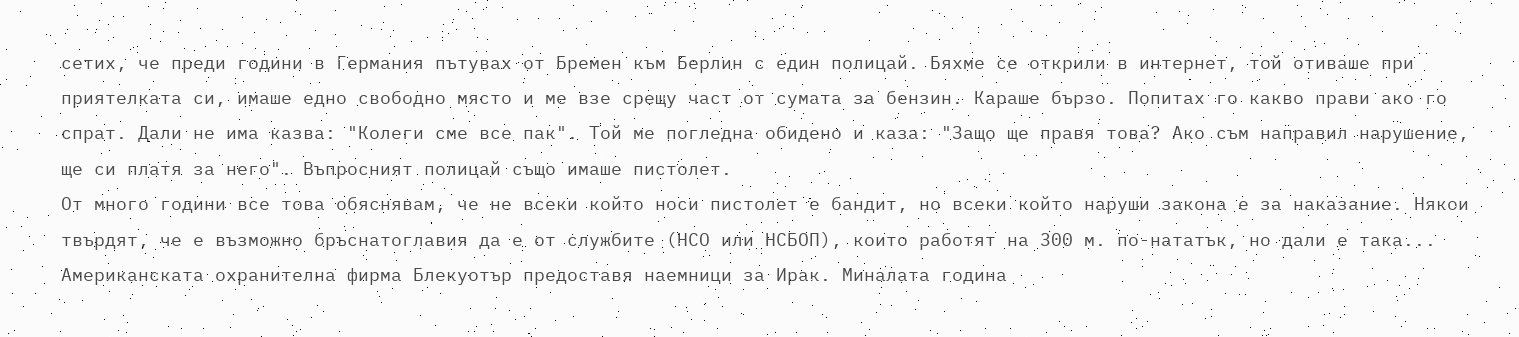сетих, че преди години в Германия пътувах от Бремен към Берлин с един полицай. Бяхме се открили в интернет, той отиваше при приятелката си, имаше едно свободно място и ме взе срещу част от сумата за бензин. Караше бързо. Попитах го какво прави ако го спрат. Дали не има казва: "Колеги сме все пак". Той ме погледна обидено и каза: "Защо ще правя това? Ако съм направил нарушение, ще си платя за него". Въпросният полицай също имаше пистолет.
От много години все това обяснявам, че не всеки който носи пистолет е бандит, но всеки който наруши закона е за наказание. Някои твърдят, че е възможно бръснатоглавия да е от службите (НСО или НСБОП), които работят на 300 м. по-нататък, но дали е така...
Американската охранителна фирма Блекуотър предоставя наемници за Ирак. Миналата година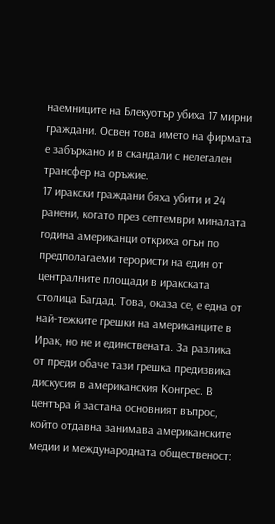наемниците на Блекуотър убиха 17 мирни граждани. Освен това името на фирмата е забъркано и в скандали с нелегален трансфер на оръжие.
17 иракски граждани бяха убити и 24 ранени, когато през септември миналата година американци откриха огън по предполагаеми терористи на един от централните площади в иракската столица Багдад. Това, оказа се, е една от най-тежките грешки на американците в Ирак, но не и единствената. За разлика от преди обаче тази грешка предизвика дискусия в американския Конгрес. В центъра й застана основният въпрос, който отдавна занимава американските медии и международната общественост: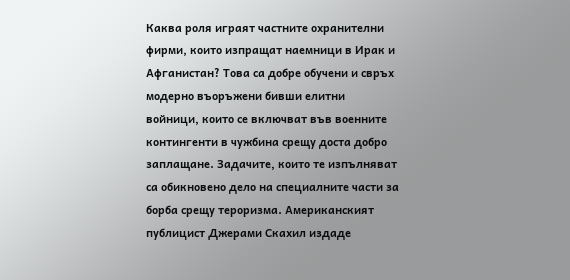Каква роля играят частните охранителни фирми, които изпращат наемници в Ирак и Афганистан? Това са добре обучени и свръх модерно въоръжени бивши елитни войници, които се включват във военните контингенти в чужбина срещу доста добро заплащане. Задачите, които те изпълняват са обикновено дело на специалните части за борба срещу тероризма. Американският публицист Джерами Скахил издаде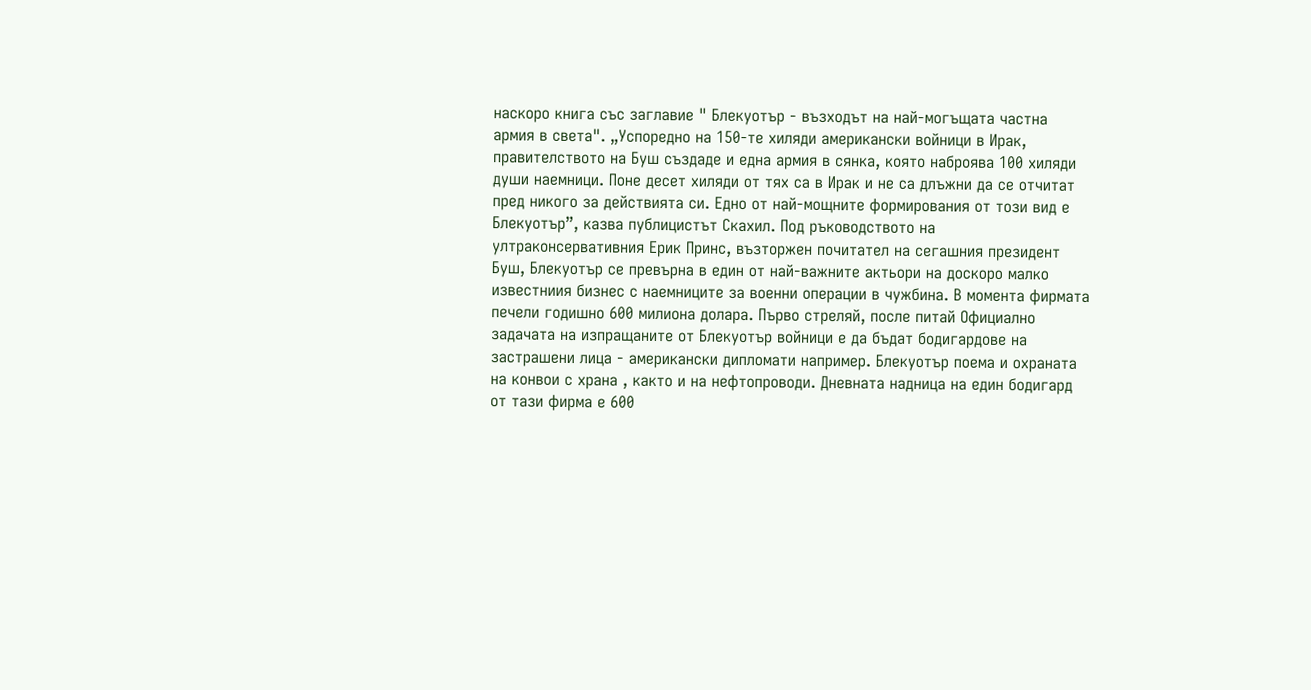наскоро книга със заглавие " Блекуотър - възходът на най-могъщата частна армия в света". „Успоредно на 150-те хиляди американски войници в Ирак, правителството на Буш създаде и една армия в сянка, която наброява 100 хиляди души наемници. Поне десет хиляди от тях са в Ирак и не са длъжни да се отчитат пред никого за действията си. Едно от най-мощните формирования от този вид е Блекуотър”, казва публицистът Скахил. Под ръководството на ултраконсервативния Ерик Принс, възторжен почитател на сегашния президент Буш, Блекуотър се превърна в един от най-важните актьори на доскоро малко известниия бизнес с наемниците за военни операции в чужбина. В момента фирмата печели годишно 600 милиона долара. Първо стреляй, после питай Официално задачата на изпращаните от Блекуотър войници е да бъдат бодигардове на застрашени лица - американски дипломати например. Блекуотър поема и охраната на конвои с храна , както и на нефтопроводи. Дневната надница на един бодигард от тази фирма е 600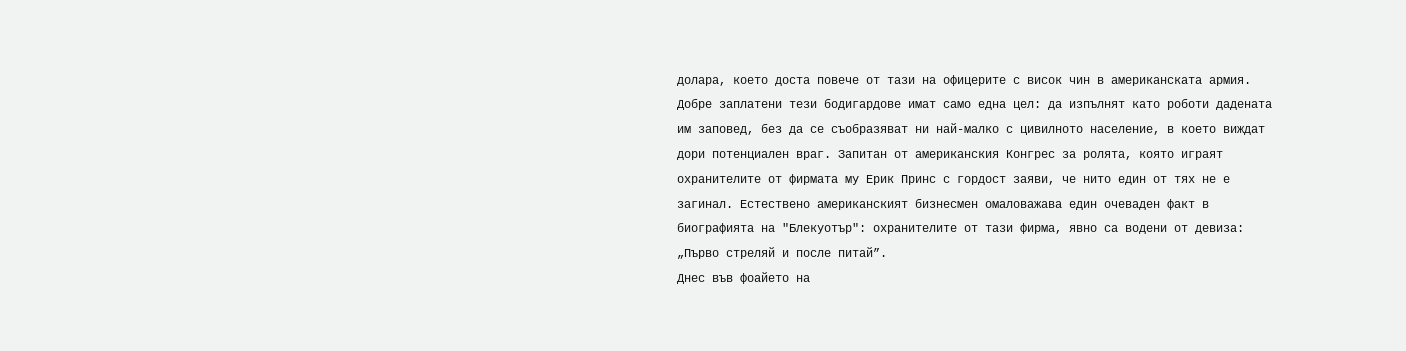долара, което доста повече от тази на офицерите с висок чин в американската армия. Добре заплатени тези бодигардове имат само една цел: да изпълнят като роботи дадената им заповед, без да се съобразяват ни най-малко с цивилното население, в което виждат дори потенциален враг. Запитан от американския Конгрес за ролята, която играят охранителите от фирмата му Ерик Принс с гордост заяви, че нито един от тях не е загинал. Естествено американският бизнесмен омаловажава един очеваден факт в биографията на "Блекуотър": охранителите от тази фирма, явно са водени от девиза: „Първо стреляй и после питай”.
Днес във фоайето на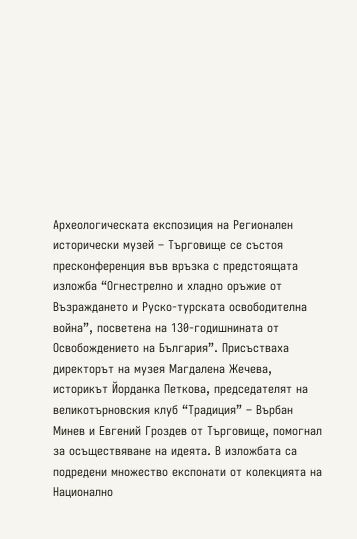Археологическата експозиция на Регионален исторически музей – Търговище се състоя пресконференция във връзка с предстоящата изложба “Огнестрелно и хладно оръжие от Възраждането и Руско-турската освободителна война”, посветена на 130-годишнината от Освобождението на България”. Присъстваха директорът на музея Магдалена Жечева, историкът Йорданка Петкова, председателят на великотърновския клуб “Традиция” – Върбан Минев и Евгений Гроздев от Търговище, помогнал за осъществяване на идеята. В изложбата са подредени множество експонати от колекцията на Национално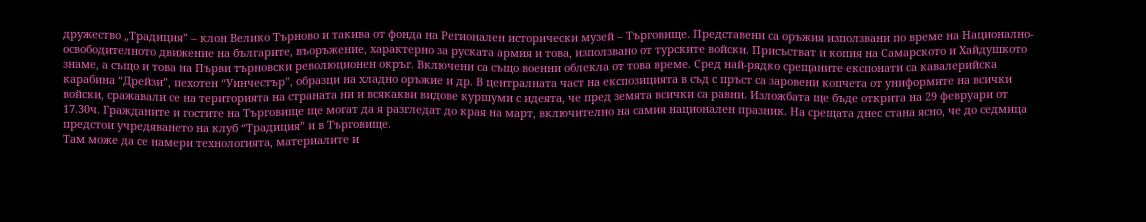дружество „Традиция” – клон Велико Търново и такива от фонда на Регионален исторически музей – Търговище. Представени са оръжия използвани по време на Национално-освободителното движение на българите, въоръжение, характерно за руската армия и това, използвано от турските войски. Присъстват и копия на Самарското и Хайдушкото знаме, а също и това на Първи търновски революционен окръг. Включени са също военни облекла от това време. Сред най-рядко срещаните експонати са кавалерийска карабина “Дрейзи”, пехотен “Уинчестър”, образци на хладно оръжие и др. В централната част на експозицията в съд с пръст са заровени копчета от униформите на всички войски, сражавали се на територията на страната ни и всякакви видове куршуми с идеята, че пред земята всички са равни. Изложбата ще бъде открита на 29 февруари от 17.30ч. Гражданите и гостите на Търговище ще могат да я разгледат до края на март, включително на самия национален празник. На срещата днес стана ясно, че до седмица предстои учредяването на клуб “Традиция” и в Търговище.
Там може да се намери технологията, материалите и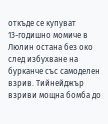откъде се купуват
13-годишно момиче в Люлин остана без око след избухване на бурканче със самоделен взрив. Тийнейджър взриви мощна бомба до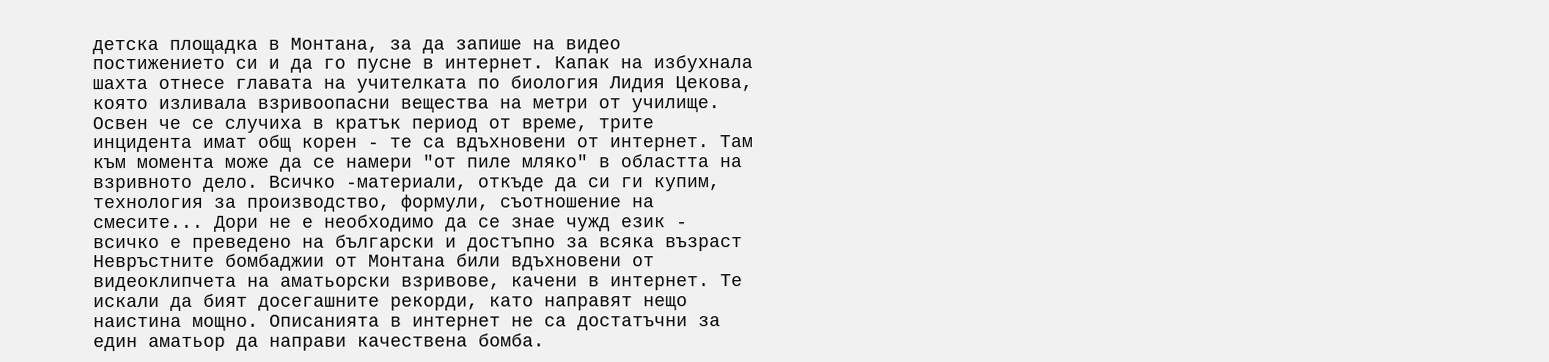детска площадка в Монтана, за да запише на видео постижението си и да го пусне в интернет. Капак на избухнала шахта отнесе главата на учителката по биология Лидия Цекова, която изливала взривоопасни вещества на метри от училище. Освен че се случиха в кратък период от време, трите инцидента имат общ корен - те са вдъхновени от интернет. Там към момента може да се намери "от пиле мляко" в областта на взривното дело. Всичко -материали, откъде да си ги купим, технология за производство, формули, съотношение на смесите... Дори не е необходимо да се знае чужд език - всичко е преведено на български и достъпно за всяка възраст Невръстните бомбаджии от Монтана били вдъхновени от видеоклипчета на аматьорски взривове, качени в интернет. Те искали да бият досегашните рекорди, като направят нещо наистина мощно. Описанията в интернет не са достатъчни за един аматьор да направи качествена бомба.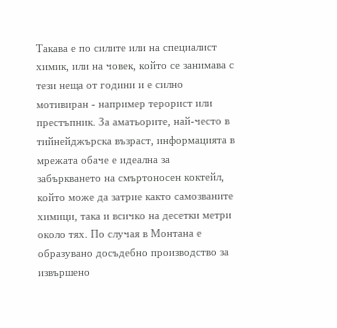Такава е по силите или на специалист химик, или на човек, който се занимава с тези неща от години и е силно мотивиран - например терорист или престъпник. За аматьорите, най-често в тийнейджърска възраст, информацията в мрежата обаче е идеална за забъркването на смъртоносен коктейл, който може да затрие както самозваните химици, така и всичко на десетки метри около тях. По случая в Монтана е образувано досъдебно производство за извършено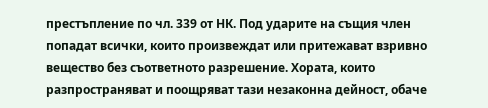престъпление по чл. 339 от НК. Под ударите на същия член попадат всички, които произвеждат или притежават взривно вещество без съответното разрешение. Хората, които разпространяват и поощряват тази незаконна дейност, обаче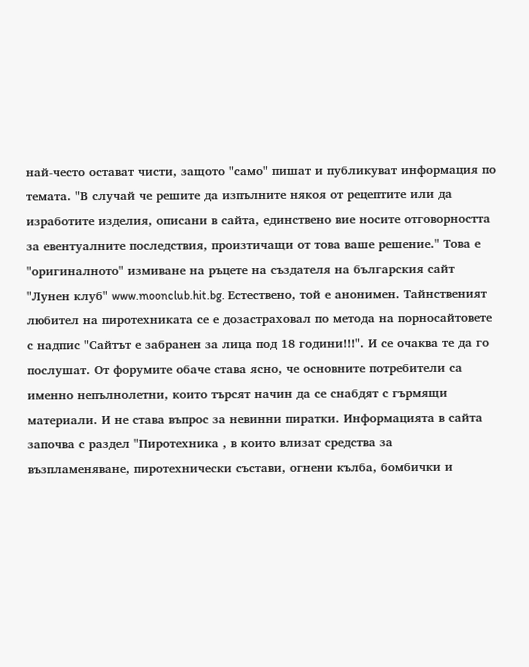най-често остават чисти, защото "само" пишат и публикуват информация по темата. "В случай че решите да изпълните някоя от рецептите или да изработите изделия, описани в сайта, единствено вие носите отговорността за евентуалните последствия, произтичащи от това ваше решение." Това е "оригиналното" измиване на ръцете на създателя на българския сайт "Лунен клуб" www.moonclub.hit.bg. Естествено, той е анонимен. Тайнственият любител на пиротехниката се е дозастраховал по метода на порносайтовете с надпис "Сайтът е забранен за лица под 18 години!!!". И се очаква те да го послушат. От форумите обаче става ясно, че основните потребители са именно непълнолетни, които търсят начин да се снабдят с гърмящи материали. И не става въпрос за невинни пиратки. Информацията в сайта започва с раздел "Пиротехника , в които влизат средства за възпламеняване, пиротехнически състави, огнени кълба, бомбички и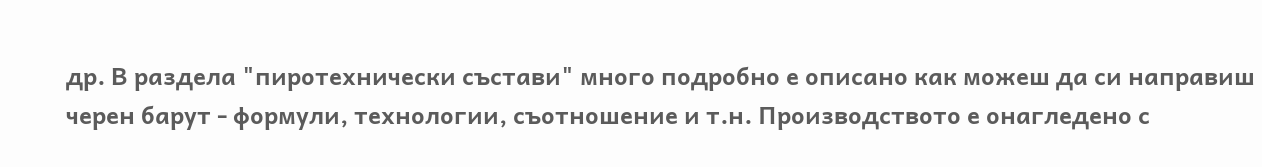др. В раздела "пиротехнически състави" много подробно е описано как можеш да си направиш черен барут - формули, технологии, съотношение и т.н. Производството е онагледено с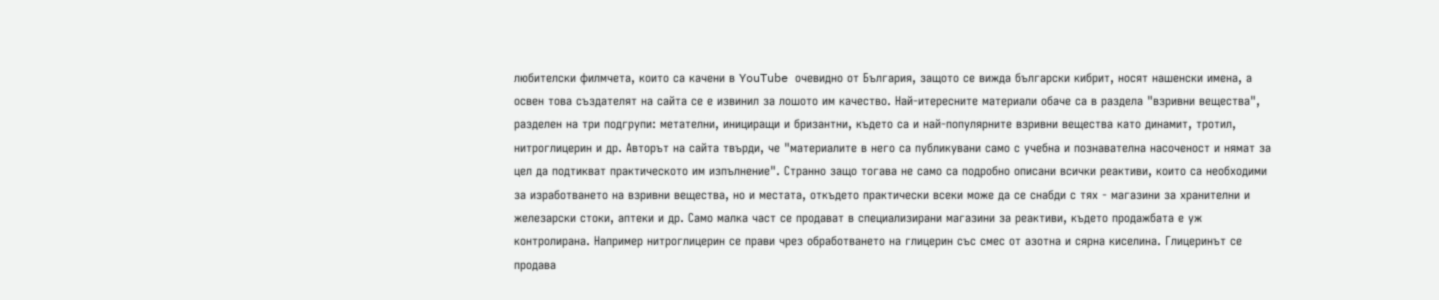любителски филмчета, които са качени в YouTube очевидно от България, защото се вижда български кибрит, носят нашенски имена, а освен това създателят на сайта се е извинил за лошото им качество. Най-итересните материали обаче са в раздела "взривни вещества", разделен на три подгрупи: метателни, инициращи и бризантни, където са и най-популярните взривни вещества като динамит, тротил, нитроглицерин и др. Авторът на сайта твърди, че "материалите в него са публикувани само с учебна и познавателна насоченост и нямат за цел да подтикват практическото им изпълнение". Странно защо тогава не само са подробно описани всички реактиви, които са необходими за изработването на взривни вещества, но и местата, откъдето практически всеки може да се снабди с тях - магазини за хранителни и железарски стоки, аптеки и др. Само малка част се продават в специализирани магазини за реактиви, където продажбата е уж контролирана. Например нитроглицерин се прави чрез обработването на глицерин със смес от азотна и сярна киселина. Глицеринът се продава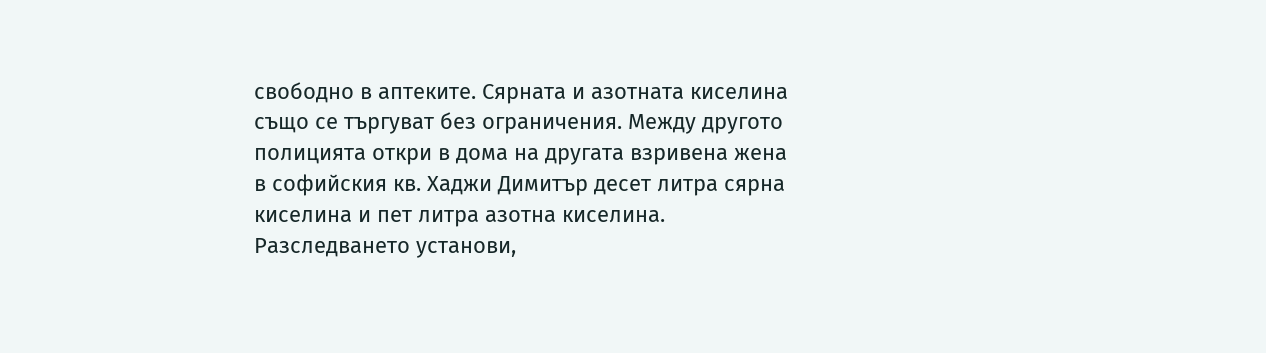свободно в аптеките. Сярната и азотната киселина също се търгуват без ограничения. Между другото полицията откри в дома на другата взривена жена в софийския кв. Хаджи Димитър десет литра сярна киселина и пет литра азотна киселина. Разследването установи,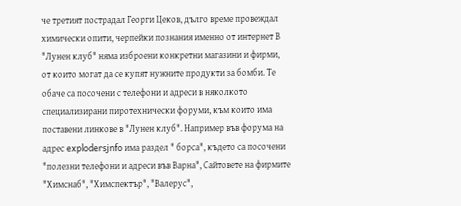че третият пострадал Георги Цеков, дълго време провеждал химически опити, черпейки познания именно от интернет В "Лунен клуб" няма изброени конкретни магазини и фирми, от които могат да се купят нужните продукти за бомби. Те обаче са посочени с телефони и адреси в няколкото специализирани пиротехнически форуми, към които има поставени линкове в "Лунен клуб". Например във форума на адрес explodersjnfo има раздел " борса", където са посочени "полезни телефони и адреси във Варна", Сайтовете на фирмите "Химснаб", "Химспектър", "Валерус",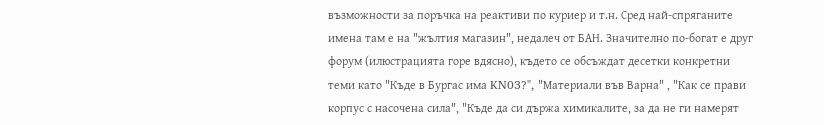възможности за поръчка на реактиви по куриер и т.н. Сред най-спряганите имена там е на "жълтия магазин", недалеч от БАН. Значително по-богат е друг форум (илюстрацията горе вдясно), където се обсъждат десетки конкретни теми като "Къде в Бургас има KN03?", "Материали във Варна" , "Как се прави корпус с насочена сила", "Къде да си държа химикалите, за да не ги намерят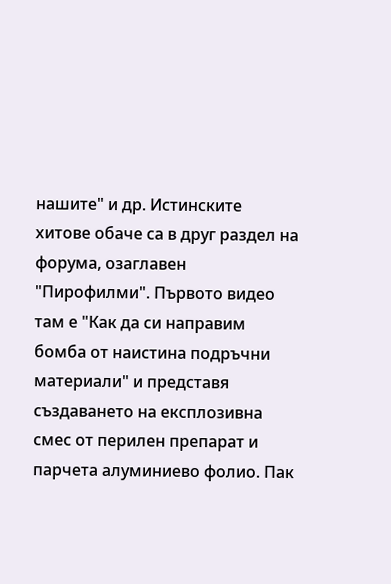нашите" и др. Истинските хитове обаче са в друг раздел на форума, озаглавен "Пирофилми". Първото видео там е "Как да си направим бомба от наистина подръчни материали" и представя създаването на експлозивна смес от перилен препарат и парчета алуминиево фолио. Пак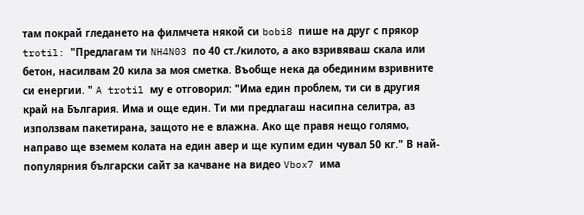там покрай гледането на филмчета някой си bobi8 пише на друг с прякор trotil: "Предлагам ти NH4N03 по 40 ст./килото, а ако взривяваш скала или бетон, насилвам 20 кила за моя сметка. Въобще нека да обединим взривните си енергии. " A trotil му е отговорил: "Има един проблем, ти си в другия край на България. Има и още един. Ти ми предлагаш насипна селитра, аз използвам пакетирана, защото не е влажна. Ако ще правя нещо голямо, направо ще вземем колата на един авер и ще купим един чувал 50 кг." В най-популярния български сайт за качване на видео Vbox7 има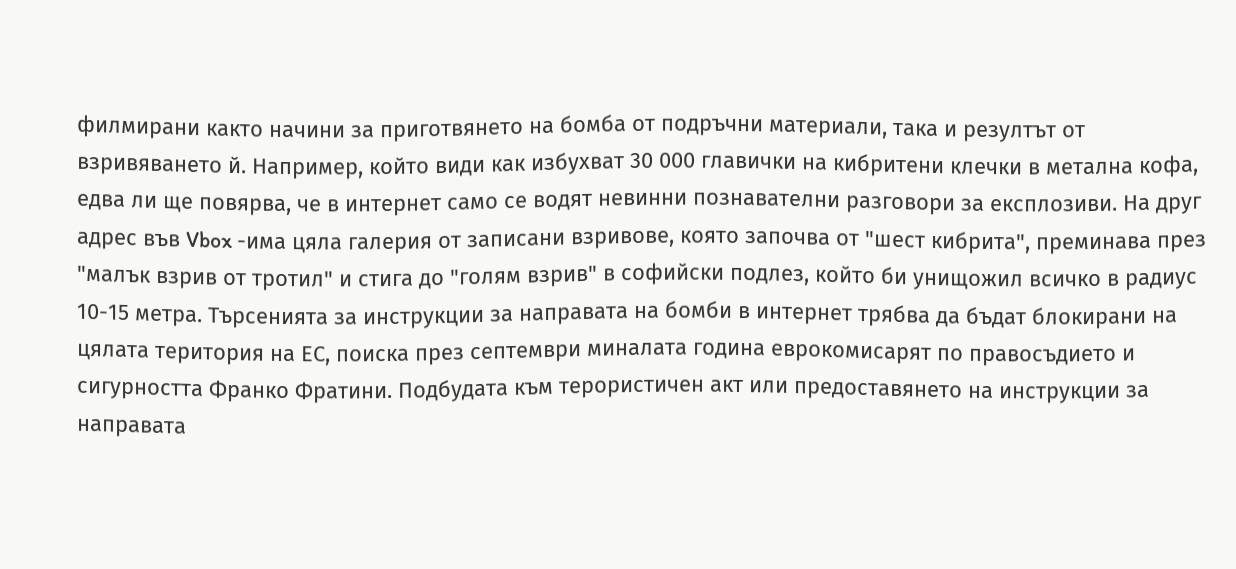филмирани както начини за приготвянето на бомба от подръчни материали, така и резултът от взривяването й. Например, който види как избухват 30 000 главички на кибритени клечки в метална кофа, едва ли ще повярва, че в интернет само се водят невинни познавателни разговори за експлозиви. На друг адрес във Vbox -има цяла галерия от записани взривове, която започва от "шест кибрита", преминава през "малък взрив от тротил" и стига до "голям взрив" в софийски подлез, който би унищожил всичко в радиус 10-15 метра. Търсенията за инструкции за направата на бомби в интернет трябва да бъдат блокирани на цялата територия на ЕС, поиска през септември миналата година еврокомисарят по правосъдието и сигурността Франко Фратини. Подбудата към терористичен акт или предоставянето на инструкции за направата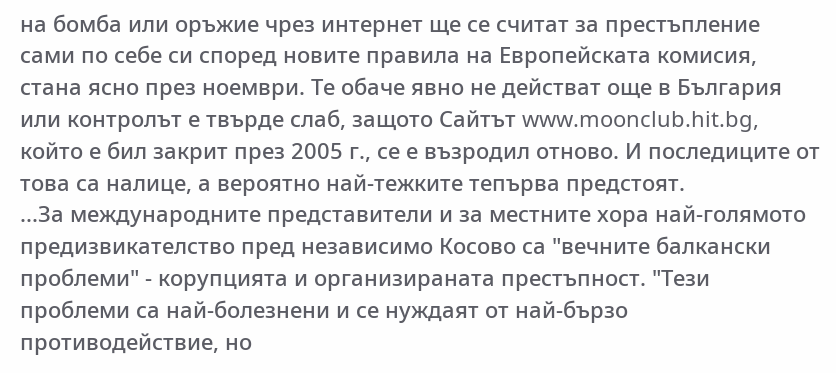на бомба или оръжие чрез интернет ще се считат за престъпление сами по себе си според новите правила на Европейската комисия, стана ясно през ноември. Те обаче явно не действат още в България или контролът е твърде слаб, защото Сайтът www.moonclub.hit.bg, който е бил закрит през 2005 г., се е възродил отново. И последиците от това са налице, а вероятно най-тежките тепърва предстоят.
...За международните представители и за местните хора най-голямото предизвикателство пред независимо Косово са "вечните балкански проблеми" - корупцията и организираната престъпност. "Тези проблеми са най-болезнени и се нуждаят от най-бързо противодействие, но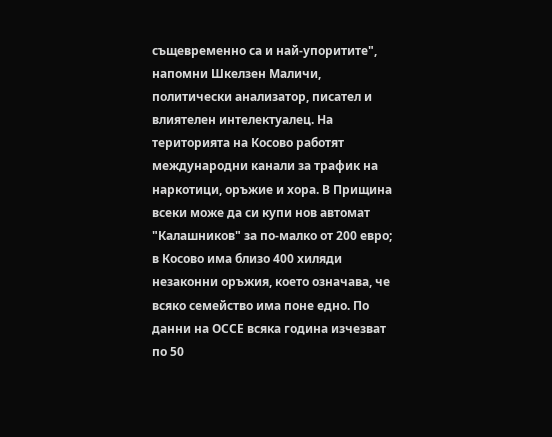същевременно са и най-упоритите", напомни Шкелзен Маличи, политически анализатор, писател и влиятелен интелектуалец. На територията на Косово работят международни канали за трафик на наркотици, оръжие и хора. В Прищина всеки може да си купи нов автомат "Калашников" за по-малко от 200 евро; в Косово има близо 400 хиляди незаконни оръжия, което означава, че всяко семейство има поне едно. По данни на ОССЕ всяка година изчезват по 50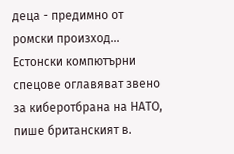деца - предимно от ромски произход...
Естонски компютърни спецове оглавяват звено за киберотбрана на НАТО, пише британският в.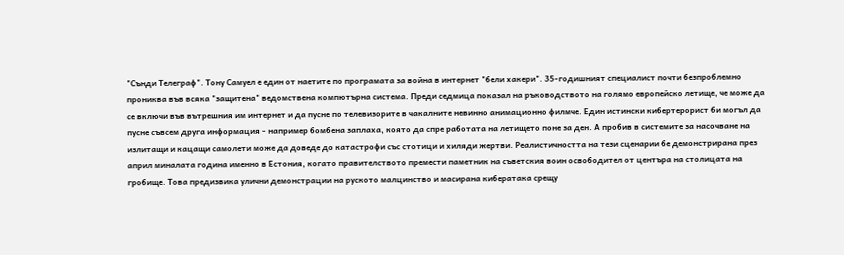"Сънди Телеграф". Тону Самуел е един от наетите по програмата за война в интернет "бели хакери". 35-годишният специалист почти безпроблемно прониква във всяка "защитена" ведомствена компютърна система. Преди седмица показал на ръководството на голямо европейско летище, че може да се включи във вътрешния им интернет и да пусне по телевизорите в чакалните невинно анимационно филмче. Един истински кибертерорист би могъл да пусне съвсем друга информация - например бомбена заплаха, която да спре работата на летището поне за ден. А пробив в системите за насочване на излитащи и кацащи самолети може да доведе до катастрофи със стотици и хиляди жертви. Реалистичността на тези сценарии бе демонстрирана през април миналата година именно в Естония, когато правителството премести паметник на съветския воин освободител от центъра на столицата на гробище. Това предизвика улични демонстрации на руското малцинство и масирана кибератака срещу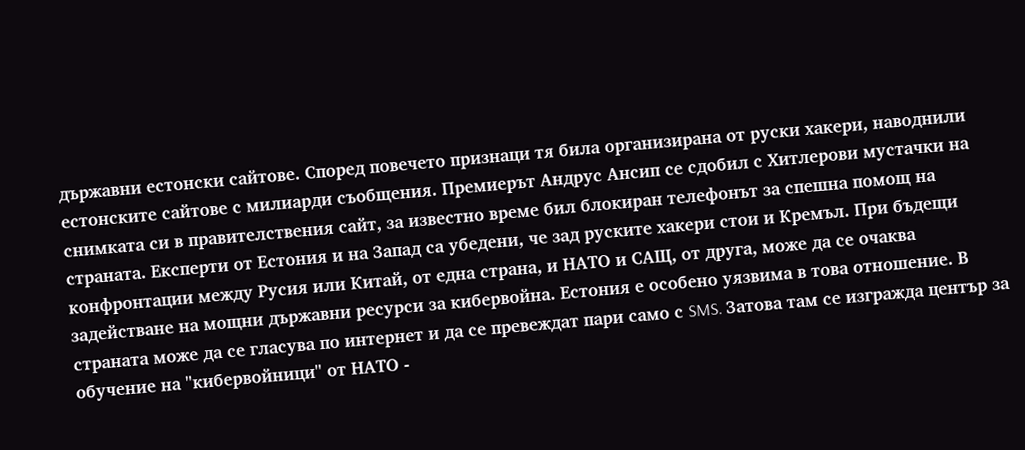държавни естонски сайтове. Според повечето признаци тя била организирана от руски хакери, наводнили естонските сайтове с милиарди съобщения. Премиерът Андрус Ансип се сдобил с Хитлерови мустачки на снимката си в правителствения сайт, за известно време бил блокиран телефонът за спешна помощ на страната. Експерти от Естония и на Запад са убедени, че зад руските хакери стои и Кремъл. При бъдещи конфронтации между Русия или Китай, от една страна, и НАТО и САЩ, от друга, може да се очаква задействане на мощни държавни ресурси за кибервойна. Естония е особено уязвима в това отношение. В страната може да се гласува по интернет и да се превеждат пари само с SMS. Затова там се изгражда център за обучение на "кибервойници" от НАТО -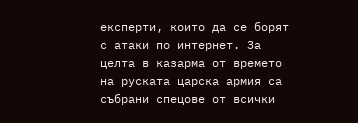експерти, които да се борят с атаки по интернет. За целта в казарма от времето на руската царска армия са събрани спецове от всички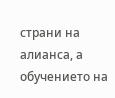страни на алианса, а обучението на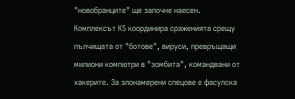"новобранците" ще започне наесен. Комплексът К5 координира сраженията срещу пълчищата от "ботове", вируси, превръщащи милиони компютри в "зомбита", командвани от хакерите. За злонамерени спецове е фасулска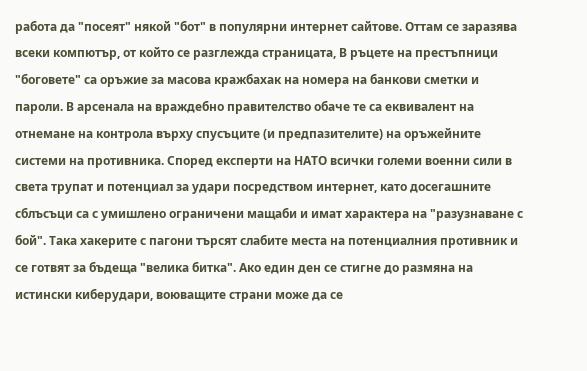работа да "посеят" някой "бот" в популярни интернет сайтове. Оттам се заразява всеки компютър, от който се разглежда страницата, В ръцете на престъпници "боговете" са оръжие за масова кражбахак на номера на банкови сметки и пароли. В арсенала на враждебно правителство обаче те са еквивалент на отнемане на контрола върху спусъците (и предпазителите) на оръжейните системи на противника. Според експерти на НАТО всички големи военни сили в света трупат и потенциал за удари посредством интернет, като досегашните сблъсъци са с умишлено ограничени мащаби и имат характера на "разузнаване с бой". Така хакерите с пагони търсят слабите места на потенциалния противник и се готвят за бъдеща "велика битка". Ако един ден се стигне до размяна на истински киберудари, воюващите страни може да се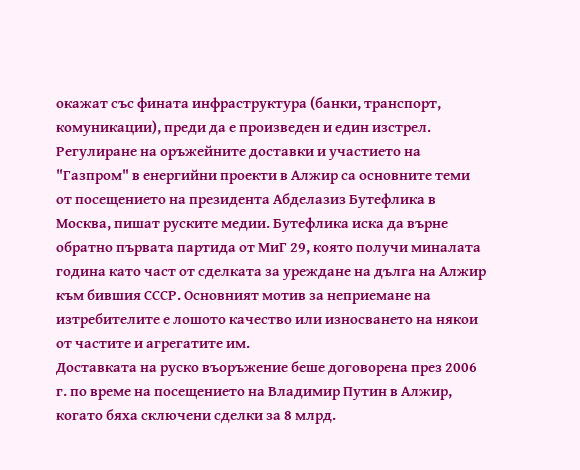окажат със фината инфраструктура (банки, транспорт, комуникации), преди да е произведен и един изстрел.
Регулиране на оръжейните доставки и участието на "Газпром" в енергийни проекти в Алжир са основните теми от посещението на президента Абделазиз Бутефлика в Москва, пишат руските медии. Бутефлика иска да върне обратно първата партида от МиГ 29, която получи миналата година като част от сделката за уреждане на дълга на Алжир към бившия СССР. Основният мотив за неприемане на изтребителите е лошото качество или износването на някои от частите и агрегатите им.
Доставката на руско въоръжение беше договорена през 2006 г. по време на посещението на Владимир Путин в Алжир, когато бяха сключени сделки за 8 млрд.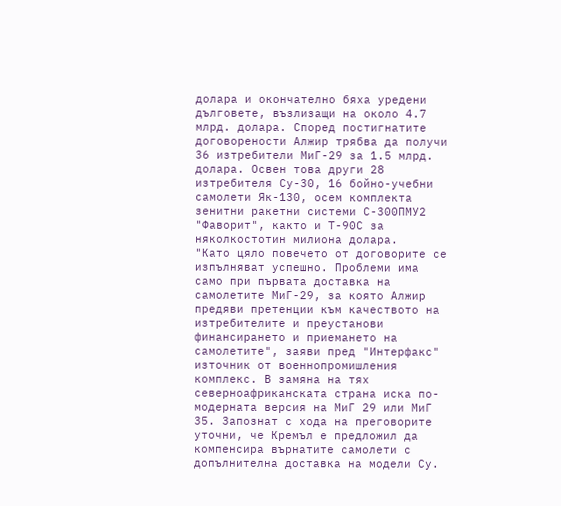долара и окончателно бяха уредени дълговете, възлизащи на около 4.7 млрд. долара. Според постигнатите договорености Алжир трябва да получи 36 изтребители МиГ-29 за 1.5 млрд. долара. Освен това други 28 изтребителя Су-30, 16 бойно-учебни самолети Як-130, осем комплекта зенитни ракетни системи С-300ПМУ2 "Фаворит", както и Т-90С за няколкостотин милиона долара.
"Като цяло повечето от договорите се изпълняват успешно. Проблеми има само при първата доставка на самолетите МиГ-29, за която Алжир предяви претенции към качеството на изтребителите и преустанови финансирането и приемането на самолетите", заяви пред "Интерфакс" източник от военнопромишления комплекс. В замяна на тях северноафриканската страна иска по-модерната версия на МиГ 29 или МиГ 35. Запознат с хода на преговорите уточни, че Кремъл е предложил да компенсира върнатите самолети с допълнителна доставка на модели Су.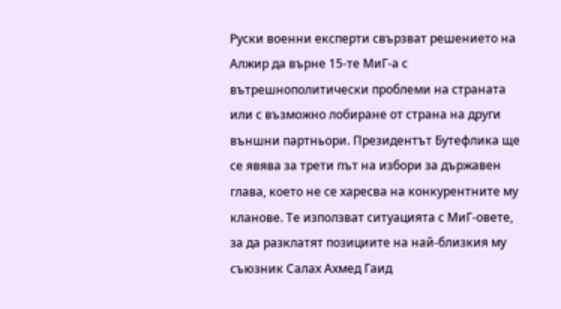Руски военни експерти свързват решението на Алжир да върне 15-те МиГ-а с вътрешнополитически проблеми на страната или с възможно лобиране от страна на други външни партньори. Президентът Бутефлика ще се явява за трети път на избори за държавен глава, което не се харесва на конкурентните му кланове. Те използват ситуацията с МиГ-овете, за да разклатят позициите на най-близкия му съюзник Салах Ахмед Гаид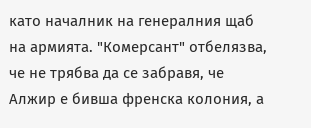като началник на генералния щаб на армията. "Комерсант" отбелязва, че не трябва да се забравя, че Алжир е бивша френска колония, а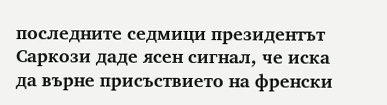последните седмици президентът Саркози даде ясен сигнал, че иска да върне присъствието на френски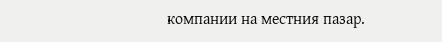компании на местния пазар.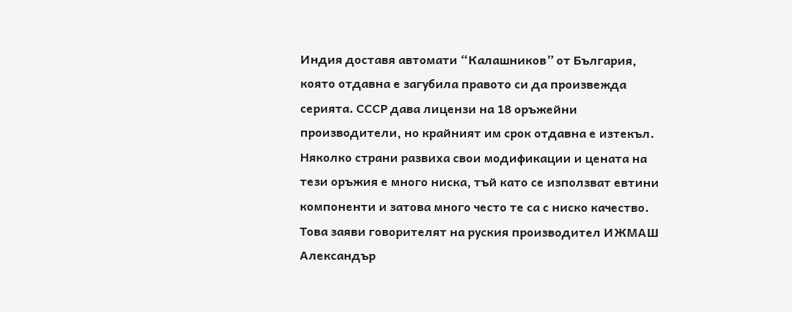Индия доставя автомати “Калашников” от България, която отдавна е загубила правото си да произвежда серията. СССР дава лицензи на 18 оръжейни производители, но крайният им срок отдавна е изтекъл.
Няколко страни развиха свои модификации и цената на тези оръжия е много ниска, тъй като се използват евтини компоненти и затова много често те са с ниско качество. Това заяви говорителят на руския производител ИЖМАШ Александър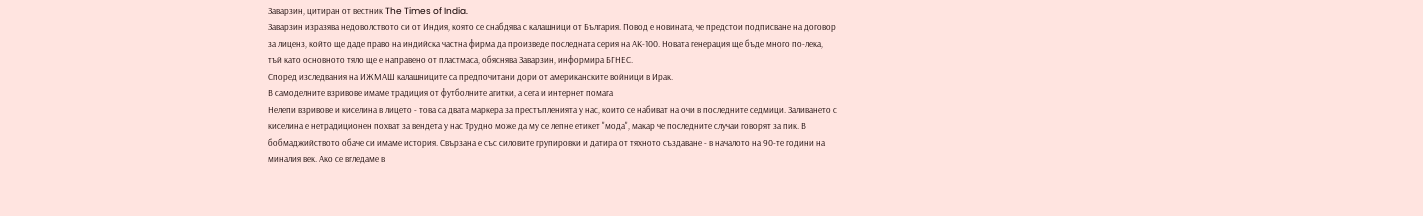Заварзин, цитиран от вестник The Times of India.
Заварзин изразява недоволството си от Индия, която се снабдява с калашници от България. Повод е новината, че предстои подписване на договор за лиценз, който ще даде право на индийска частна фирма да произведе последната серия на АК-100. Новата генерация ще бъде много по-лека, тъй като основното тяло ще е направено от пластмаса, обяснява Заварзин, информира БГНЕС.
Според изследвания на ИЖМАШ калашниците са предпочитани дори от американските войници в Ирак.
В самоделните взривове имаме традиция от футболните агитки, а сега и интернет помага
Нелепи взривове и киселина в лицето - това са двата маркера за престъпленията у нас, които се набиват на очи в последните седмици. Заливането с киселина е нетрадиционен похват за вендета у нас Трудно може да му се лепне етикет "мода", макар че последните случаи говорят за пик. В бобмаджийството обаче си имаме история. Свързана е със силовите групировки и датира от тяхното създаване - в началото на 90-те години на миналия век. Ако се вгледаме в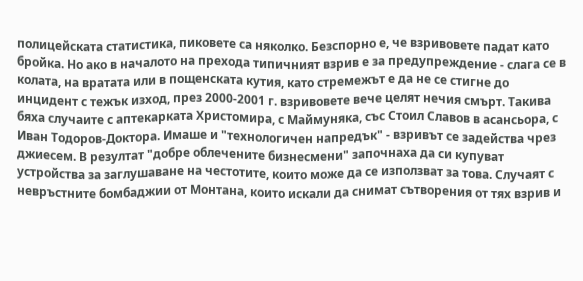полицейската статистика, пиковете са няколко. Безспорно е, че взривовете падат като бройка. Но ако в началото на прехода типичният взрив е за предупреждение - слага се в колата, на вратата или в пощенската кутия, като стремежът е да не се стигне до инцидент с тежък изход, през 2000-2001 г. взривовете вече целят нечия смърт. Такива бяха случаите с аптекарката Христомира, с Маймуняка, със Стоил Славов в асансьора, с Иван Тодоров-Доктора. Имаше и "технологичен напредък" - взривът се задейства чрез джиесем. В резултат "добре облечените бизнесмени" започнаха да си купуват устройства за заглушаване на честотите, които може да се използват за това. Случаят с невръстните бомбаджии от Монтана, които искали да снимат сътворения от тях взрив и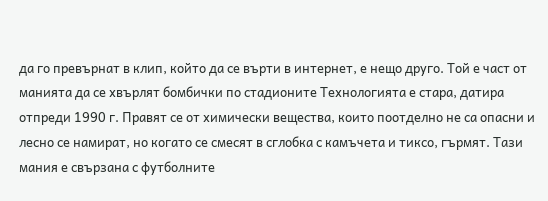да го превърнат в клип, който да се върти в интернет, е нещо друго. Той е част от манията да се хвърлят бомбички по стадионите Технологията е стара, датира отпреди 1990 г. Правят се от химически вещества, които поотделно не са опасни и лесно се намират, но когато се смесят в сглобка с камъчета и тиксо, гърмят. Тази мания е свързана с футболните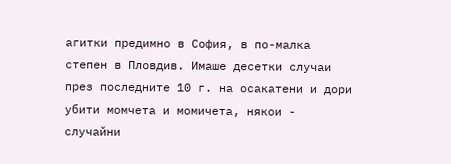агитки предимно в София, в по-малка степен в Пловдив. Имаше десетки случаи през последните 10 г. на осакатени и дори убити момчета и момичета, някои - случайни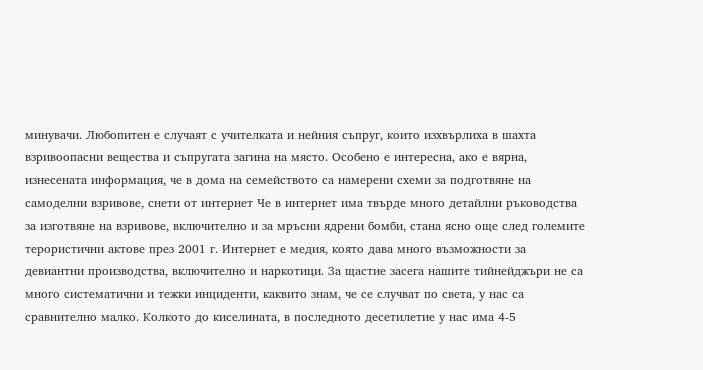минувачи. Любопитен е случаят с учителката и нейния съпруг, които изхвърлиха в шахта взривоопасни вещества и съпругата загина на място. Особено е интересна, ако е вярна, изнесената информация, че в дома на семейството са намерени схеми за подготвяне на самоделни взривове, снети от интернет Че в интернет има твърде много детайлни ръководства за изготвяне на взривове, включително и за мръсни ядрени бомби, стана ясно още след големите терористични актове през 2001 г. Интернет е медия, която дава много възможности за девиантни производства, включително и наркотици. За щастие засега нашите тийнейджъри не са много систематични и тежки инциденти, каквито знам, че се случват по света, у нас са сравнително малко. Колкото до киселината, в последното десетилетие у нас има 4-5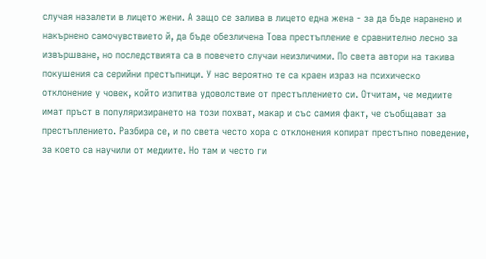случая назалети в лицето жени. А защо се залива в лицето една жена - за да бъде наранено и накърнено самочувствието й, да бъде обезличена Това престъпление е сравнително лесно за извършване, но последствията са в повечето случаи неизличими. По света автори на такива покушения са серийни престъпници. У нас вероятно те са краен израз на психическо отклонение у човек, който изпитва удоволствие от престъплението си. Отчитам, че медиите имат пръст в популяризирането на този похват, макар и със самия факт, че съобщават за престъплението. Разбира се, и по света често хора с отклонения копират престъпно поведение, за което са научили от медиите. Но там и често ги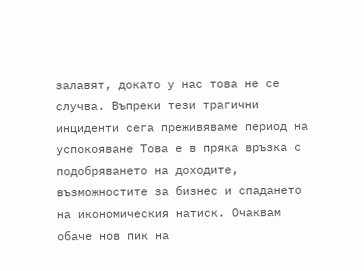залавят, докато у нас това не се случва. Въпреки тези трагични инциденти сега преживяваме период на успокояване Това е в пряка връзка с подобряването на доходите, възможностите за бизнес и спадането на икономическия натиск. Очаквам обаче нов пик на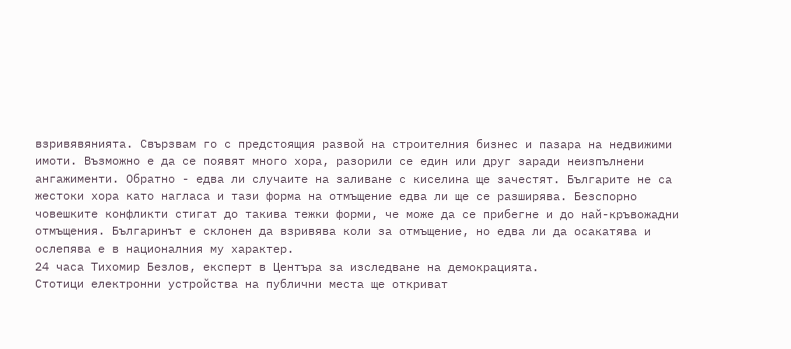взривявянията. Свързвам го с предстоящия развой на строителния бизнес и пазара на недвижими имоти. Възможно е да се появят много хора, разорили се един или друг заради неизпълнени ангажименти. Обратно - едва ли случаите на заливане с киселина ще зачестят. Българите не са жестоки хора като нагласа и тази форма на отмъщение едва ли ще се разширява. Безспорно човешките конфликти стигат до такива тежки форми, че може да се прибегне и до най-кръвожадни отмъщения. Българинът е склонен да взривява коли за отмъщение, но едва ли да осакатява и ослепява е в националния му характер.
24 часа Тихомир Безлов, експерт в Центъра за изследване на демокрацията.
Стотици електронни устройства на публични места ще откриват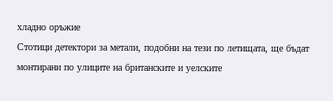хладно оръжие
Стотици детектори за метали, подобни на тези по летищата, ще бъдат монтирани по улиците на британските и уелските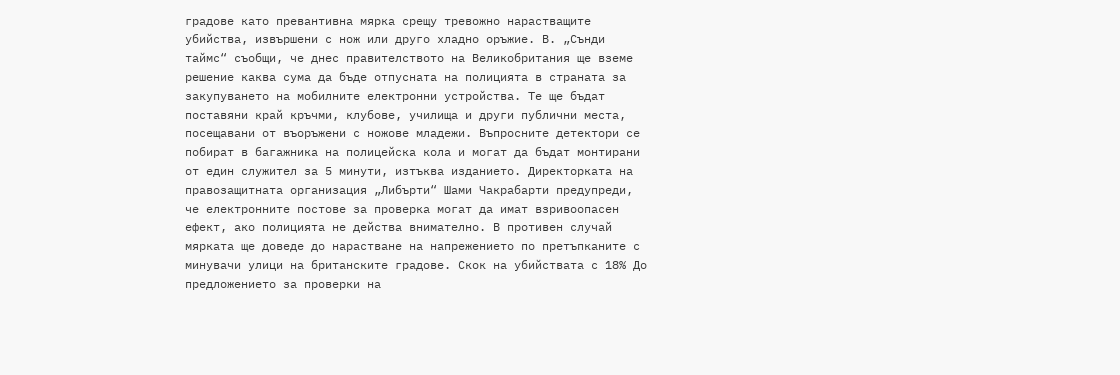градове като превантивна мярка срещу тревожно нарастващите убийства, извършени с нож или друго хладно оръжие. В. „Сънди таймс“ съобщи, че днес правителството на Великобритания ще вземе решение каква сума да бъде отпусната на полицията в страната за закупуването на мобилните електронни устройства. Те ще бъдат поставяни край кръчми, клубове, училища и други публични места, посещавани от въоръжени с ножове младежи. Въпросните детектори се побират в багажника на полицейска кола и могат да бъдат монтирани от един служител за 5 минути, изтъква изданието. Директорката на правозащитната организация „Либърти“ Шами Чакрабарти предупреди, че електронните постове за проверка могат да имат взривоопасен ефект, ако полицията не действа внимателно. В противен случай мярката ще доведе до нарастване на напрежението по претъпканите с минувачи улици на британските градове. Скок на убийствата с 18% До предложението за проверки на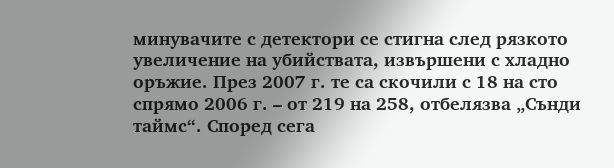минувачите с детектори се стигна след рязкото увеличение на убийствата, извършени с хладно оръжие. През 2007 г. те са скочили с 18 на сто спрямо 2006 г. – от 219 на 258, отбелязва „Сънди таймс“. Според сега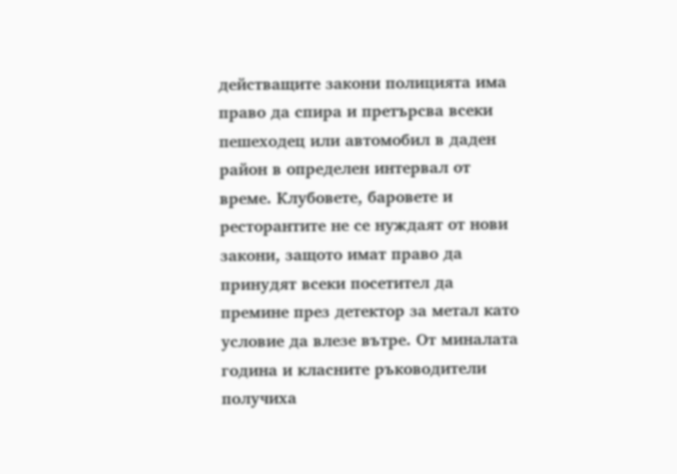действащите закони полицията има право да спира и претърсва всеки пешеходец или автомобил в даден район в определен интервал от време. Клубовете, баровете и ресторантите не се нуждаят от нови закони, защото имат право да принудят всеки посетител да премине през детектор за метал като условие да влезе вътре. От миналата година и класните ръководители получиха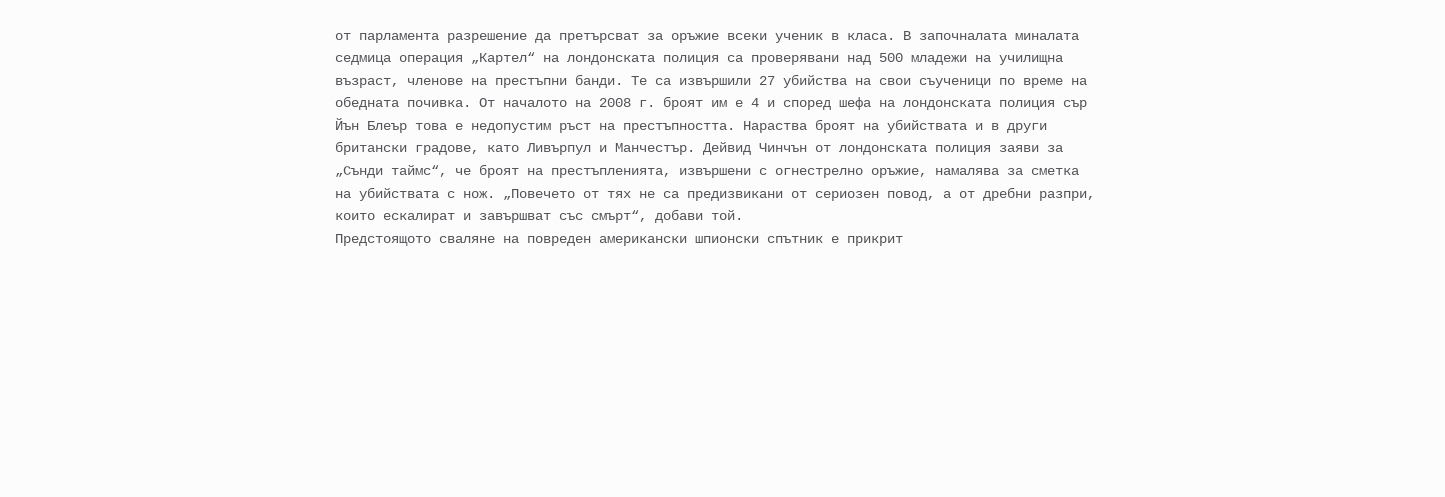от парламента разрешение да претърсват за оръжие всеки ученик в класа. В започналата миналата седмица операция „Картел“ на лондонската полиция са проверявани над 500 младежи на училищна възраст, членове на престъпни банди. Те са извършили 27 убийства на свои съученици по време на обедната почивка. От началото на 2008 г. броят им е 4 и според шефа на лондонската полиция сър Йън Блеър това е недопустим ръст на престъпността. Нараства броят на убийствата и в други британски градове, като Ливърпул и Манчестър. Дейвид Чинчън от лондонската полиция заяви за „Сънди таймс“, че броят на престъпленията, извършени с огнестрелно оръжие, намалява за сметка на убийствата с нож. „Повечето от тях не са предизвикани от сериозен повод, а от дребни разпри, които ескалират и завършват със смърт“, добави той.
Предстоящото сваляне на повреден американски шпионски спътник е прикрит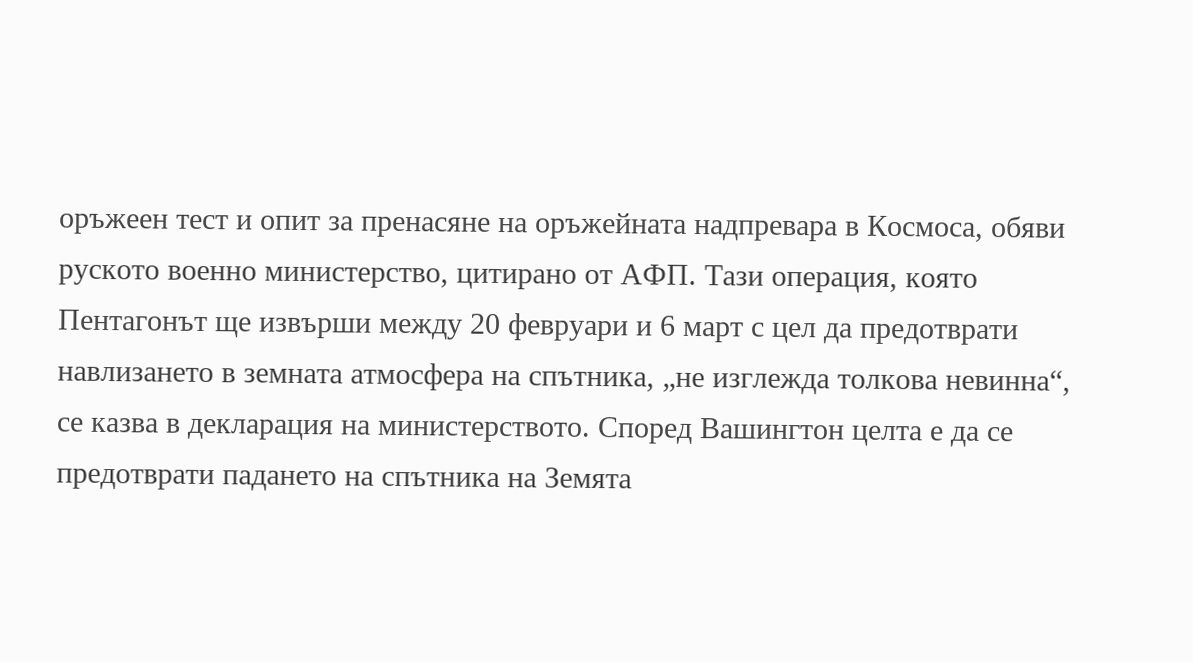оръжеен тест и опит за пренасяне на оръжейната надпревара в Космоса, обяви руското военно министерство, цитирано от АФП. Тази операция, която Пентагонът ще извърши между 20 февруари и 6 март с цел да предотврати навлизането в земната атмосфера на спътника, „не изглежда толкова невинна“, се казва в декларация на министерството. Според Вашингтон целта е да се предотврати падането на спътника на Земята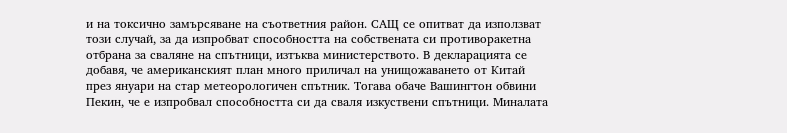и на токсично замърсяване на съответния район. САЩ се опитват да използват този случай, за да изпробват способността на собствената си противоракетна отбрана за сваляне на спътници, изтъква министерството. В декларацията се добавя, че американският план много приличал на унищожаването от Китай през януари на стар метеорологичен спътник. Тогава обаче Вашингтон обвини Пекин, че е изпробвал способността си да сваля изкуствени спътници. Миналата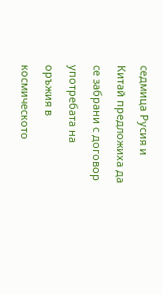седмица Русия и Китай предложиха да се забрани с договор употребата на оръжия в космическото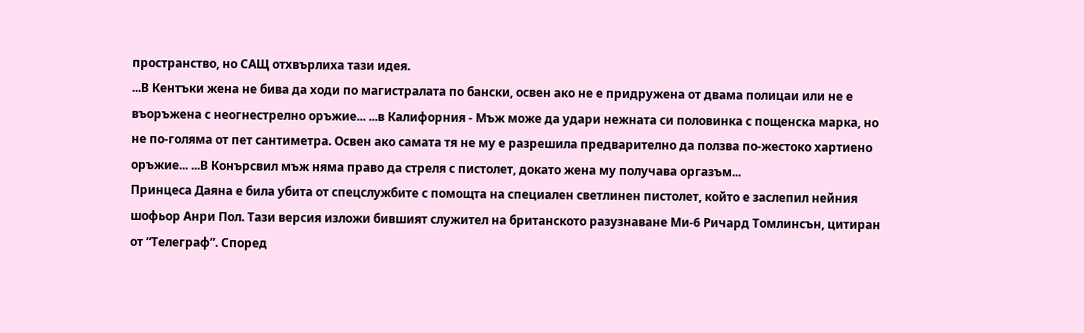пространство, но САЩ отхвърлиха тази идея.
...В Кентъки жена не бива да ходи по магистралата по бански, освен ако не е придружена от двама полицаи или не е въоръжена с неогнестрелно оръжие... ...в Калифорния - Мъж може да удари нежната си половинка с пощенска марка, но не по-голяма от пет сантиметра. Освен ако самата тя не му е разрешила предварително да ползва по-жестоко хартиено оръжие... ...В Конърсвил мъж няма право да стреля с пистолет, докато жена му получава оргазъм...
Принцеса Даяна е била убита от спецслужбите с помощта на специален светлинен пистолет, който е заслепил нейния шофьор Анри Пол. Тази версия изложи бившият служител на британското разузнаване Ми-6 Ричард Томлинсън, цитиран от “Телеграф”. Според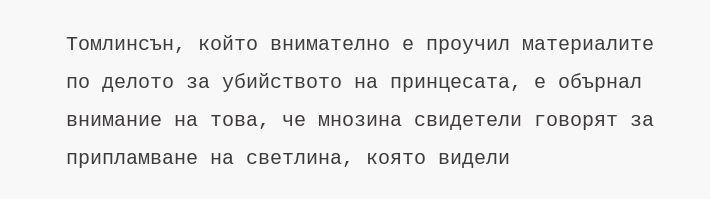Томлинсън, който внимателно е проучил материалите по делото за убийството на принцесата, е обърнал внимание на това, че мнозина свидетели говорят за припламване на светлина, която видели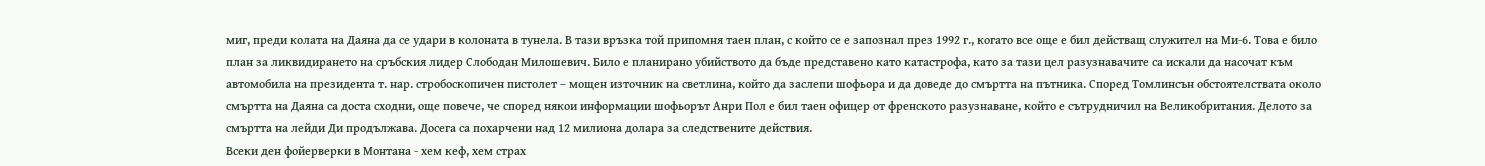миг, преди колата на Даяна да се удари в колоната в тунела. В тази връзка той припомня таен план, с който се е запознал през 1992 г., когато все още е бил действащ служител на Ми-6. Това е било план за ликвидирането на сръбския лидер Слободан Mилошевич. Било е планирано убийството да бъде представено като катастрофа, като за тази цел разузнавачите са искали да насочат към автомобила на президента т. нар. стробоскопичен пистолет – мощен източник на светлина, който да заслепи шофьора и да доведе до смъртта на пътника. Според Томлинсън обстоятелствата около смъртта на Даяна са доста сходни, още повече, че според някои информации шофьорът Анри Пол е бил таен офицер от френското разузнаване, който е сътрудничил на Великобритания. Делото за смъртта на лейди Ди продължава. Досега са похарчени над 12 милиона долара за следствените действия.
Всеки ден фойерверки в Монтана - хем кеф, хем страх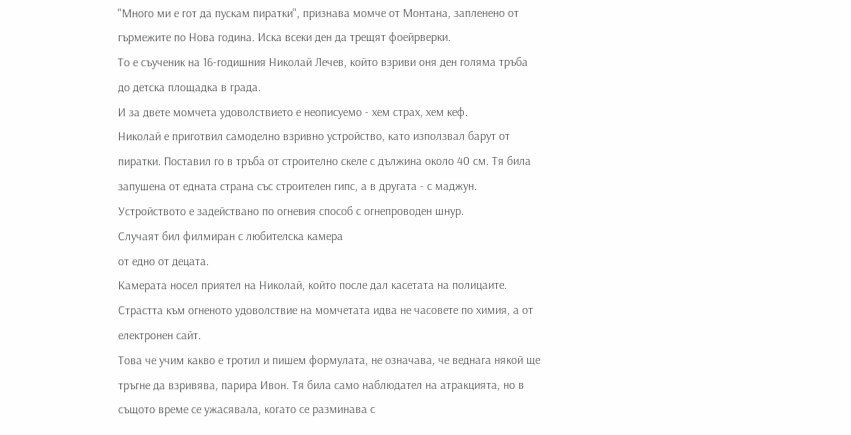"Много ми е гот да пускам пиратки", признава момче от Монтана, запленено от гърмежите по Нова година. Иска всеки ден да трещят фоейрверки.
То е съученик на 16-годишния Николай Лечев, който взриви оня ден голяма тръба до детска площадка в града.
И за двете момчета удоволствието е неописуемо - хем страх, хем кеф.
Николай е приготвил самоделно взривно устройство, като използвал барут от пиратки. Поставил го в тръба от строително скеле с дължина около 40 см. Тя била запушена от едната страна със строителен гипс, а в другата - с маджун. Устройството е задействано по огневия способ с огнепроводен шнур.
Случаят бил филмиран с любителска камера
от едно от децата.
Камерата носел приятел на Николай, който после дал касетата на полицаите.
Страстта към огненото удоволствие на момчетата идва не часовете по химия, а от електронен сайт.
Това че учим какво е тротил и пишем формулата, не означава, че веднага някой ще тръгне да взривява, парира Ивон. Тя била само наблюдател на атракцията, но в същото време се ужасявала, когато се разминава с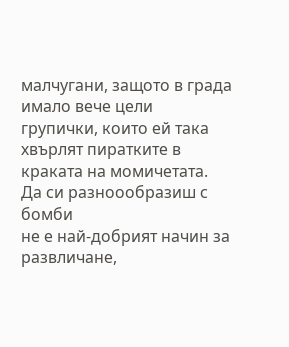малчугани, защото в града имало вече цели групички, които ей така хвърлят пиратките в краката на момичетата.
Да си разноообразиш с бомби
не е най-добрият начин за развличане,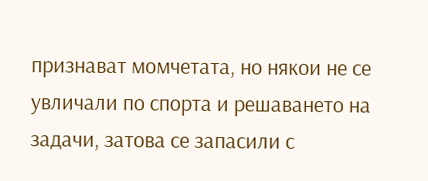признават момчетата, но някои не се увличали по спорта и решаването на задачи, затова се запасили с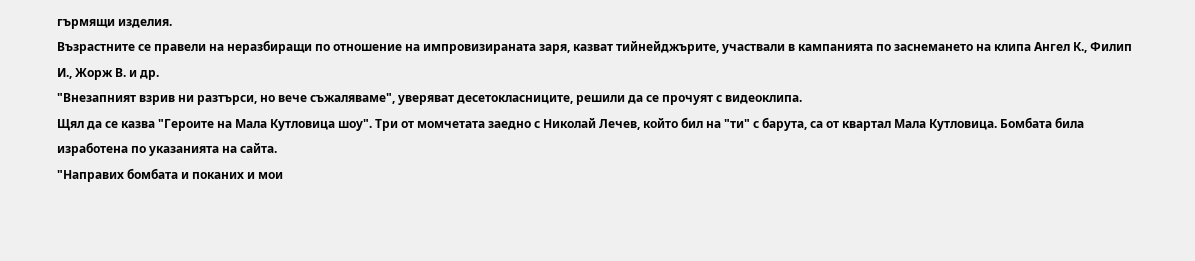гърмящи изделия.
Възрастните се правели на неразбиращи по отношение на импровизираната заря, казват тийнейджърите, участвали в кампанията по заснемането на клипа Ангел К., Филип И., Жорж В. и др.
"Внезапният взрив ни разтърси, но вече съжаляваме", уверяват десетокласниците, решили да се прочуят с видеоклипа.
Щял да се казва "Героите на Мала Кутловица шоу". Три от момчетата заедно с Николай Лечев, който бил на "ти" с барута, са от квартал Мала Кутловица. Бомбата била изработена по указанията на сайта.
"Направих бомбата и поканих и мои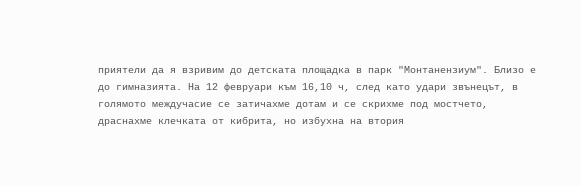приятели да я взривим до детската площадка в парк "Монтанензиум". Близо е до гимназията. На 12 февруари към 16,10 ч, след като удари звънецът, в голямото междучасие се затичахме дотам и се скрихме под мостчето, драснахме клечката от кибрита, но избухна на втория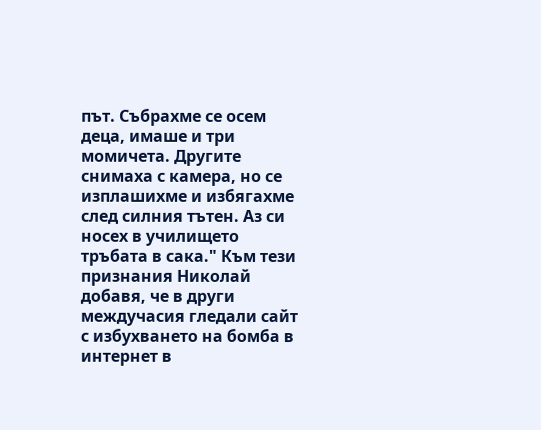път. Събрахме се осем деца, имаше и три момичета. Другите снимаха с камера, но се изплашихме и избягахме след силния тътен. Аз си носех в училището тръбата в сака." Към тези признания Николай добавя, че в други междучасия гледали сайт с избухването на бомба в интернет в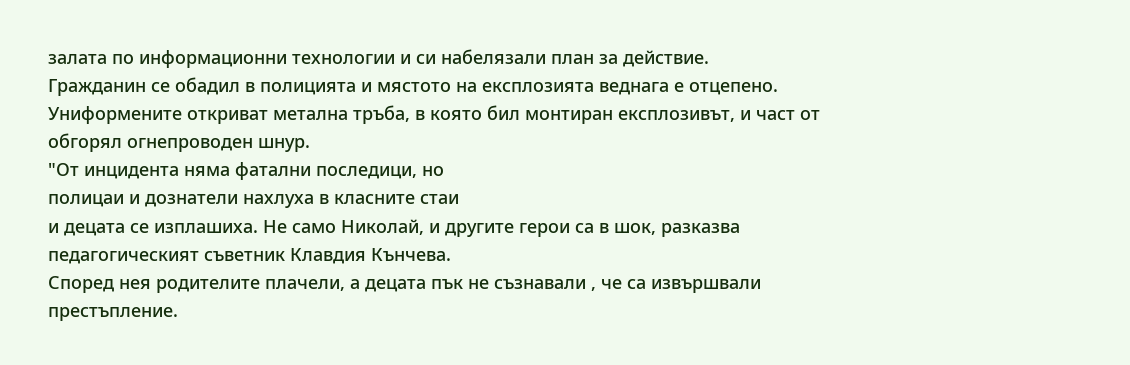залата по информационни технологии и си набелязали план за действие.
Гражданин се обадил в полицията и мястото на експлозията веднага е отцепено. Униформените откриват метална тръба, в която бил монтиран експлозивът, и част от обгорял огнепроводен шнур.
"От инцидента няма фатални последици, но
полицаи и дознатели нахлуха в класните стаи
и децата се изплашиха. Не само Николай, и другите герои са в шок, разказва педагогическият съветник Клавдия Кънчева.
Според нея родителите плачели, а децата пък не съзнавали , че са извършвали престъпление.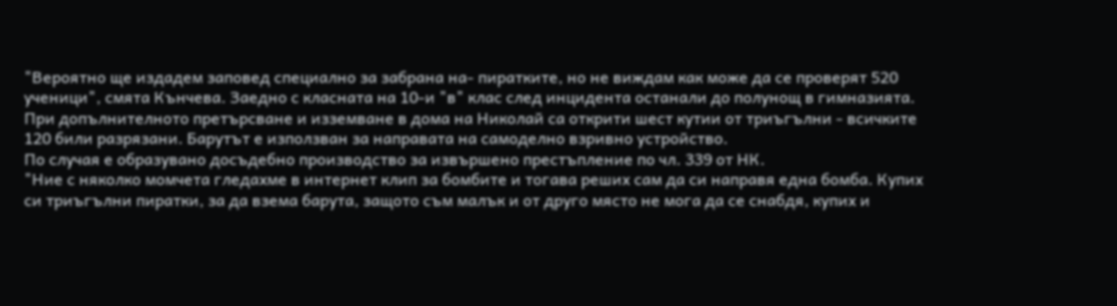"Вероятно ще издадем заповед специално за забрана на- пиратките, но не виждам как може да се проверят 520 ученици", смята Кънчева. Заедно с класната на 10-и "в" клас след инцидента останали до полунощ в гимназията.
При допълнителното претърсване и изземване в дома на Николай са открити шест кутии от триъгълни - всичките 120 били разрязани. Барутът е използван за направата на самоделно взривно устройство.
По случая е образувано досъдебно производство за извършено престъпление по чл. 339 от НК.
"Ние с няколко момчета гледахме в интернет клип за бомбите и тогава реших сам да си направя една бомба. Купих си триъгълни пиратки, за да взема барута, защото съм малък и от друго място не мога да се снабдя, купих и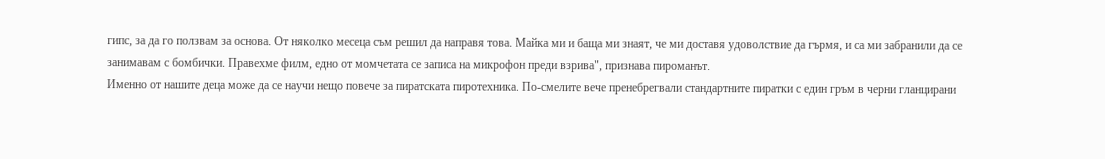гипс, за да го ползвам за основа. От няколко месеца съм решил да направя това. Майка ми и баща ми знаят, че ми доставя удоволствие да гърмя, и са ми забранили да се занимавам с бомбички. Правехме филм, едно от момчетата се записа на микрофон преди взрива", признава пироманът.
Именно от нашите деца може да се научи нещо повече за пиратската пиротехника. По-смелите вече пренебрегвали стандартните пиратки с един гръм в черни гланцирани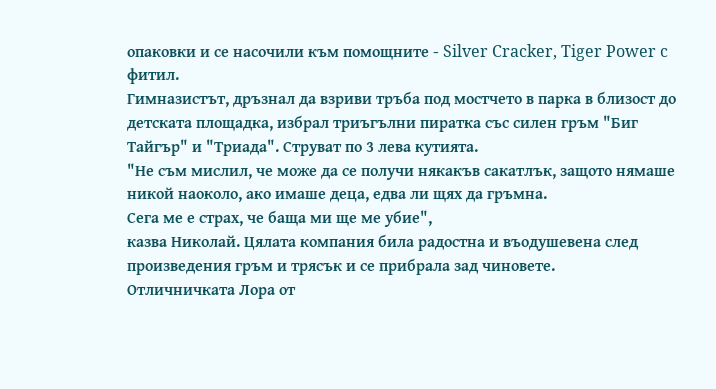опаковки и се насочили към помощните - Silver Cracker, Tiger Power c фитил.
Гимназистът, дръзнал да взриви тръба под мостчето в парка в близост до детската площадка, избрал триъгълни пиратка със силен гръм "Биг Тайгър" и "Триада". Струват по 3 лева кутията.
"Не съм мислил, че може да се получи някакъв сакатлък, защото нямаше никой наоколо, ако имаше деца, едва ли щях да гръмна.
Сега ме е страх, че баща ми ще ме убие",
казва Николай. Цялата компания била радостна и въодушевена след произведения гръм и трясък и се прибрала зад чиновете.
Отличничката Лора от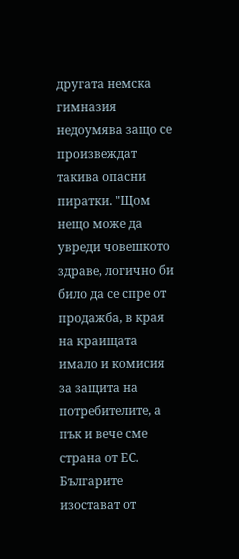другата немска гимназия недоумява защо се произвеждат такива опасни пиратки. "Щом нещо може да увреди човешкото здраве, логично би било да се спре от продажба, в края на краищата имало и комисия за защита на потребителите, а пък и вече сме страна от ЕС.
Българите изостават от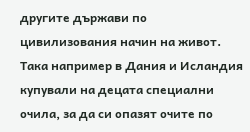другите държави по цивилизования начин на живот. Така например в Дания и Исландия купували на децата специални очила, за да си опазят очите по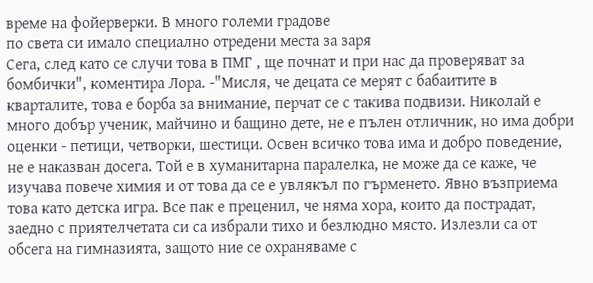време на фойерверки. В много големи градове
по света си имало специално отредени места за заря
Сега, след като се случи това в ПМГ , ще почнат и при нас да проверяват за бомбички", коментира Лора. -"Мисля, че децата се мерят с бабаитите в кварталите, това е борба за внимание, перчат се с такива подвизи. Николай е много добър ученик, майчино и бащино дете, не е пълен отличник, но има добри оценки - петици, четворки, шестици. Освен всичко това има и добро поведение, не е наказван досега. Той е в хуманитарна паралелка, не може да се каже, че изучава повече химия и от това да се е увлякъл по гърменето. Явно възприема това като детска игра. Все пак е преценил, че няма хора, които да пострадат, заедно с приятелчетата си са избрали тихо и безлюдно място. Излезли са от обсега на гимназията, защото ние се охраняваме с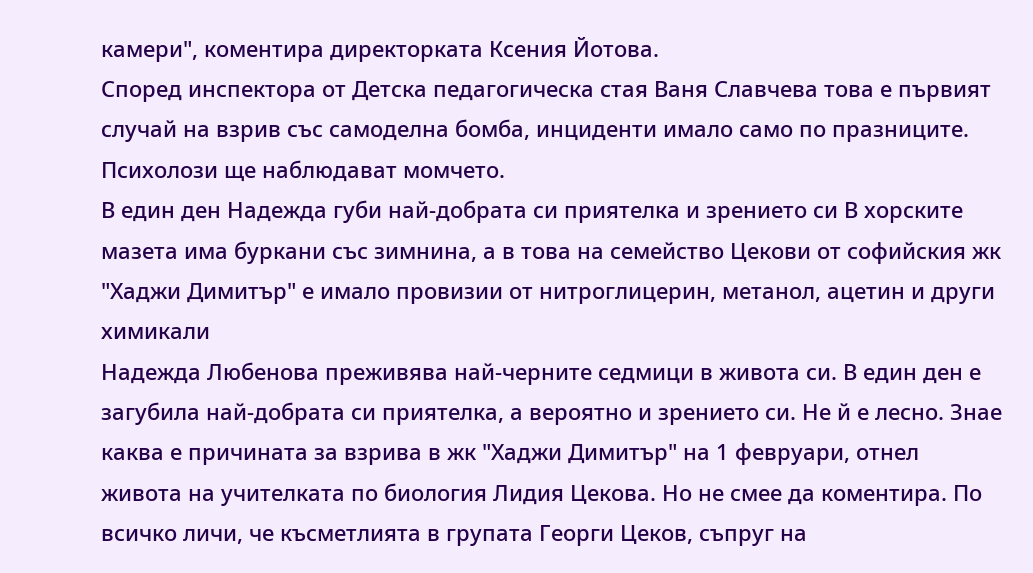камери", коментира директорката Ксения Йотова.
Според инспектора от Детска педагогическа стая Ваня Славчева това е първият случай на взрив със самоделна бомба, инциденти имало само по празниците. Психолози ще наблюдават момчето.
В един ден Надежда губи най-добрата си приятелка и зрението си В хорските мазета има буркани със зимнина, а в това на семейство Цекови от софийския жк "Хаджи Димитър" е имало провизии от нитроглицерин, метанол, ацетин и други химикали
Надежда Любенова преживява най-черните седмици в живота си. В един ден е загубила най-добрата си приятелка, а вероятно и зрението си. Не й е лесно. Знае каква е причината за взрива в жк "Хаджи Димитър" на 1 февруари, отнел живота на учителката по биология Лидия Цекова. Но не смее да коментира. По всичко личи, че късметлията в групата Георги Цеков, съпруг на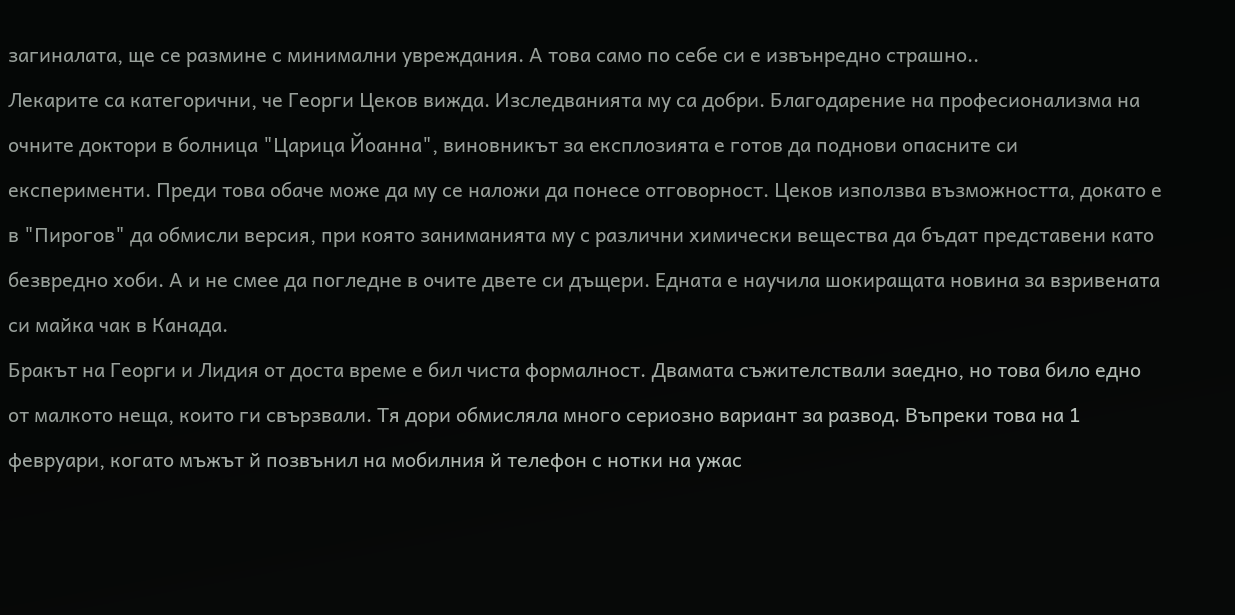загиналата, ще се размине с минимални увреждания. А това само по себе си е извънредно страшно..
Лекарите са категорични, че Георги Цеков вижда. Изследванията му са добри. Благодарение на професионализма на очните доктори в болница "Царица Йоанна", виновникът за експлозията е готов да поднови опасните си експерименти. Преди това обаче може да му се наложи да понесе отговорност. Цеков използва възможността, докато е в "Пирогов" да обмисли версия, при която заниманията му с различни химически вещества да бъдат представени като безвредно хоби. А и не смее да погледне в очите двете си дъщери. Едната е научила шокиращата новина за взривената си майка чак в Канада.
Бракът на Георги и Лидия от доста време е бил чиста формалност. Двамата съжителствали заедно, но това било едно от малкото неща, които ги свързвали. Тя дори обмисляла много сериозно вариант за развод. Въпреки това на 1 февруари, когато мъжът й позвънил на мобилния й телефон с нотки на ужас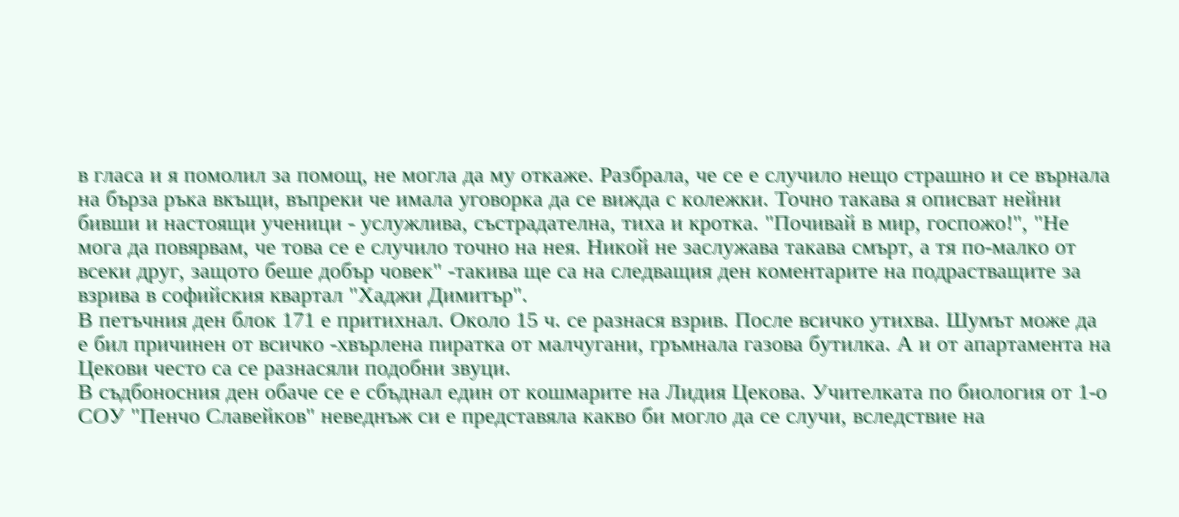в гласа и я помолил за помощ, не могла да му откаже. Разбрала, че се е случило нещо страшно и се върнала на бърза ръка вкъщи, въпреки че имала уговорка да се вижда с колежки. Точно такава я описват нейни бивши и настоящи ученици - услужлива, състрадателна, тиха и кротка. "Почивай в мир, госпожо!", "Не мога да повярвам, че това се е случило точно на нея. Никой не заслужава такава смърт, а тя по-малко от всеки друг, защото беше добър човек" -такива ще са на следващия ден коментарите на подрастващите за взрива в софийския квартал "Хаджи Димитър".
В петъчния ден блок 171 е притихнал. Около 15 ч. се разнася взрив. После всичко утихва. Шумът може да е бил причинен от всичко -хвърлена пиратка от малчугани, гръмнала газова бутилка. А и от апартамента на Цекови често са се разнасяли подобни звуци.
В съдбоносния ден обаче се е сбъднал един от кошмарите на Лидия Цекова. Учителката по биология от 1-о СОУ "Пенчо Славейков" неведнъж си е представяла какво би могло да се случи, вследствие на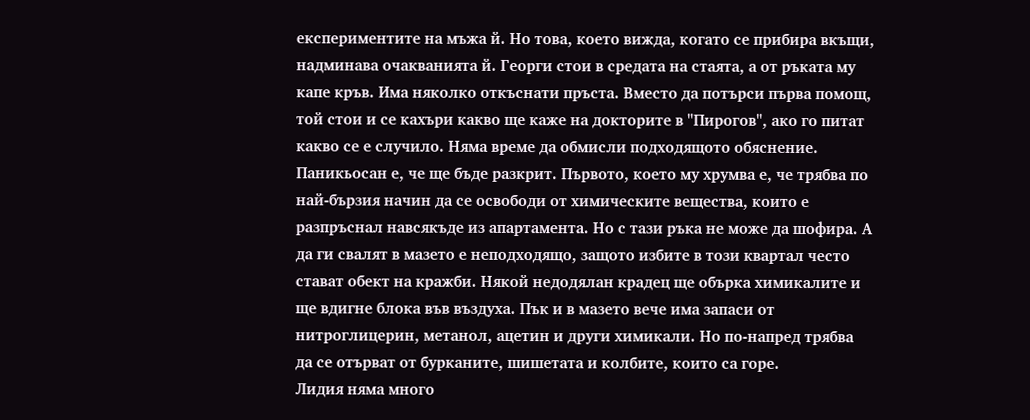експериментите на мъжа й. Но това, което вижда, когато се прибира вкъщи, надминава очакванията й. Георги стои в средата на стаята, а от ръката му капе кръв. Има няколко откъснати пръста. Вместо да потърси първа помощ, той стои и се кахъри какво ще каже на докторите в "Пирогов", ако го питат какво се е случило. Няма време да обмисли подходящото обяснение. Паникьосан е, че ще бъде разкрит. Първото, което му хрумва е, че трябва по най-бързия начин да се освободи от химическите вещества, които е разпръснал навсякъде из апартамента. Но с тази ръка не може да шофира. А да ги свалят в мазето е неподходящо, защото избите в този квартал често стават обект на кражби. Някой недодялан крадец ще обърка химикалите и ще вдигне блока във въздуха. Пък и в мазето вече има запаси от нитроглицерин, метанол, ацетин и други химикали. Но по-напред трябва да се отърват от бурканите, шишетата и колбите, които са горе.
Лидия няма много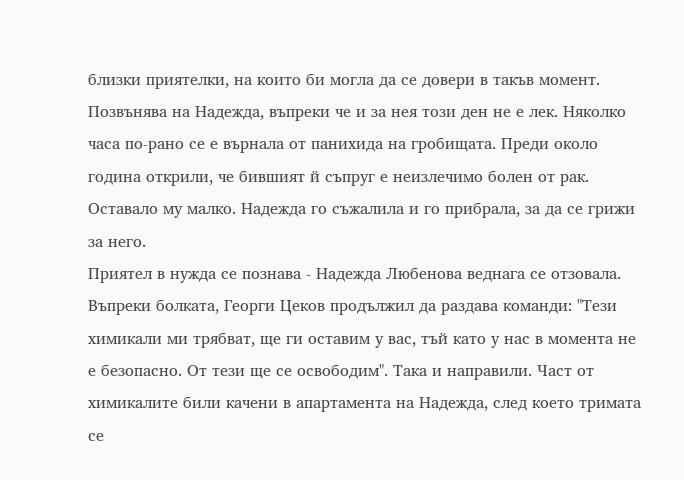близки приятелки, на които би могла да се довери в такъв момент. Позвънява на Надежда, въпреки че и за нея този ден не е лек. Няколко часа по-рано се е върнала от панихида на гробищата. Преди около година открили, че бившият й съпруг е неизлечимо болен от рак. Оставало му малко. Надежда го съжалила и го прибрала, за да се грижи за него.
Приятел в нужда се познава - Надежда Любенова веднага се отзовала. Въпреки болката, Георги Цеков продължил да раздава команди: "Тези химикали ми трябват, ще ги оставим у вас, тъй като у нас в момента не е безопасно. От тези ще се освободим". Така и направили. Част от химикалите били качени в апартамента на Надежда, след което тримата се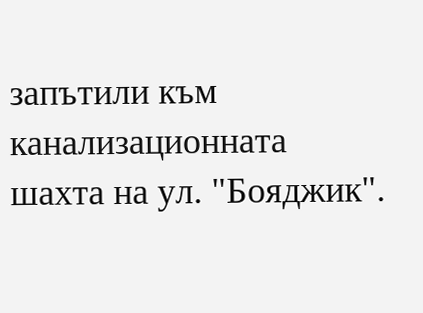запътили към канализационната шахта на ул. "Бояджик".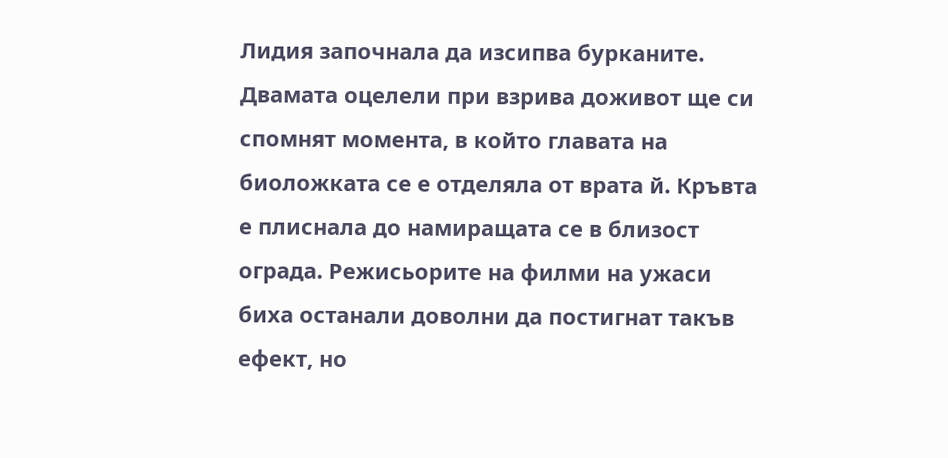Лидия започнала да изсипва бурканите.
Двамата оцелели при взрива доживот ще си спомнят момента, в който главата на биоложката се е отделяла от врата й. Кръвта е плиснала до намиращата се в близост ограда. Режисьорите на филми на ужаси биха останали доволни да постигнат такъв ефект, но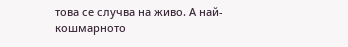това се случва на живо. А най-кошмарното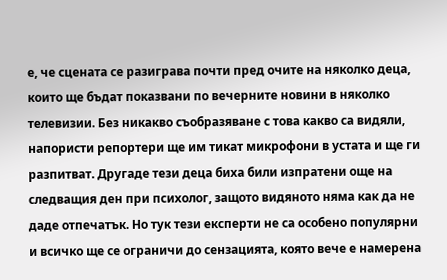е, че сцената се разиграва почти пред очите на няколко деца, които ще бъдат показвани по вечерните новини в няколко телевизии. Без никакво съобразяване с това какво са видяли, напористи репортери ще им тикат микрофони в устата и ще ги разпитват. Другаде тези деца биха били изпратени още на следващия ден при психолог, защото видяното няма как да не даде отпечатък. Но тук тези експерти не са особено популярни и всичко ще се ограничи до сензацията, която вече е намерена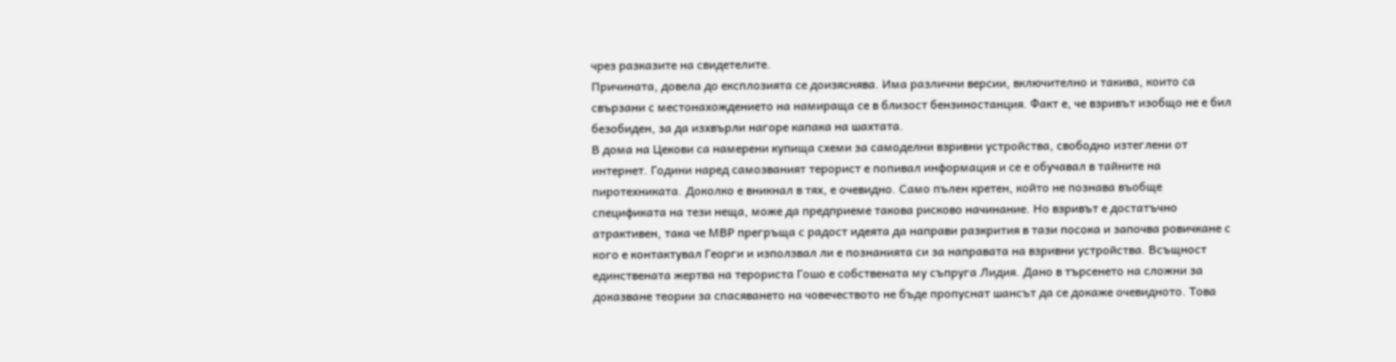чрез разказите на свидетелите.
Причината, довела до експлозията се доизяснява. Има различни версии, включително и такива, които са свързани с местонахождението на намираща се в близост бензиностанция. Факт е, че взривът изобщо не е бил безобиден, за да изхвърли нагоре капака на шахтата.
В дома на Цекови са намерени купища схеми за самоделни взривни устройства, свободно изтеглени от интернет. Години наред самозваният терорист е попивал информация и се е обучавал в тайните на пиротехниката. Доколко е вникнал в тях, е очевидно. Само пълен кретен, който не познава въобще спецификата на тези неща, може да предприеме такова рисково начинание. Но взривът е достатъчно атрактивен, така че МВР прегръща с радост идеята да направи разкрития в тази посока и започва ровичкане с кого е контактувал Георги и използвал ли е познанията си за направата на взривни устройства. Всъщност единствената жертва на терориста Гошо е собствената му съпруга Лидия. Дано в търсенето на сложни за доказване теории за спасяването на човечеството не бъде пропуснат шансът да се докаже очевидното. Това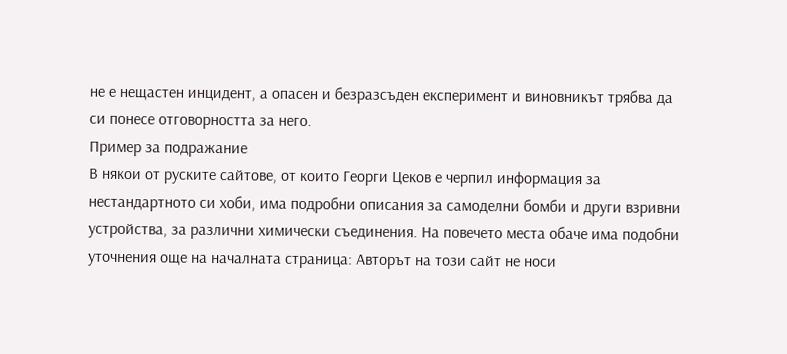не е нещастен инцидент, а опасен и безразсъден експеримент и виновникът трябва да си понесе отговорността за него.
Пример за подражание
В някои от руските сайтове, от които Георги Цеков е черпил информация за нестандартното си хоби, има подробни описания за самоделни бомби и други взривни устройства, за различни химически съединения. На повечето места обаче има подобни уточнения още на началната страница: Авторът на този сайт не носи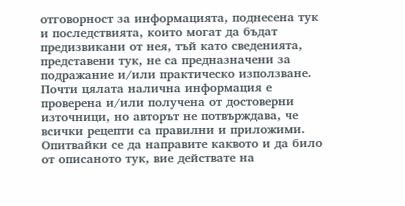отговорност за информацията, поднесена тук и последствията, които могат да бъдат предизвикани от нея, тъй като сведенията, представени тук, не са предназначени за подражание и/или практическо използване. Почти цялата налична информация е проверена и/или получена от достоверни източници, но авторът не потвърждава, че всички рецепти са правилни и приложими. Опитвайки се да направите каквото и да било от описаното тук, вие действате на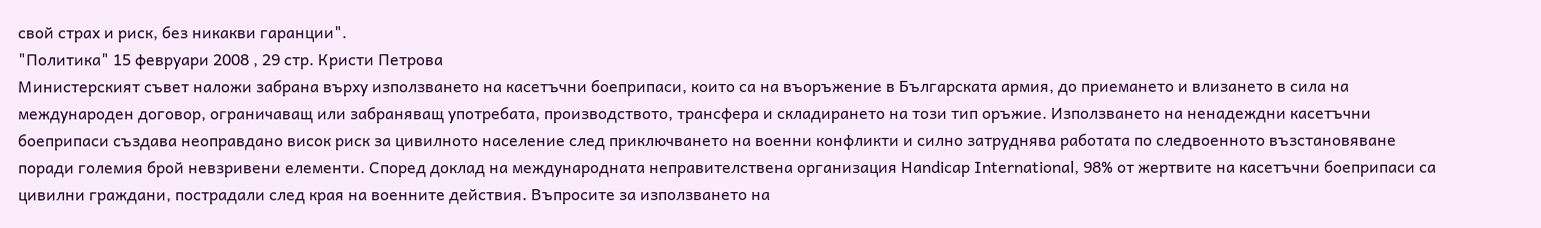свой страх и риск, без никакви гаранции".
"Политика" 15 февруари 2008 , 29 стр. Кристи Петрова
Министерският съвет наложи забрана върху използването на касетъчни боеприпаси, които са на въоръжение в Българската армия, до приемането и влизането в сила на международен договор, ограничаващ или забраняващ употребата, производството, трансфера и складирането на този тип оръжие. Използването на ненадеждни касетъчни боеприпаси създава неоправдано висок риск за цивилното население след приключването на военни конфликти и силно затруднява работата по следвоенното възстановяване поради големия брой невзривени елементи. Според доклад на международната неправителствена организация Handicap International, 98% от жертвите на касетъчни боеприпаси са цивилни граждани, пострадали след края на военните действия. Въпросите за използването на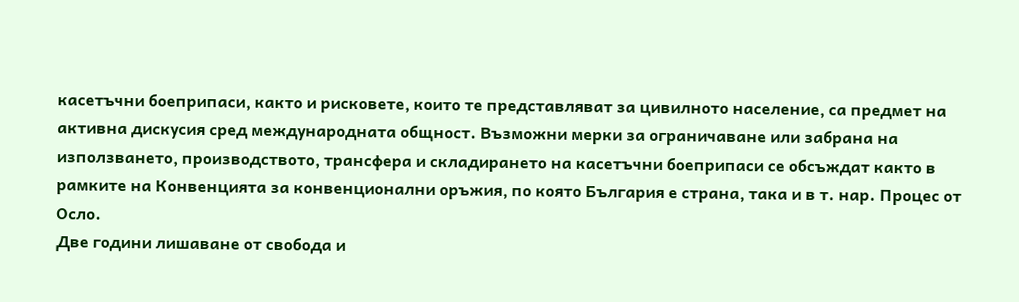касетъчни боеприпаси, както и рисковете, които те представляват за цивилното население, са предмет на активна дискусия сред международната общност. Възможни мерки за ограничаване или забрана на използването, производството, трансфера и складирането на касетъчни боеприпаси се обсъждат както в рамките на Конвенцията за конвенционални оръжия, по която България е страна, така и в т. нар. Процес от Осло.
Две години лишаване от свобода и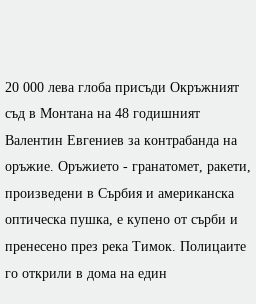20 000 лева глоба присъди Окръжният съд в Монтана на 48 годишният Валентин Евгениев за контрабанда на оръжие. Оръжието - гранатомет, ракети, произведени в Сърбия и американска оптическа пушка, е купено от сърби и пренесено през река Тимок. Полицаите го открили в дома на един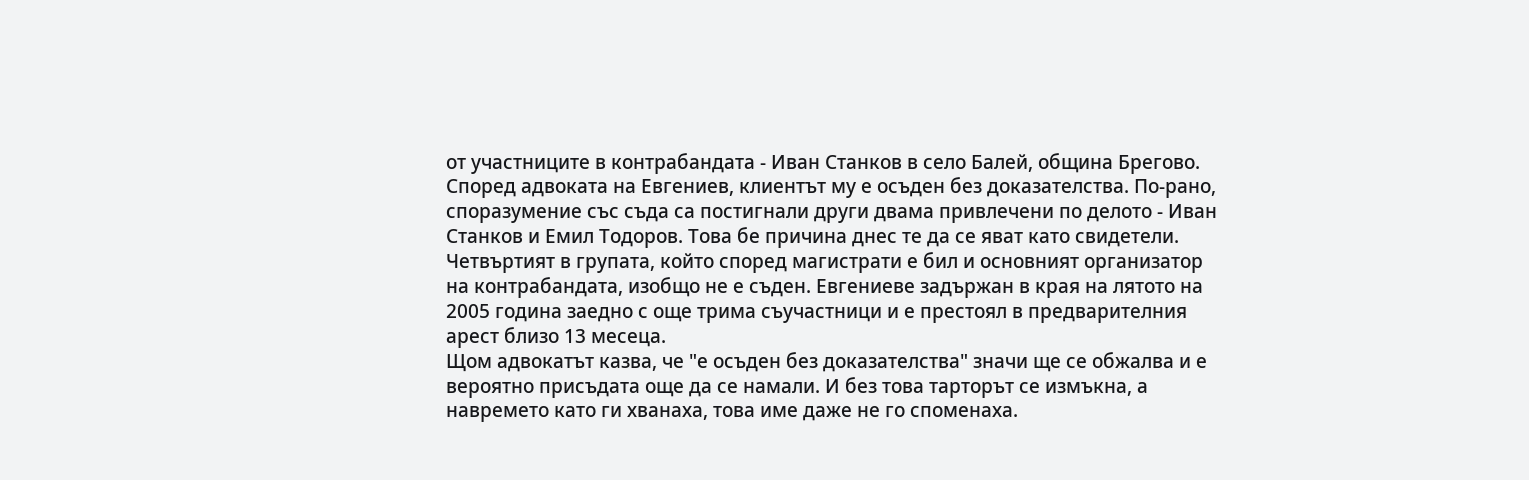от участниците в контрабандата - Иван Станков в село Балей, община Брегово. Според адвоката на Евгениев, клиентът му е осъден без доказателства. По-рано, споразумение със съда са постигнали други двама привлечени по делото - Иван Станков и Емил Тодоров. Това бе причина днес те да се яват като свидетели. Четвъртият в групата, който според магистрати е бил и основният организатор на контрабандата, изобщо не е съден. Евгениеве задържан в края на лятото на 2005 година заедно с още трима съучастници и е престоял в предварителния арест близо 13 месеца.
Щом адвокатът казва, че "е осъден без доказателства" значи ще се обжалва и е вероятно присъдата още да се намали. И без това тарторът се измъкна, а навремето като ги хванаха, това име даже не го споменаха.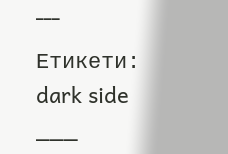¯¯¯ Етикети:
dark side ___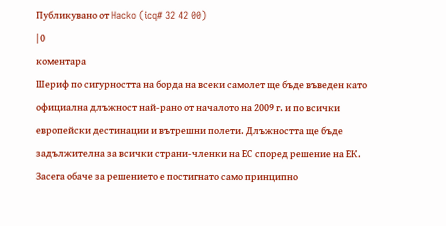Публикувано от Hacko (icq# 32 42 00)
| 0
коментара
Шериф по сигурността на борда на всеки самолет ще бъде въведен като официална длъжност най-рано от началото на 2009 г. и по всички европейски дестинации и вътрешни полети. Длъжността ще бъде задължителна за всички страни-членки на ЕС според решение на ЕК. Засега обаче за решението е постигнато само принципно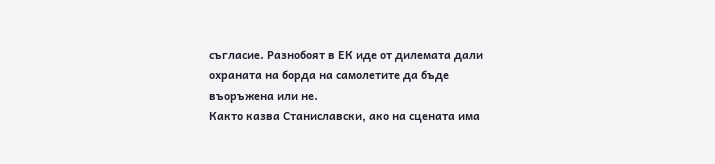съгласие. Разнобоят в ЕК идe от дилемата дали охраната на борда на самолетите да бъде въоръжена или не.
Както казва Станиславски, ако на сцената има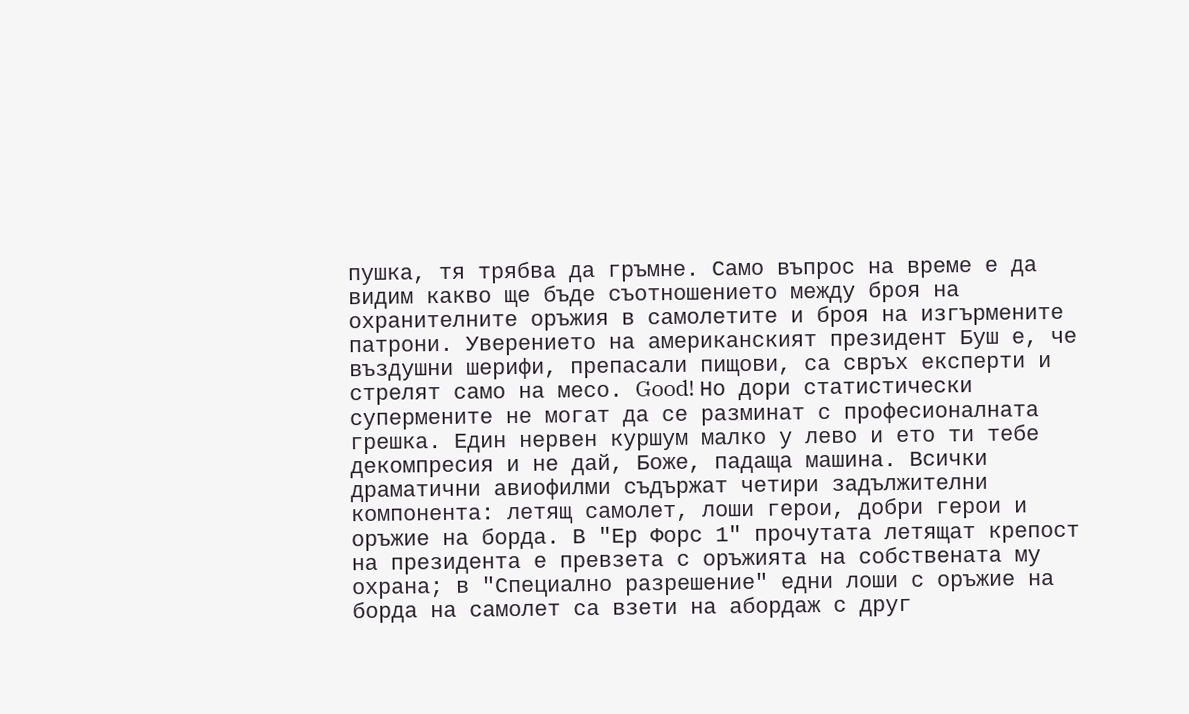пушка, тя трябва да гръмне. Само въпрос на време е да видим какво ще бъде съотношението между броя на охранителните оръжия в самолетите и броя на изгърмените патрони. Уверението на американският президент Буш е, че въздушни шерифи, препасали пищови, са свръх експерти и стрелят само на месо. Good! Но дори статистически супермените не могат да се разминат с професионалната грешка. Един нервен куршум малко у лево и ето ти тебе декомпресия и не дай, Боже, падаща машина. Всички драматични авиофилми съдържат четири задължителни компонента: летящ самолет, лоши герои, добри герои и оръжие на борда. В "Ер Форс 1" прочутата летящат крепост на президента е превзета с оръжията на собствената му охрана; в "Специално разрешение" едни лоши с оръжие на борда на самолет са взети на абордаж с друг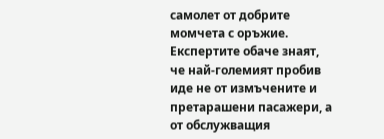самолет от добрите момчета с оръжие. Експертите обаче знаят, че най-големият пробив иде не от измъчените и претарашени пасажери, а от обслужващия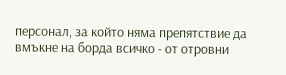персонал, за който няма препятствие да вмъкне на борда всичко - от отровни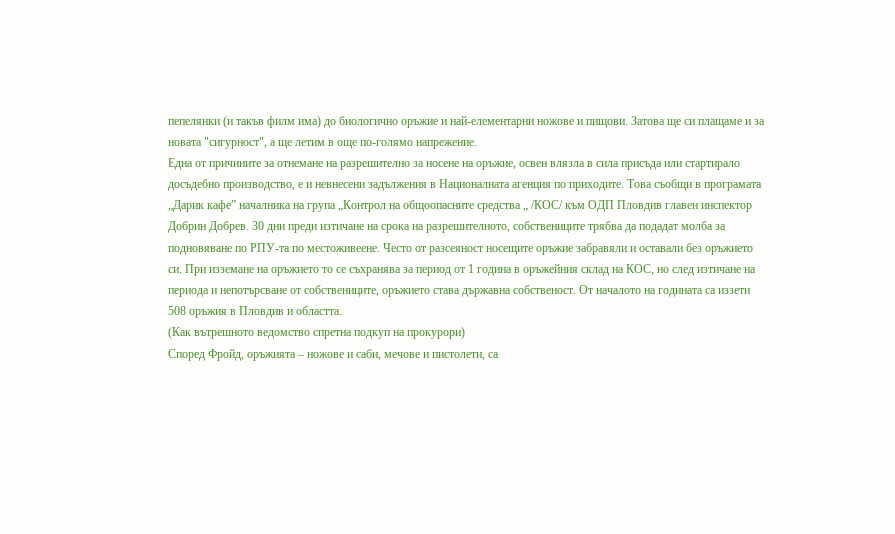пепелянки (и такъв филм има) до биологично оръжие и най-елементарни ножове и пищови. Затова ще си плащаме и за новата "сигурност", а ще летим в още по-голямо напрежение.
Една от причините за отнемане на разрешително за носене на оръжие, освен влязла в сила присъда или стартирало досъдебно производство, е и невнесени задължения в Националната агенция по приходите. Това съобщи в програмата „Дарик кафе” началника на група „Контрол на общоопасните средства „ /КОС/ към ОДП Пловдив главен инспектор Добрин Добрев. 30 дни преди изтичане на срока на разрешителното, собствениците трябва да подадат молба за подновяване по РПУ-та по местоживеене. Често от разсеяност носещите оръжие забравяли и оставали без оръжието си. При изземане на оръжието то се съхранява за период от 1 година в оръжейния склад на КОС, но след изтичане на периода и непотърсване от собствениците, оръжието става държавна собственост. От началото на годината са иззети 508 оръжия в Пловдив и областта.
(Как вътрешното ведомство спретна подкуп на прокурори)
Според Фройд, оръжията – ножове и саби, мечове и пистолети, са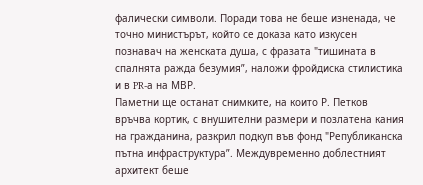фалически символи. Поради това не беше изненада, че точно министърът, който се доказа като изкусен познавач на женската душа, с фразата "тишината в спалнята ражда безумия”, наложи фройдиска стилистика и в PR-а на МВР.
Паметни ще останат снимките, на които Р. Петков връчва кортик, с внушителни размери и позлатена кания на гражданина, разкрил подкуп във фонд "Републиканска пътна инфраструктура”. Междувременно доблестният архитект беше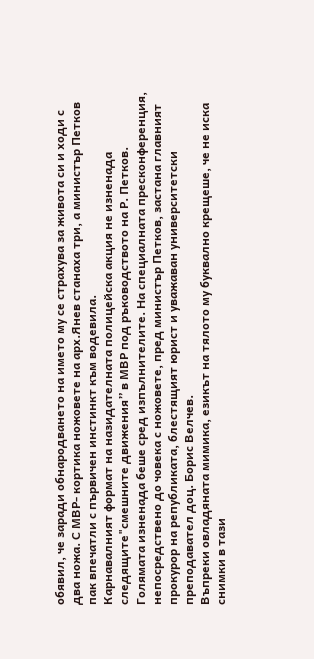обявил, че заради обнародването на името му се страхува за живота си и ходи с два ножа. С МВР- кортика ножовете на арх.Янев станаха три, а министър Петков пак впечатли с първичен инстинкт към водевила.
Карнавалният формат на назидателната полицейска акция не изненада следящите"смешните движения” в МВР под ръководството на Р. Петков. Голямата изненада беше сред изпълнителите. На специалната пресконференция, непосредствено до човека с ножовете, пред министър Петков, застана главният прокурор на републиката, блестящият юрист и уважаван университетски преподавател доц. Борис Велчев.
Въпреки овладяната мимика, езикът на тялото му буквално крещеше, че не иска снимки в тази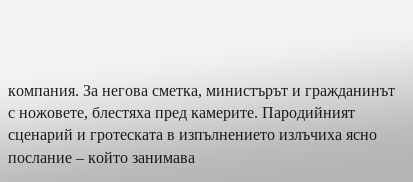компания. За негова сметка, министърът и гражданинът с ножовете, блестяха пред камерите. Пародийният сценарий и гротеската в изпълнението излъчиха ясно послание – който занимава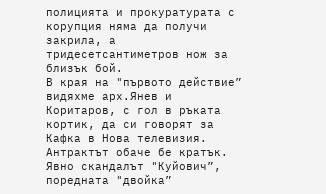полицията и прокуратурата с корупция няма да получи закрила, а тридесетсантиметров нож за близък бой.
В края на "първото действие” видяхме арх.Янев и Коритаров, с гол в ръката кортик, да си говорят за Кафка в Нова телевизия. Антрактът обаче бе кратък. Явно скандалът "Куйович”, поредната "двойка”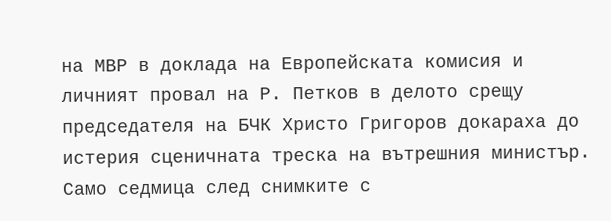на МВР в доклада на Европейската комисия и личният провал на Р. Петков в делото срещу председателя на БЧК Христо Григоров докараха до истерия сценичната треска на вътрешния министър. Само седмица след снимките с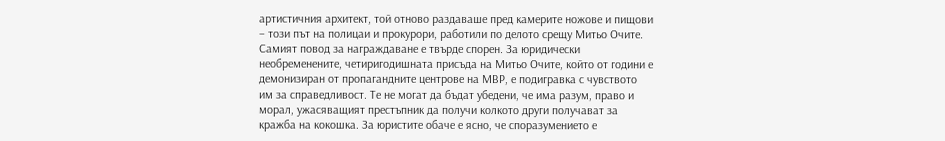артистичния архитект, той отново раздаваше пред камерите ножове и пищови – този път на полицаи и прокурори, работили по делото срещу Митьо Очите. Самият повод за награждаване е твърде спорен. За юридически необременените, четиригодишната присъда на Митьо Очите, който от години е демонизиран от пропагандните центрове на МВР, е подигравка с чувството им за справедливост. Те не могат да бъдат убедени, че има разум, право и морал, ужасяващият престъпник да получи колкото други получават за кражба на кокошка. За юристите обаче е ясно, че споразумението е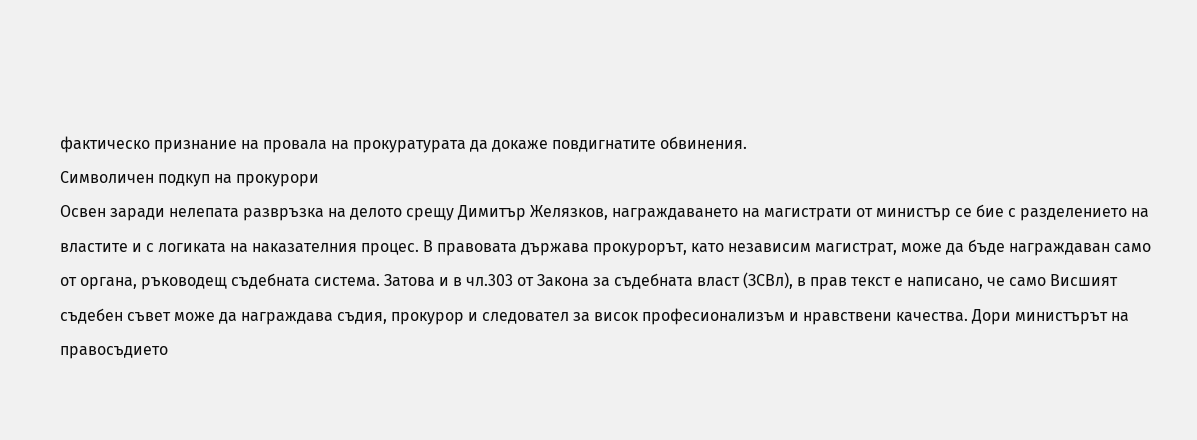фактическо признание на провала на прокуратурата да докаже повдигнатите обвинения.
Символичен подкуп на прокурори
Освен заради нелепата развръзка на делото срещу Димитър Желязков, награждаването на магистрати от министър се бие с разделението на властите и с логиката на наказателния процес. В правовата държава прокурорът, като независим магистрат, може да бъде награждаван само от органа, ръководещ съдебната система. Затова и в чл.303 от Закона за съдебната власт (ЗСВл), в прав текст е написано, че само Висшият съдебен съвет може да награждава съдия, прокурор и следовател за висок професионализъм и нравствени качества. Дори министърът на правосъдието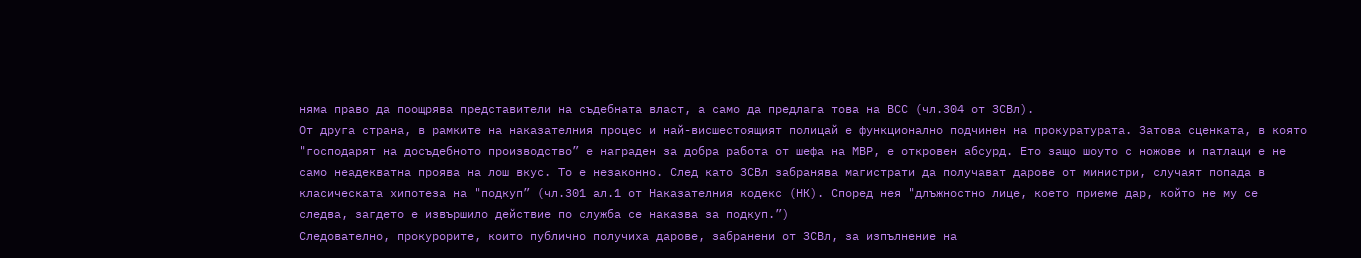няма право да поощрява представители на съдебната власт, а само да предлага това на ВСС (чл.304 от ЗСВл).
От друга страна, в рамките на наказателния процес и най-висшестоящият полицай е функционално подчинен на прокуратурата. Затова сценката, в която "господарят на досъдебното производство” е награден за добра работа от шефа на МВР, е откровен абсурд. Ето защо шоуто с ножове и патлаци е не само неадекватна проява на лош вкус. То е незаконно. След като ЗСВл забранява магистрати да получават дарове от министри, случаят попада в класическата хипотеза на "подкуп” (чл.301 ал.1 от Наказателния кодекс (НК). Според нея "длъжностно лице, което приеме дар, който не му се следва, загдето е извършило действие по служба се наказва за подкуп.”)
Следователно, прокурорите, които публично получиха дарове, забранени от ЗСВл, за изпълнение на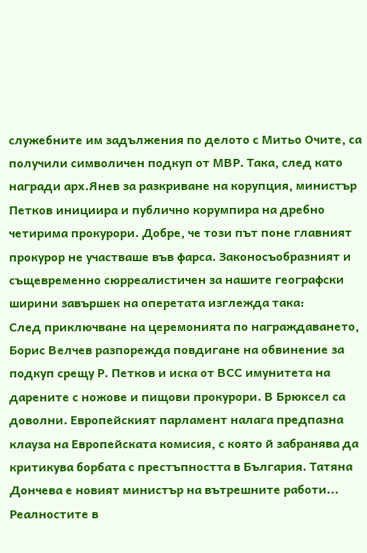служебните им задължения по делото с Митьо Очите, са получили символичен подкуп от МВР. Така, след като награди арх.Янев за разкриване на корупция, министър Петков инициира и публично корумпира на дребно четирима прокурори. Добре, че този път поне главният прокурор не участваше във фарса. Законосъобразният и същевременно сюрреалистичен за нашите географски ширини завършек на оперетата изглежда така:
След приключване на церемонията по награждаването, Борис Велчев разпорежда повдигане на обвинение за подкуп срещу Р. Петков и иска от ВСС имунитета на дарените с ножове и пищови прокурори. В Брюксел са доволни. Европейският парламент налага предпазна клауза на Европейската комисия, с която й забранява да критикува борбата с престъпността в България. Татяна Дончева е новият министър на вътрешните работи...
Реалностите в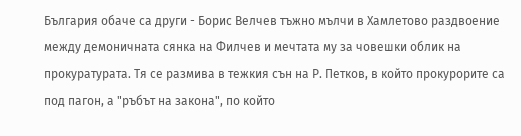България обаче са други - Борис Велчев тъжно мълчи в Хамлетово раздвоение между демоничната сянка на Филчев и мечтата му за човешки облик на прокуратурата. Тя се размива в тежкия сън на Р. Петков, в който прокурорите са под пагон, а "ръбът на закона", по който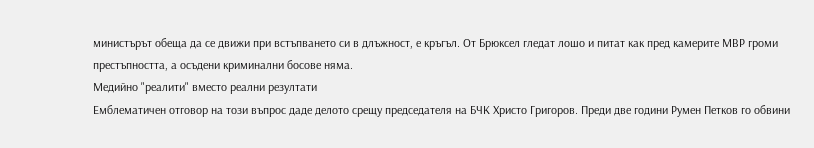министърът обеща да се движи при встъпването си в длъжност, е кръгъл. От Брюксел гледат лошо и питат как пред камерите МВР громи престъпността, а осъдени криминални босове няма.
Медийно "реалити" вместо реални резултати
Емблематичен отговор на този въпрос даде делото срещу председателя на БЧК Христо Григоров. Преди две години Румен Петков го обвини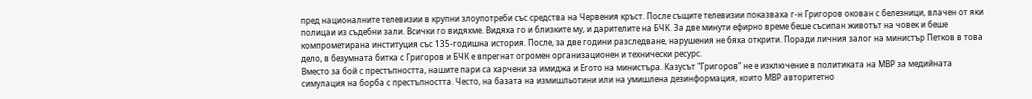пред националните телевизии в крупни злоупотреби със средства на Червения кръст. После същите телевизии показваха г-н Григоров окован с белезници, влачен от яки полицаи из съдебни зали. Всички го видяхме. Видяха го и близките му, и дарителите на БЧК. За две минути ефирно време беше съсипан животът на човек и беше компрометирана институция със 135-годишна история. После, за две години разследване, нарушения не бяха открити. Поради личния залог на министър Петков в това дело, в безумната битка с Григоров и БЧК е впрегнат огромен организационен и технически ресурс.
Вместо за бой с престъпността, нашите пари са харчени за имиджа и Егото на министъра. Казусът "Григоров” не е изключение в политиката на МВР за медийната симулация на борба с престъпността. Често, на базата на измишльотини или на умишлена дезинформация, които МВР авторитетно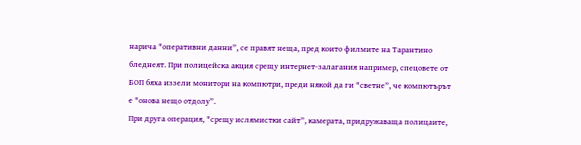нарича "оперативни данни”, се правят неща, пред които филмите на Тарантино бледнеят. При полицейска акция срещу интернет-залагания например, спецовете от БОП бяха иззели монитори на компютри, преди някой да ги "светне”, че компютърът е "онова нещо отдолу”.
При друга операция, "срещу ислямистки сайт”, камерата, придружаваща полицаите,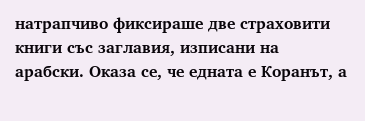натрапчиво фиксираше две страховити книги със заглавия, изписани на арабски. Оказа се, че едната е Коранът, а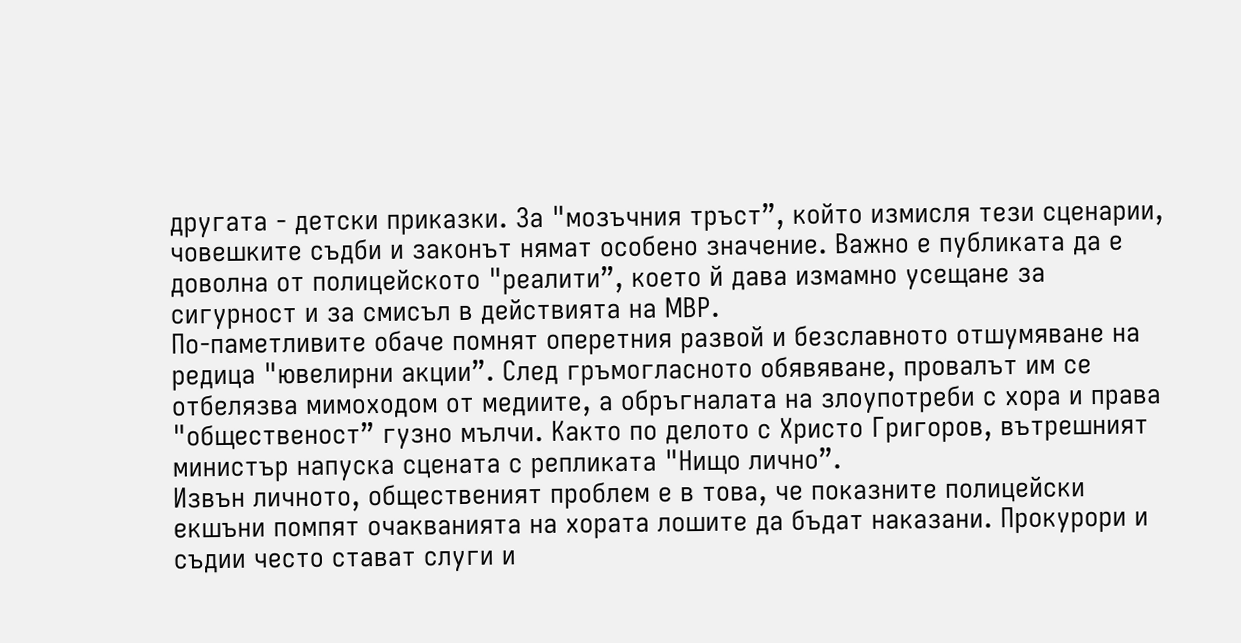другата - детски приказки. За "мозъчния тръст”, който измисля тези сценарии, човешките съдби и законът нямат особено значение. Важно е публиката да е доволна от полицейското "реалити”, което й дава измамно усещане за сигурност и за смисъл в действията на МВР.
По-паметливите обаче помнят оперетния развой и безславното отшумяване на редица "ювелирни акции”. След гръмогласното обявяване, провалът им се отбелязва мимоходом от медиите, а обръгналата на злоупотреби с хора и права "общественост” гузно мълчи. Както по делото с Христо Григоров, вътрешният министър напуска сцената с репликата "Нищо лично”.
Извън личното, общественият проблем е в това, че показните полицейски екшъни помпят очакванията на хората лошите да бъдат наказани. Прокурори и съдии често стават слуги и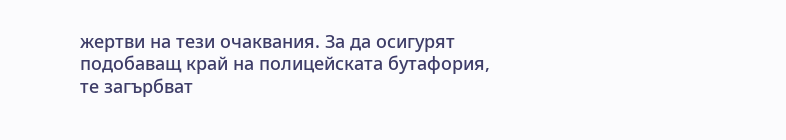жертви на тези очаквания. За да осигурят подобаващ край на полицейската бутафория, те загърбват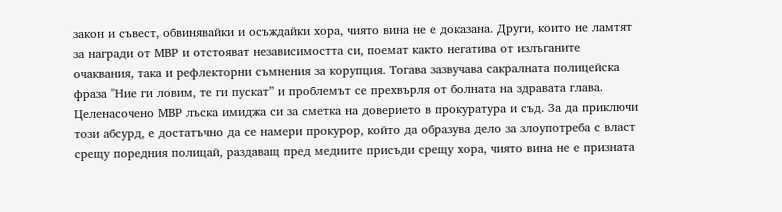закон и съвест, обвинявайки и осъждайки хора, чиято вина не е доказана. Други, които не ламтят за награди от МВР и отстояват независимостта си, поемат както негатива от излъганите очаквания, така и рефлекторни съмнения за корупция. Тогава зазвучава сакралната полицейска фраза "Ние ги ловим, те ги пускат” и проблемът се прехвърля от болната на здравата глава. Целенасочено МВР лъска имиджа си за сметка на доверието в прокуратура и съд. За да приключи този абсурд, е достатъчно да се намери прокурор, който да образува дело за злоупотреба с власт срещу поредния полицай, раздаващ пред медиите присъди срещу хора, чиято вина не е призната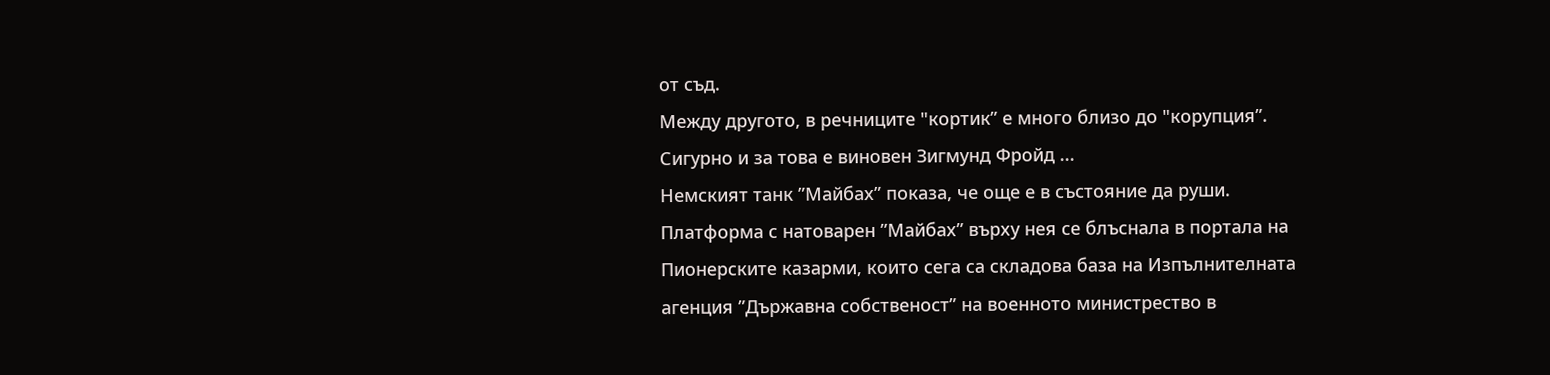от съд.
Между другото, в речниците "кортик” е много близо до "корупция”. Сигурно и за това е виновен Зигмунд Фройд ...
Немският танк ”Майбах” показа, че още е в състояние да руши. Платформа с натоварен ”Майбах” върху нея се блъснала в портала на Пионерските казарми, които сега са складова база на Изпълнителната агенция ”Държавна собственост” на военното министрество в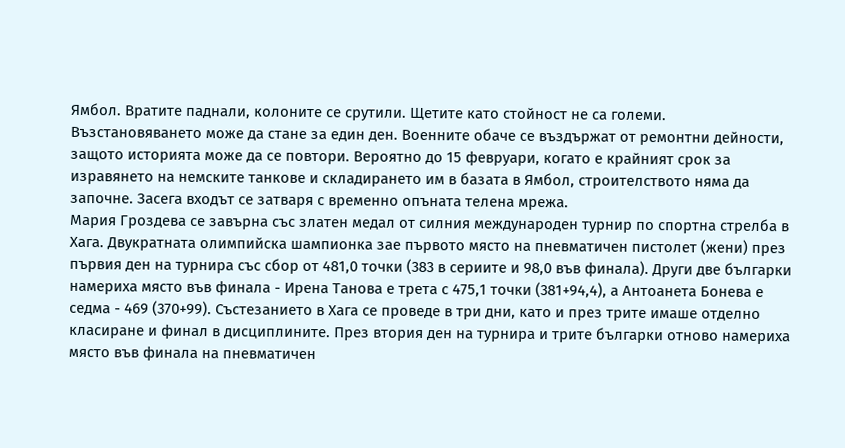Ямбол. Вратите паднали, колоните се срутили. Щетите като стойност не са големи. Възстановяването може да стане за един ден. Военните обаче се въздържат от ремонтни дейности, защото историята може да се повтори. Вероятно до 15 февруари, когато е крайният срок за изравянето на немските танкове и складирането им в базата в Ямбол, строителството няма да започне. Засега входът се затваря с временно опъната телена мрежа.
Мария Гроздева се завърна със златен медал от силния международен турнир по спортна стрелба в Хага. Двукратната олимпийска шампионка зае първото място на пневматичен пистолет (жени) през първия ден на турнира със сбор от 481,0 точки (383 в сериите и 98,0 във финала). Други две българки намериха място във финала - Ирена Танова е трета с 475,1 точки (381+94,4), а Антоанета Бонева е седма - 469 (370+99). Състезанието в Хага се проведе в три дни, като и през трите имаше отделно класиране и финал в дисциплините. През втория ден на турнира и трите българки отново намериха място във финала на пневматичен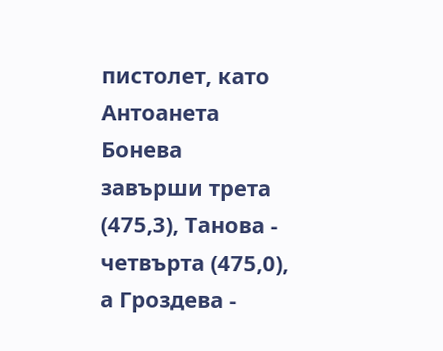пистолет, като Антоанета Бонева завърши трета (475,3), Танова - четвърта (475,0), а Гроздева -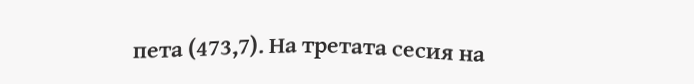пета (473,7). На третата сесия на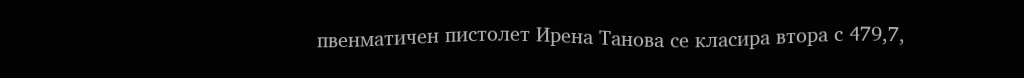пвенматичен пистолет Ирена Танова се класира втора с 479,7,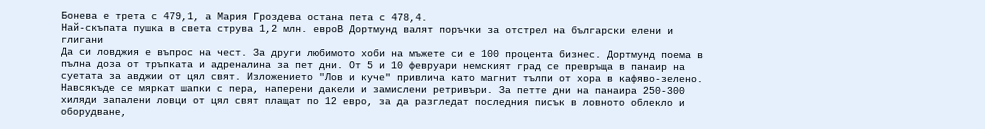Бонева е трета с 479,1, а Мария Гроздева остана пета с 478,4.
Най-скъпата пушка в света струва 1,2 млн. евроВ Дортмунд валят поръчки за отстрел на български елени и глигани
Да си ловджия е въпрос на чест. За други любимото хоби на мъжете си е 100 процента бизнес. Дортмунд поема в пълна доза от тръпката и адреналина за пет дни. От 5 и 10 февруари немският град се превръща в панаир на суетата за авджии от цял свят. Изложението "Лов и куче" привлича като магнит тълпи от хора в кафяво-зелено. Навсякъде се мяркат шапки с пера, наперени дакели и замислени ретривъри. За петте дни на панаира 250-300 хиляди запалени ловци от цял свят плащат по 12 евро, за да разгледат последния писък в ловното облекло и оборудване,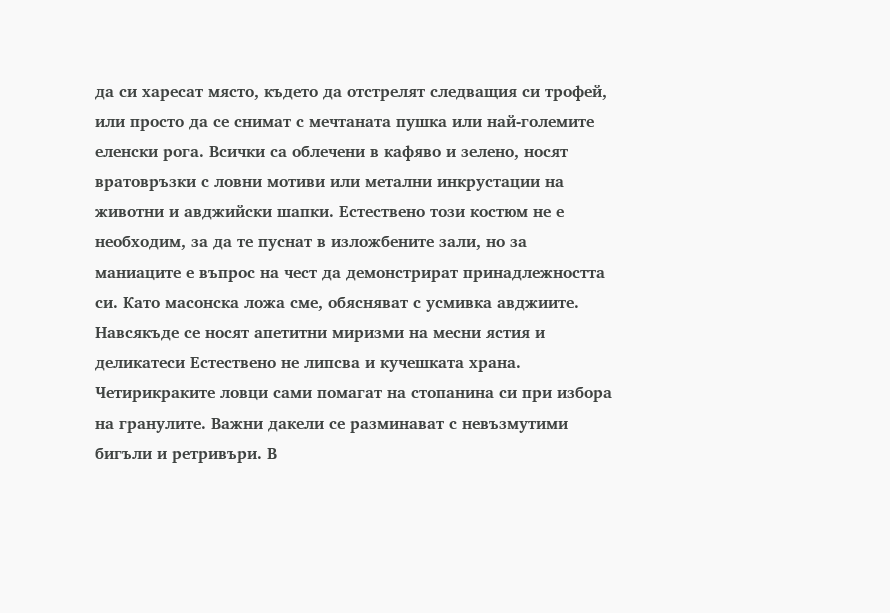да си харесат място, където да отстрелят следващия си трофей, или просто да се снимат с мечтаната пушка или най-големите еленски рога. Всички са облечени в кафяво и зелено, носят вратовръзки с ловни мотиви или метални инкрустации на животни и авджийски шапки. Естествено този костюм не е необходим, за да те пуснат в изложбените зали, но за маниаците е въпрос на чест да демонстрират принадлежността си. Като масонска ложа сме, обясняват с усмивка авджиите. Навсякъде се носят апетитни миризми на месни ястия и деликатеси Естествено не липсва и кучешката храна. Четирикраките ловци сами помагат на стопанина си при избора на гранулите. Важни дакели се разминават с невъзмутими бигъли и ретривъри. В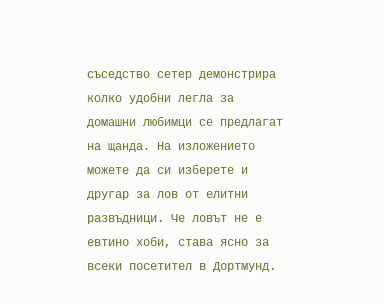съседство сетер демонстрира колко удобни легла за домашни любимци се предлагат на щанда. На изложението можете да си изберете и другар за лов от елитни развъдници. Че ловът не е евтино хоби, става ясно за всеки посетител в Дортмунд.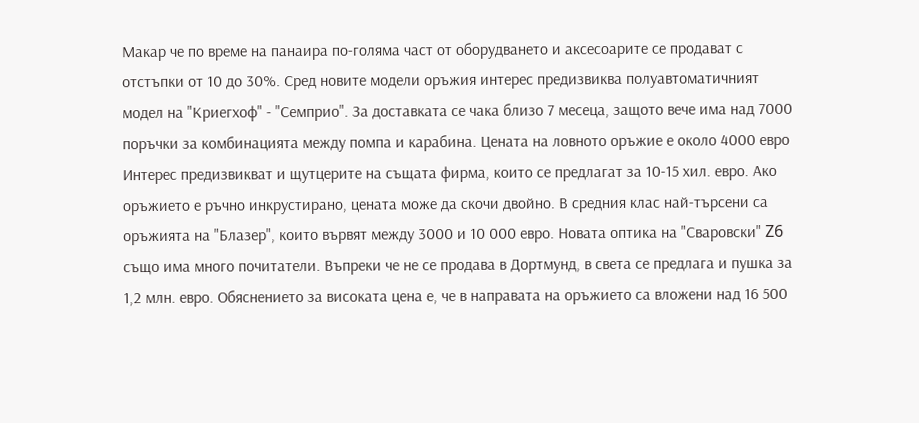Макар че по време на панаира по-голяма част от оборудването и аксесоарите се продават с отстъпки от 10 до 30%. Сред новите модели оръжия интерес предизвиква полуавтоматичният модел на "Криегхоф" - "Семприо". За доставката се чака близо 7 месеца, защото вече има над 7000 поръчки за комбинацията между помпа и карабина. Цената на ловното оръжие е около 4000 евро Интерес предизвикват и щутцерите на същата фирма, които се предлагат за 10-15 хил. евро. Ако оръжието е ръчно инкрустирано, цената може да скочи двойно. В средния клас най-търсени са оръжията на "Блазер", които вървят между 3000 и 10 000 евро. Новата оптика на "Сваровски" Z6 също има много почитатели. Въпреки че не се продава в Дортмунд, в света се предлага и пушка за 1,2 млн. евро. Обяснението за високата цена е, че в направата на оръжието са вложени над 16 500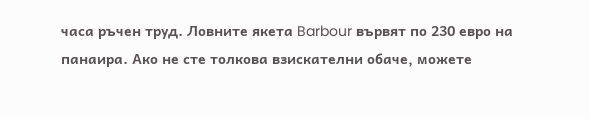часа ръчен труд. Ловните якета Barbour вървят по 230 евро на панаира. Ако не сте толкова взискателни обаче, можете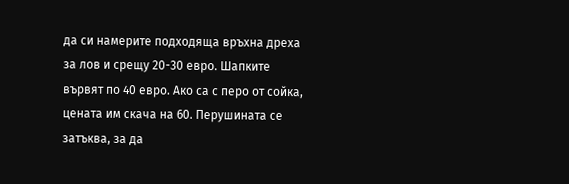да си намерите подходяща връхна дреха за лов и срещу 20-30 евро. Шапките вървят по 40 евро. Ако са с перо от сойка, цената им скача на 60. Перушината се затъква, за да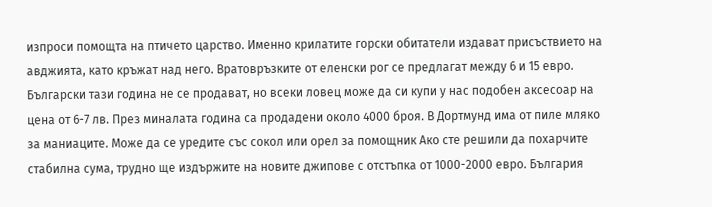изпроси помощта на птичето царство. Именно крилатите горски обитатели издават присъствието на авджията, като кръжат над него. Вратовръзките от еленски рог се предлагат между 6 и 15 евро. Български тази година не се продават, но всеки ловец може да си купи у нас подобен аксесоар на цена от 6-7 лв. През миналата година са продадени около 4000 броя. В Дортмунд има от пиле мляко за маниаците. Може да се уредите със сокол или орел за помощник Ако сте решили да похарчите стабилна сума, трудно ще издържите на новите джипове с отстъпка от 1000-2000 евро. България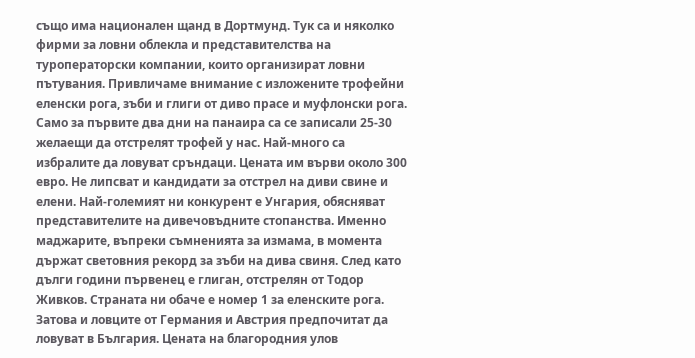също има национален щанд в Дортмунд. Тук са и няколко фирми за ловни облекла и представителства на туроператорски компании, които организират ловни пътувания. Привличаме внимание с изложените трофейни еленски рога, зъби и глиги от диво прасе и муфлонски рога. Само за първите два дни на панаира са се записали 25-30 желаещи да отстрелят трофей у нас. Най-много са избралите да ловуват сръндаци. Цената им върви около 300 евро. Не липсват и кандидати за отстрел на диви свине и елени. Най-големият ни конкурент е Унгария, обясняват представителите на дивечовъдните стопанства. Именно маджарите, въпреки съмненията за измама, в момента държат световния рекорд за зъби на дива свиня. След като дълги години първенец е глиган, отстрелян от Тодор Живков. Страната ни обаче е номер 1 за еленските рога. Затова и ловците от Германия и Австрия предпочитат да ловуват в България. Цената на благородния улов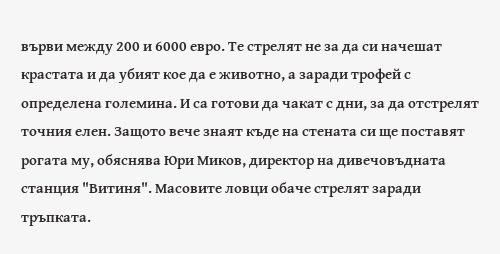върви между 200 и 6000 евро. Те стрелят не за да си начешат крастата и да убият кое да е животно, а заради трофей с определена големина. И са готови да чакат с дни, за да отстрелят точния елен. Защото вече знаят къде на стената си ще поставят рогата му, обяснява Юри Миков, директор на дивечовъдната станция "Витиня". Масовите ловци обаче стрелят заради тръпката.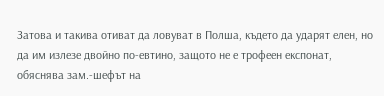Затова и такива отиват да ловуват в Полша, където да ударят елен, но да им излезе двойно по-евтино, защото не е трофеен експонат, обяснява зам.-шефът на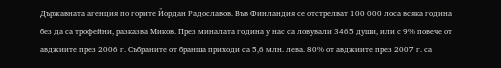Държавната агенция по горите Йордан Радославов. Във Финландия се отстрелват 100 000 лоса всяка година без да са трофейни, разказва Миков. През миналата година у нас са ловували 3465 души, или с 9% повече от авджиите през 2006 г. Събраните от бранша приходи са 5,6 млн. лева. 80% от авджиите през 2007 г. са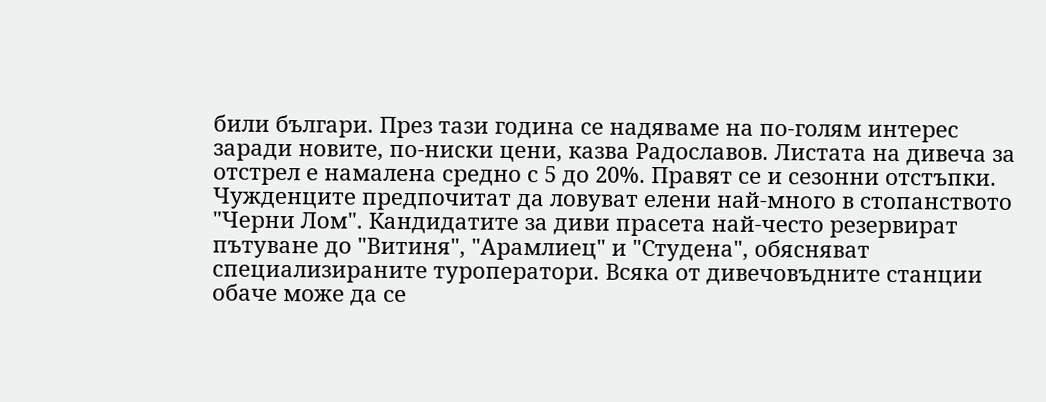били българи. През тази година се надяваме на по-голям интерес заради новите, по-ниски цени, казва Радославов. Листата на дивеча за отстрел е намалена средно с 5 до 20%. Правят се и сезонни отстъпки. Чужденците предпочитат да ловуват елени най-много в стопанството "Черни Лом". Кандидатите за диви прасета най-често резервират пътуване до "Витиня", "Арамлиец" и "Студена", обясняват специализираните туроператори. Всяка от дивечовъдните станции обаче може да се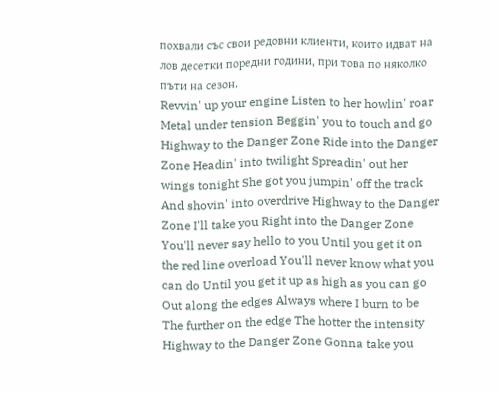похвали със свои редовни клиенти, които идват на лов десетки поредни години, при това по няколко пъти на сезон.
Revvin' up your engine Listen to her howlin' roar Metal under tension Beggin' you to touch and go Highway to the Danger Zone Ride into the Danger Zone Headin' into twilight Spreadin' out her wings tonight She got you jumpin' off the track And shovin' into overdrive Highway to the Danger Zone I'll take you Right into the Danger Zone You'll never say hello to you Until you get it on the red line overload You'll never know what you can do Until you get it up as high as you can go Out along the edges Always where I burn to be The further on the edge The hotter the intensity Highway to the Danger Zone Gonna take you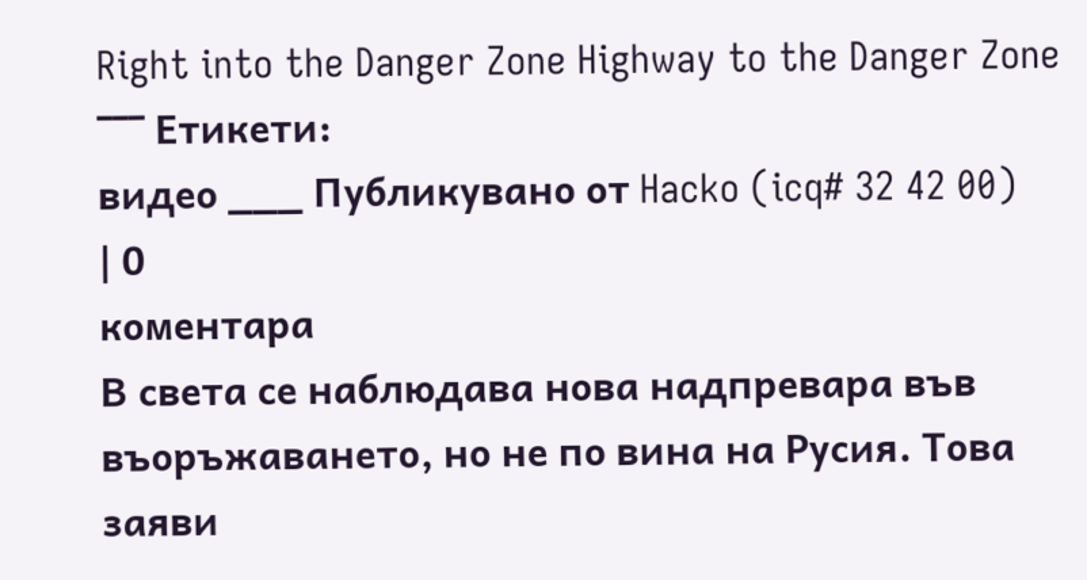Right into the Danger Zone Highway to the Danger Zone
¯¯¯ Етикети:
видео ___ Публикувано от Hacko (icq# 32 42 00)
| 0
коментара
В света се наблюдава нова надпревара във въоръжаването, но не по вина на Русия. Това заяви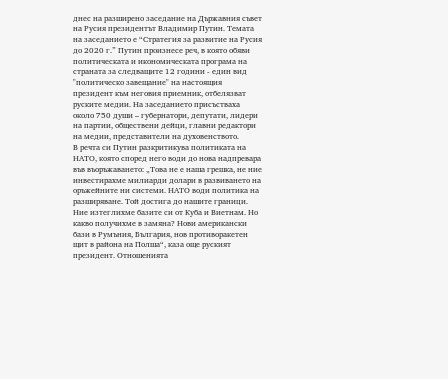днес на разширено заседание на Държавния съвет на Русия президентът Владимир Путин. Темата на заседанието е “Стратегия за развитие на Русия до 2020 г.” Путин произнесе реч, в която обяви политическата и икономическата програма на страната за следващите 12 години - един вид "политическо завещание" на настоящия президент към неговия приемник, отбелязват руските медии. На заседанието присъстваха около 750 души – губернатори, депутати, лидери на партии, обществени дейци, главни редактори на медии, представители на духовенството.
В речта си Путин разкритикува политиката на НАТО, която според него води до нова надпревара във въоръжаването: „Това не е наша грешка, не ние инвестирахме милиарди долари в развиването на оръжейните ни системи. НАТО води политика на разширяване. Той достига до нашите граници. Ние изтеглихме базите си от Куба и Виетнам. Но какво получихме в замяна? Нови американски бази в Румъния, България, нов противоракетен щит в района на Полша“, каза още руският президент. Отношенията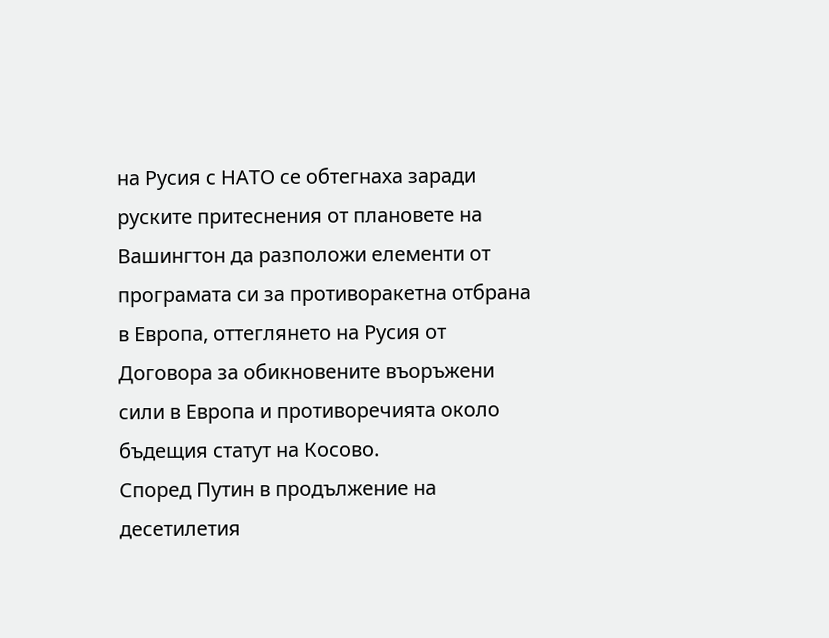на Русия с НАТО се обтегнаха заради руските притеснения от плановете на Вашингтон да разположи елементи от програмата си за противоракетна отбрана в Европа, оттеглянето на Русия от Договора за обикновените въоръжени сили в Европа и противоречията около бъдещия статут на Косово.
Според Путин в продължение на десетилетия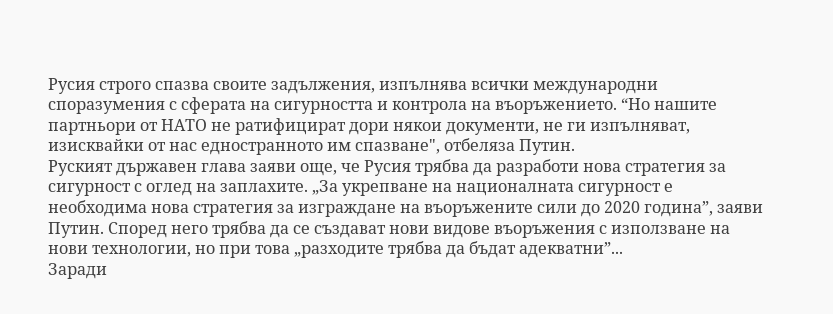Русия строго спазва своите задължения, изпълнява всички международни споразумения с сферата на сигурността и контрола на въоръжението. “Но нашите партньори от НАТО не ратифицират дори някои документи, не ги изпълняват, изисквайки от нас едностранното им спазване", отбеляза Путин.
Руският държавен глава заяви още, че Русия трябва да разработи нова стратегия за сигурност с оглед на заплахите. „За укрепване на националната сигурност е необходима нова стратегия за изграждане на въоръжените сили до 2020 година”, заяви Путин. Според него трябва да се създават нови видове въоръжения с използване на нови технологии, но при това „разходите трябва да бъдат адекватни”...
Заради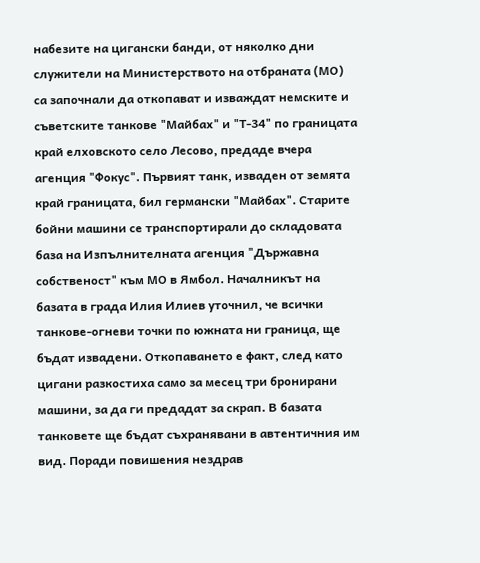набезите на цигански банди, от няколко дни служители на Министерството на отбраната (МО) са започнали да откопават и изваждат немските и съветските танкове "Майбах" и "Т-34" по границата край елховското село Лесово, предаде вчера агенция "Фокус". Първият танк, изваден от земята край границата, бил германски "Майбах". Старите бойни машини се транспортирали до складовата база на Изпълнителната агенция "Държавна собственост" към МО в Ямбол. Началникът на базата в града Илия Илиев уточнил, че всички танкове-огневи точки по южната ни граница, ще бъдат извадени. Откопаването е факт, след като цигани разкостиха само за месец три бронирани машини, за да ги предадат за скрап. В базата танковете ще бъдат съхранявани в автентичния им вид. Поради повишения нездрав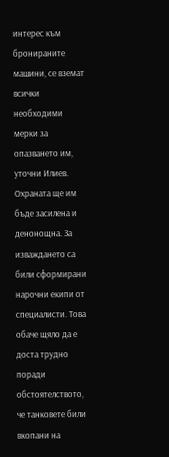интерес към бронираните машини, се вземат всички необходими мерки за опазването им, уточни Илиев. Охраната ще им бъде засилена и денонощна. За изваждането са били сформирани нарочни екипи от специалисти. Това обаче щяло да е доста трудно поради обстоятелството, че танковете били вкопани на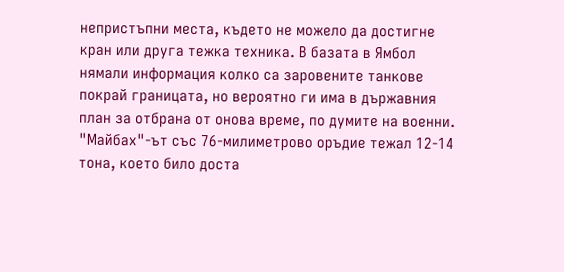непристъпни места, където не можело да достигне кран или друга тежка техника. В базата в Ямбол нямали информация колко са заровените танкове покрай границата, но вероятно ги има в държавния план за отбрана от онова време, по думите на военни. "Майбах"-ът със 76-милиметрово оръдие тежал 12-14 тона, което било доста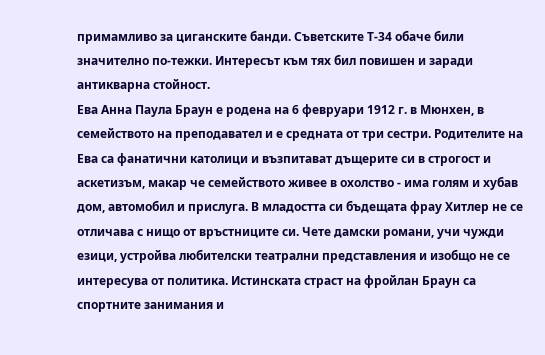примамливо за циганските банди. Съветските Т-34 обаче били значително по-тежки. Интересът към тях бил повишен и заради антикварна стойност.
Ева Анна Паула Браун е родена на 6 февруари 1912 г. в Мюнхен, в семейството на преподавател и е средната от три сестри. Родителите на Ева са фанатични католици и възпитават дъщерите си в строгост и аскетизъм, макар че семейството живее в охолство - има голям и хубав дом, автомобил и прислуга. В младостта си бъдещата фрау Хитлер не се отличава с нищо от връстниците си. Чете дамски романи, учи чужди езици, устройва любителски театрални представления и изобщо не се интересува от политика. Истинската страст на фройлан Браун са спортните занимания и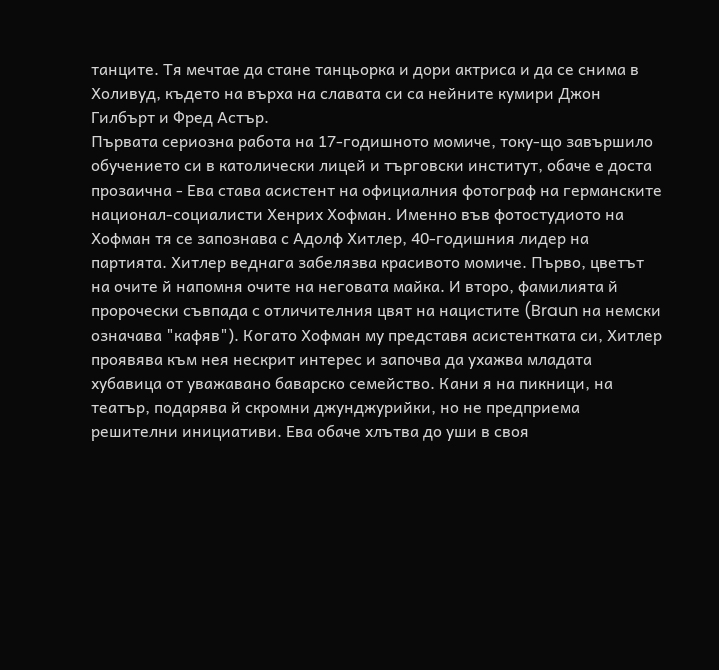танците. Тя мечтае да стане танцьорка и дори актриса и да се снима в Холивуд, където на върха на славата си са нейните кумири Джон Гилбърт и Фред Астър.
Първата сериозна работа на 17-годишното момиче, току-що завършило обучението си в католически лицей и търговски институт, обаче е доста прозаична - Ева става асистент на официалния фотограф на германските национал-социалисти Хенрих Хофман. Именно във фотостудиото на Хофман тя се запознава с Адолф Хитлер, 40-годишния лидер на партията. Хитлер веднага забелязва красивото момиче. Първо, цветът на очите й напомня очите на неговата майка. И второ, фамилията й пророчески съвпада с отличителния цвят на нацистите (Braun на немски означава "кафяв"). Когато Хофман му представя асистентката си, Хитлер проявява към нея нескрит интерес и започва да ухажва младата хубавица от уважавано баварско семейство. Кани я на пикници, на театър, подарява й скромни джунджурийки, но не предприема решителни инициативи. Ева обаче хлътва до уши в своя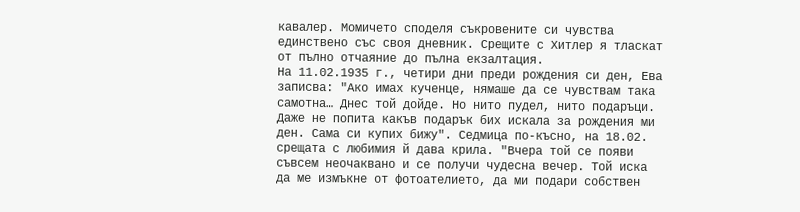кавалер. Момичето споделя съкровените си чувства единствено със своя дневник. Срещите с Хитлер я тласкат от пълно отчаяние до пълна екзалтация.
На 11.02.1935 г., четири дни преди рождения си ден, Ева записва: "Ако имах кученце, нямаше да се чувствам така самотна… Днес той дойде. Но нито пудел, нито подаръци. Даже не попита какъв подарък бих искала за рождения ми ден. Сама си купих бижу". Седмица по-късно, на 18.02. срещата с любимия й дава крила. "Вчера той се появи съвсем неочаквано и се получи чудесна вечер. Той иска да ме измъкне от фотоателието, да ми подари собствен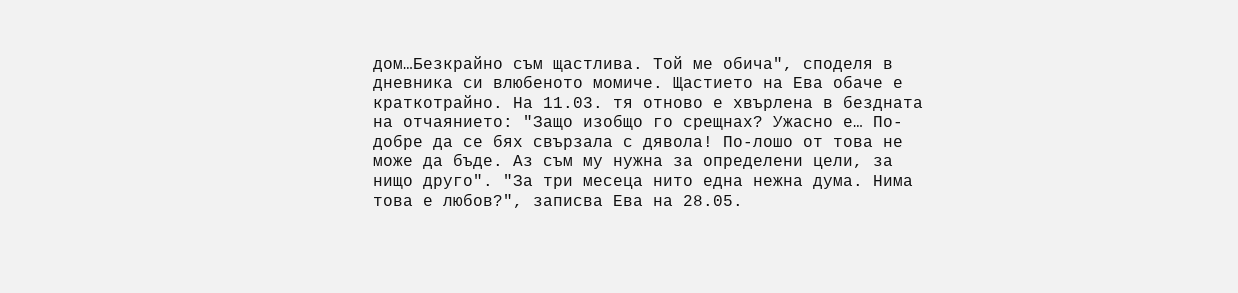дом…Безкрайно съм щастлива. Той ме обича", споделя в дневника си влюбеното момиче. Щастието на Ева обаче е краткотрайно. На 11.03. тя отново е хвърлена в бездната на отчаянието: "Защо изобщо го срещнах? Ужасно е… По-добре да се бях свързала с дявола! По-лошо от това не може да бъде. Аз съм му нужна за определени цели, за нищо друго". "За три месеца нито една нежна дума. Нима това е любов?", записва Ева на 28.05.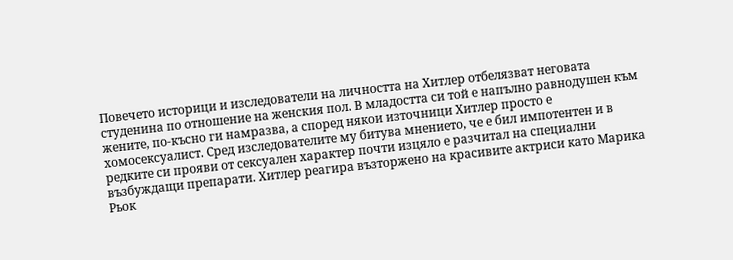Повечето историци и изследователи на личността на Хитлер отбелязват неговата студенина по отношение на женския пол. В младостта си той е напълно равнодушен към жените, по-късно ги намразва, а според някои източници Хитлер просто е хомосексуалист. Сред изследователите му битува мнението, че е бил импотентен и в редките си прояви от сексуален характер почти изцяло е разчитал на специални възбуждащи препарати. Хитлер реагира възторжено на красивите актриси като Марика Рьок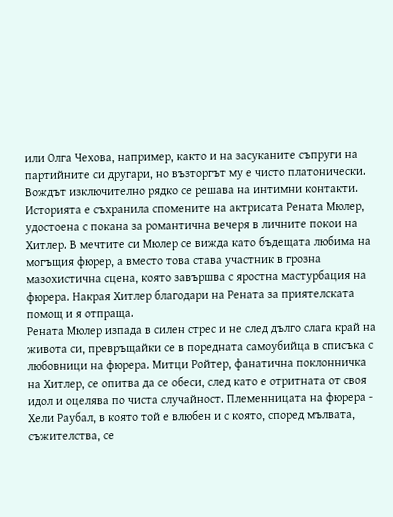или Олга Чехова, например, както и на засуканите съпруги на партийните си другари, но възторгът му е чисто платонически. Вождът изключително рядко се решава на интимни контакти. Историята е съхранила спомените на актрисата Рената Мюлер, удостоена с покана за романтична вечеря в личните покои на Хитлер. В мечтите си Мюлер се вижда като бъдещата любима на могъщия фюрер, а вместо това става участник в грозна мазохистична сцена, която завършва с яростна мастурбация на фюрера. Накрая Хитлер благодари на Рената за приятелската помощ и я отпраща.
Рената Мюлер изпада в силен стрес и не след дълго слага край на живота си, превръщайки се в поредната самоубийца в списъка с любовници на фюрера. Митци Ройтер, фанатична поклонничка на Хитлер, се опитва да се обеси, след като е отритната от своя идол и оцелява по чиста случайност. Племенницата на фюрера - Хели Раубал, в която той е влюбен и с която, според мълвата, съжителства, се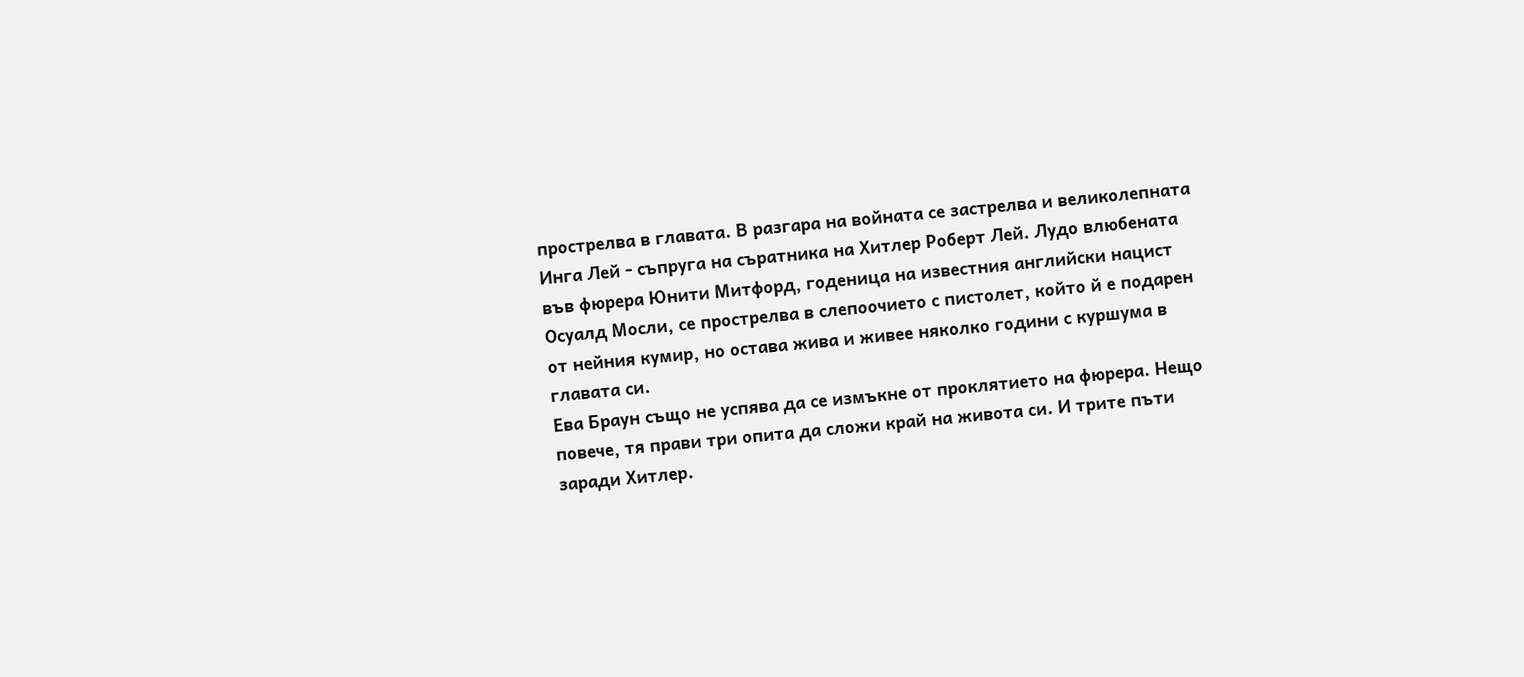прострелва в главата. В разгара на войната се застрелва и великолепната Инга Лей - съпруга на съратника на Хитлер Роберт Лей. Лудо влюбената във фюрера Юнити Митфорд, годеница на известния английски нацист Осуалд Мосли, се прострелва в слепоочието с пистолет, който й е подарен от нейния кумир, но остава жива и живее няколко години с куршума в главата си.
Ева Браун също не успява да се измъкне от проклятието на фюрера. Нещо повече, тя прави три опита да сложи край на живота си. И трите пъти заради Хитлер.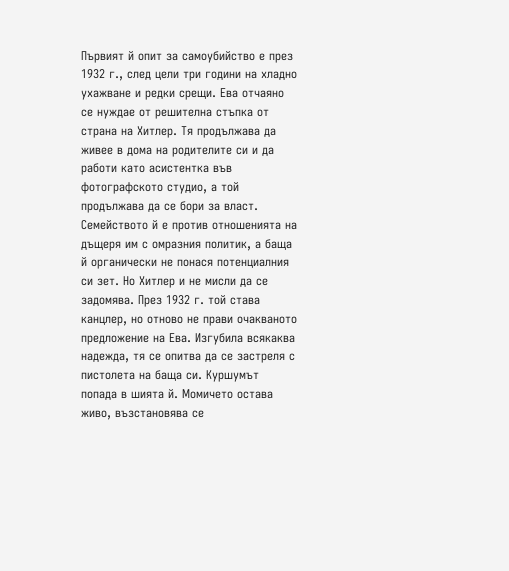Първият й опит за самоубийство е през 1932 г., след цели три години на хладно ухажване и редки срещи. Ева отчаяно се нуждае от решителна стъпка от страна на Хитлер. Тя продължава да живее в дома на родителите си и да работи като асистентка във фотографското студио, а той продължава да се бори за власт. Семейството й е против отношенията на дъщеря им с омразния политик, а баща й органически не понася потенциалния си зет. Но Хитлер и не мисли да се задомява. През 1932 г. той става канцлер, но отново не прави очакваното предложение на Ева. Изгубила всякаква надежда, тя се опитва да се застреля с пистолета на баща си. Куршумът попада в шията й. Момичето остава живо, възстановява се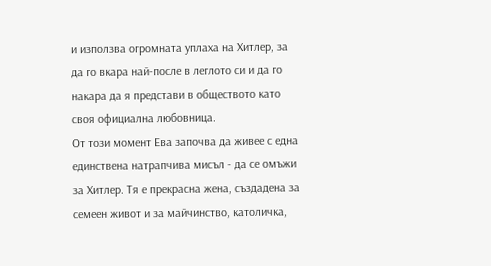и използва огромната уплаха на Хитлер, за да го вкара най-после в леглото си и да го накара да я представи в обществото като своя официална любовница.
От този момент Ева започва да живее с една единствена натрапчива мисъл - да се омъжи за Хитлер. Тя е прекрасна жена, създадена за семеен живот и за майчинство, католичка,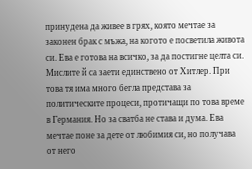принудена да живее в грях, която мечтае за законен брак с мъжа, на когото е посветила живота си. Ева е готова на всичко, за да постигне целта си. Мислите й са заети единствено от Хитлер. При това тя има много бегла представа за политическите процеси, протичащи по това време в Германия. Но за сватба не става и дума. Ева мечтае поне за дете от любимия си, но получава от него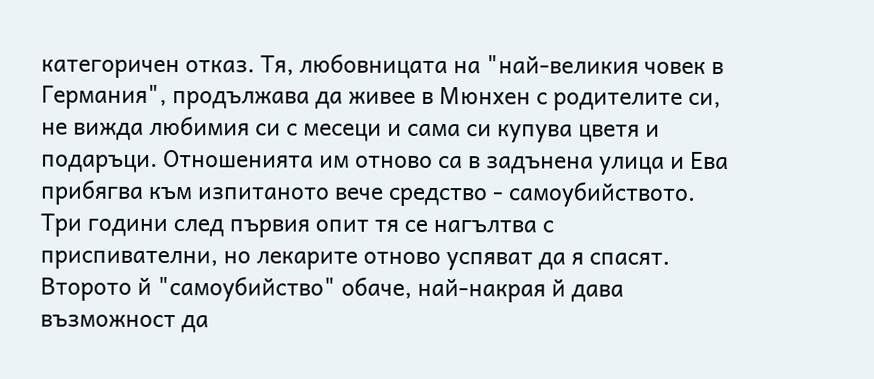категоричен отказ. Тя, любовницата на "най-великия човек в Германия", продължава да живее в Мюнхен с родителите си, не вижда любимия си с месеци и сама си купува цветя и подаръци. Отношенията им отново са в задънена улица и Ева прибягва към изпитаното вече средство - самоубийството. Три години след първия опит тя се нагълтва с приспивателни, но лекарите отново успяват да я спасят. Второто й "самоубийство" обаче, най-накрая й дава възможност да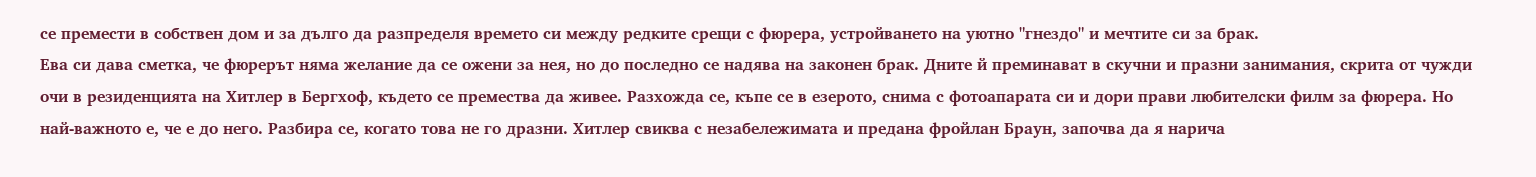се премести в собствен дом и за дълго да разпределя времето си между редките срещи с фюрера, устройването на уютно "гнездо" и мечтите си за брак.
Ева си дава сметка, че фюрерът няма желание да се ожени за нея, но до последно се надява на законен брак. Дните й преминават в скучни и празни занимания, скрита от чужди очи в резиденцията на Хитлер в Бергхоф, където се премества да живее. Разхожда се, къпе се в езерото, снима с фотоапарата си и дори прави любителски филм за фюрера. Но най-важното е, че е до него. Разбира се, когато това не го дразни. Хитлер свиква с незабележимата и предана фройлан Браун, започва да я нарича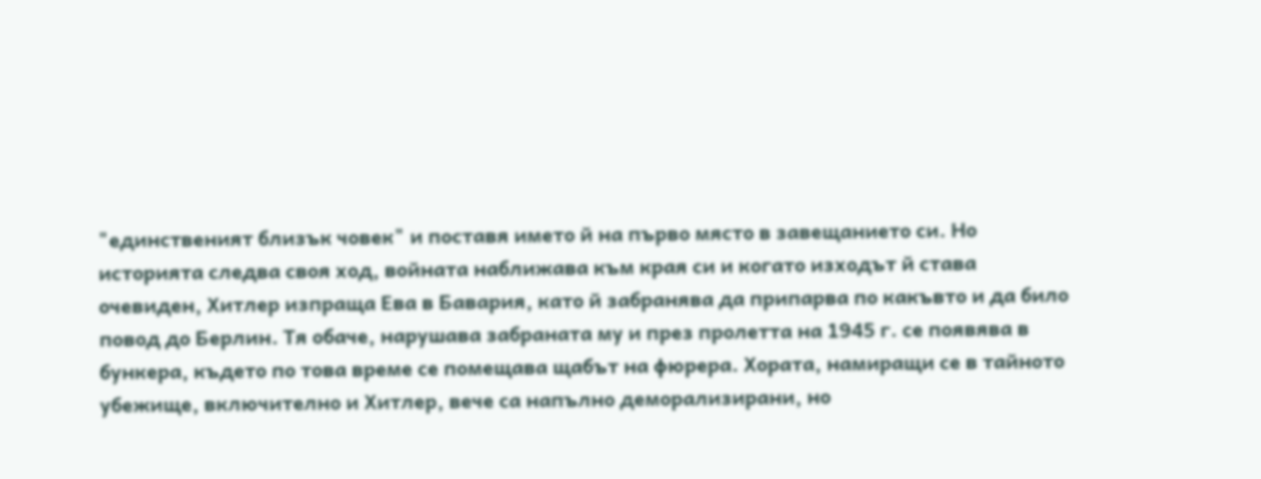"единственият близък човек" и поставя името й на първо място в завещанието си. Но историята следва своя ход, войната наближава към края си и когато изходът й става очевиден, Хитлер изпраща Ева в Бавария, като й забранява да припарва по какъвто и да било повод до Берлин. Тя обаче, нарушава забраната му и през пролетта на 1945 г. се появява в бункера, където по това време се помещава щабът на фюрера. Хората, намиращи се в тайното убежище, включително и Хитлер, вече са напълно деморализирани, но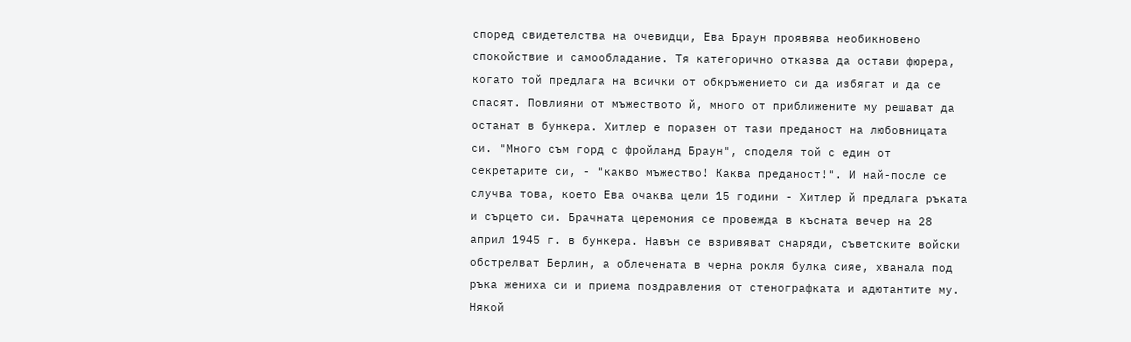според свидетелства на очевидци, Ева Браун проявява необикновено спокойствие и самообладание. Тя категорично отказва да остави фюрера, когато той предлага на всички от обкръжението си да избягат и да се спасят. Повлияни от мъжеството й, много от приближените му решават да останат в бункера. Хитлер е поразен от тази преданост на любовницата си. "Много съм горд с фройланд Браун", споделя той с един от секретарите си, - "какво мъжество! Каква преданост!". И най-после се случва това, което Ева очаква цели 15 години - Хитлер й предлага ръката и сърцето си. Брачната церемония се провежда в късната вечер на 28 април 1945 г. в бункера. Навън се взривяват снаряди, съветските войски обстрелват Берлин, а облечената в черна рокля булка сияе, хванала под ръка жениха си и приема поздравления от стенографката и адютантите му. Някой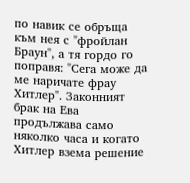по навик се обръща към нея с "фройлан Браун", а тя гордо го поправя: "Сега може да ме наричате фрау Хитлер". Законният брак на Ева продължава само няколко часа и когато Хитлер взема решение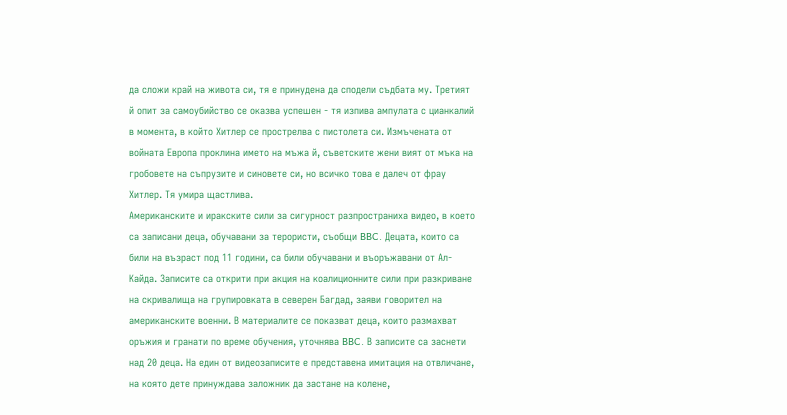да сложи край на живота си, тя е принудена да сподели съдбата му. Третият й опит за самоубийство се оказва успешен - тя изпива ампулата с цианкалий в момента, в който Хитлер се прострелва с пистолета си. Измъчената от войната Европа проклина името на мъжа й, съветските жени вият от мъка на гробовете на съпрузите и синовете си, но всичко това е далеч от фрау Хитлер. Тя умира щастлива.
Американските и иракските сили за сигурност разпространиха видео, в което са записани деца, обучавани за терористи, съобщи BBC. Децата, които са били на възраст под 11 години, са били обучавани и въоръжавани от Ал-Кайда. Записите са открити при акция на коалиционните сили при разкриване на скривалища на групировката в северен Багдад, заяви говорител на американските военни. В материалите се показват деца, които размахват оръжия и гранати по време обучения, уточнява BBC. В записите са заснети над 20 деца. На един от видеозаписите е представена имитация на отвличане, на която дете принуждава заложник да застане на колене,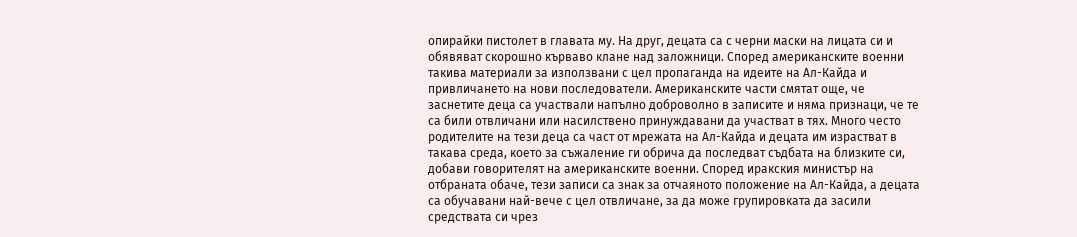опирайки пистолет в главата му. На друг, децата са с черни маски на лицата си и обявяват скорошно кърваво клане над заложници. Според американските военни такива материали за използвани с цел пропаганда на идеите на Ал-Кайда и привличането на нови последователи. Американските части смятат още, че заснетите деца са участвали напълно доброволно в записите и няма признаци, че те са били отвличани или насилствено принуждавани да участват в тях. Много често родителите на тези деца са част от мрежата на Ал-Кайда и децата им израстват в такава среда, което за съжалениe ги обрича да последват съдбата на близките си, добави говорителят на американските военни. Според иракския министър на отбраната обаче, тези записи са знак за отчаяното положение на Ал-Кайда, а децата са обучавани най-вече с цел отвличане, за да може групировката да засили средствата си чрез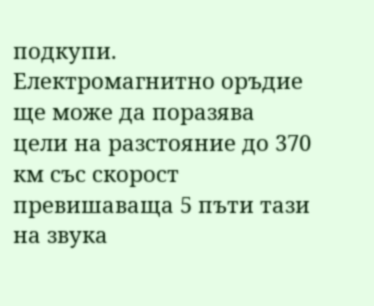подкупи.
Електромагнитно оръдие ще може да поразява цели на разстояние до 370 км със скорост превишаваща 5 пъти тази на звука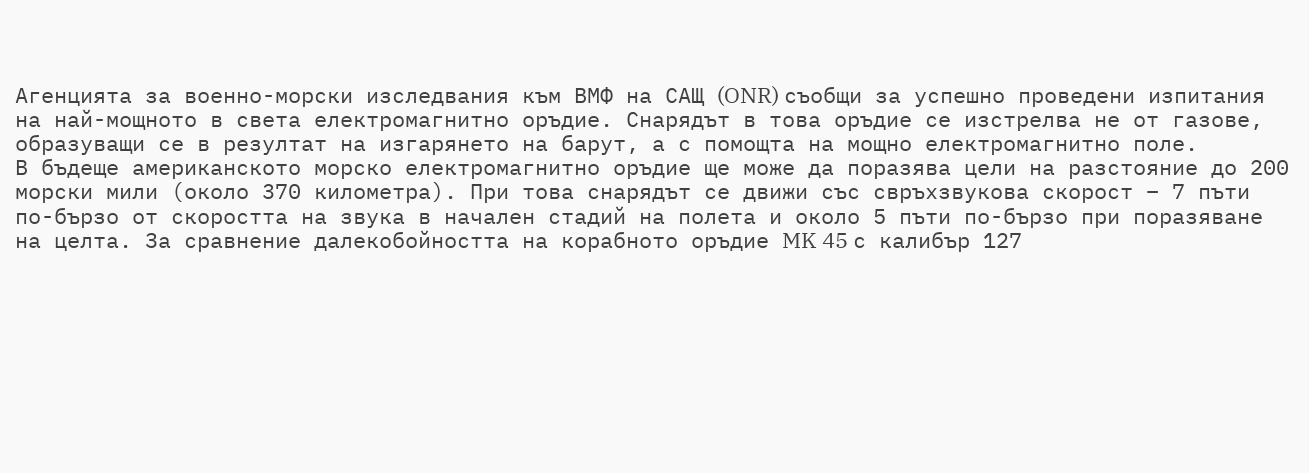Агенцията за военно-морски изследвания към ВМФ на САЩ (ONR) съобщи за успешно проведени изпитания на най-мощното в света електромагнитно оръдие. Снарядът в това оръдие се изстрелва не от газове, образуващи се в резултат на изгарянето на барут, а с помощта на мощно електромагнитно поле.
В бъдеще американското морско електромагнитно оръдие ще може да поразява цели на разстояние до 200 морски мили (около 370 километра). При това снарядът се движи със свръхзвукова скорост – 7 пъти по-бързо от скоростта на звука в начален стадий на полета и около 5 пъти по-бързо при поразяване на целта. За сравнение далекобойността на корабното оръдие MK 45 с калибър 127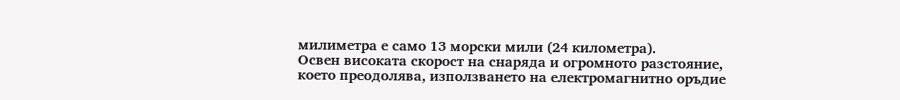милиметра е само 13 морски мили (24 километра).
Освен високата скорост на снаряда и огромното разстояние, което преодолява, използването на електромагнитно оръдие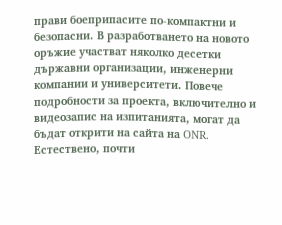прави боеприпасите по-компактни и безопасни. В разработването на новото оръжие участват няколко десетки държавни организации, инженерни компании и университети. Повече подробности за проекта, включително и видеозапис на изпитанията, могат да бъдат открити на сайта на ONR. Естествено, почти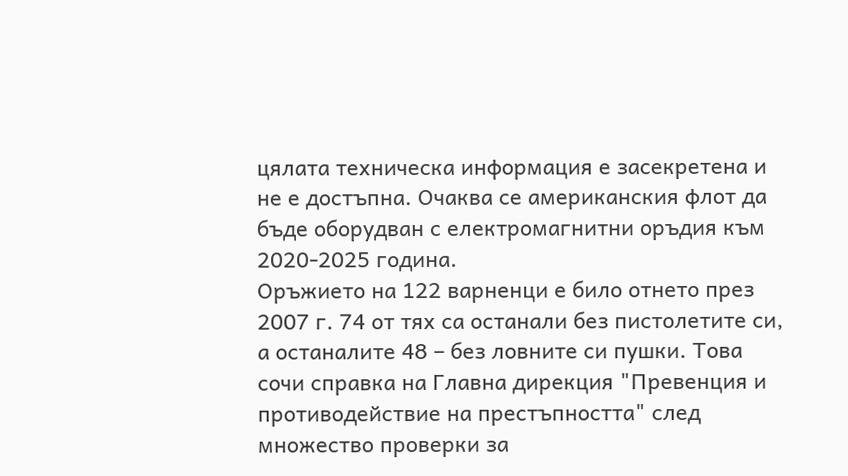цялата техническа информация е засекретена и не е достъпна. Очаква се американския флот да бъде оборудван с електромагнитни оръдия към 2020-2025 година.
Оръжието на 122 варненци е било отнето през 2007 г. 74 от тях са останали без пистолетите си, а останалите 48 – без ловните си пушки. Това сочи справка на Главна дирекция "Превенция и противодействие на престъпността" след множество проверки за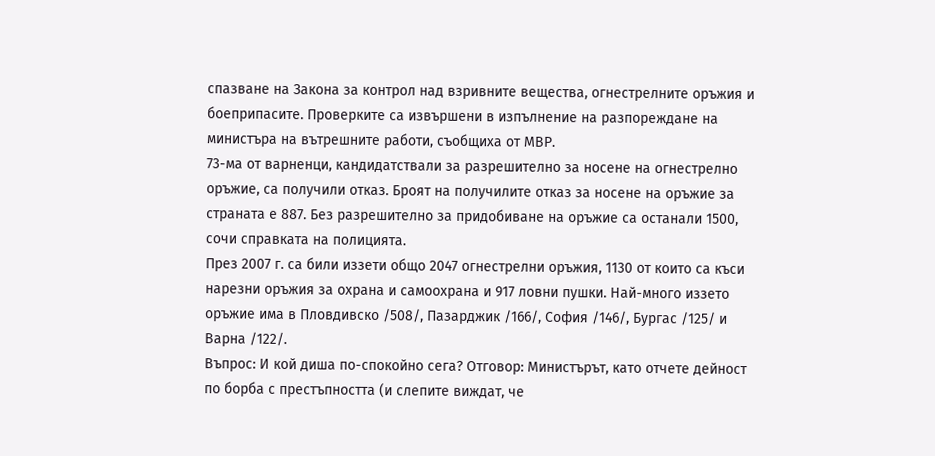спазване на Закона за контрол над взривните вещества, огнестрелните оръжия и боеприпасите. Проверките са извършени в изпълнение на разпореждане на министъра на вътрешните работи, съобщиха от МВР.
73-ма от варненци, кандидатствали за разрешително за носене на огнестрелно оръжие, са получили отказ. Броят на получилите отказ за носене на оръжие за страната е 887. Без разрешително за придобиване на оръжие са останали 1500, сочи справката на полицията.
През 2007 г. са били иззети общо 2047 огнестрелни оръжия, 1130 от които са къси нарезни оръжия за охрана и самоохрана и 917 ловни пушки. Най-много иззето оръжие има в Пловдивско /508/, Пазарджик /166/, София /146/, Бургас /125/ и Варна /122/.
Въпрос: И кой диша по-спокойно сега? Отговор: Министърът, като отчете дейност по борба с престъпността (и слепите виждат, че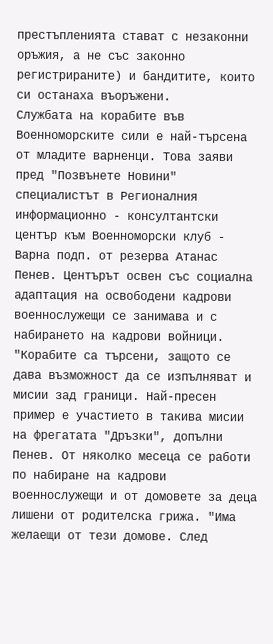престъпленията стават с незаконни оръжия, а не със законно регистрираните) и бандитите, които си останаха въоръжени.
Службата на корабите във Военноморските сили е най-търсена от младите варненци. Това заяви пред "Позвънете Новини" специалистът в Регионалния информационно - консултантски център към Военноморски клуб - Варна подп. от резерва Атанас Пенев. Центърът освен със социална адаптация на освободени кадрови военнослужещи се занимава и с набирането на кадрови войници. "Корабите са търсени, защото се дава възможност да се изпълняват и мисии зад граници. Най-пресен пример е участието в такива мисии на фрегатата "Дръзки", допълни Пенев. От няколко месеца се работи по набиране на кадрови военнослужещи и от домовете за деца лишени от родителска грижа. "Има желаещи от тези домове. След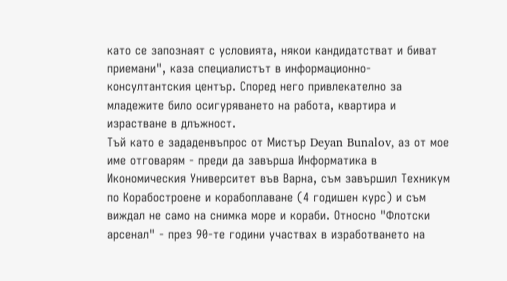като се запознаят с условията, някои кандидатстват и биват приемани", каза специалистът в информационно-консултантския център. Според него привлекателно за младежите било осигуряването на работа, квартира и израстване в длъжност.
Тъй като е зададенвъпрос от Мистър Deyan Bunalov, аз от мое име отговарям - преди да завърша Информатика в Икономическия Университет във Варна, съм завършил Техникум по Корабостроене и корабоплаване (4 годишен курс) и съм виждал не само на снимка море и кораби. Относно "Флотски арсенал" - през 90-те години участвах в изработването на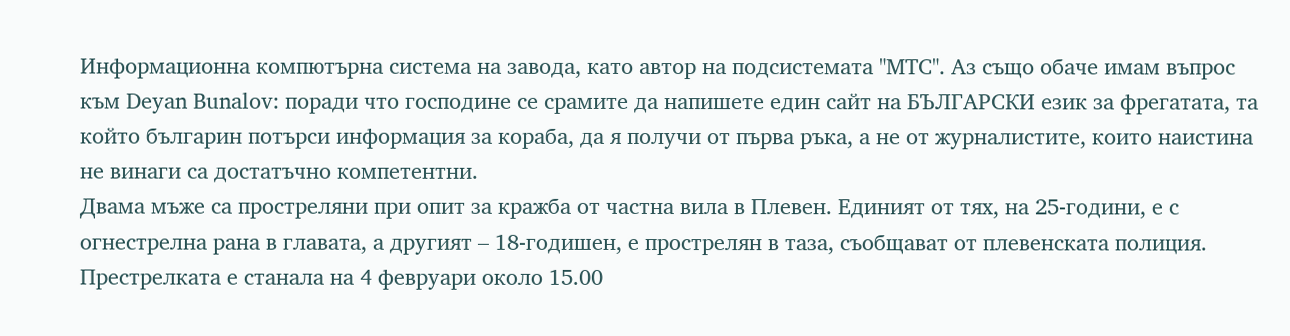Информационна компютърна система на завода, като автор на подсистемата "МТС". Аз също обаче имам въпрос към Deyan Bunalov: поради что господине се срамите да напишете един сайт на БЪЛГАРСКИ език за фрегатата, та който българин потърси информация за кораба, да я получи от първа ръка, а не от журналистите, които наистина не винаги са достатъчно компетентни.
Двама мъже са простреляни при опит за кражба от частна вила в Плевен. Единият от тях, на 25-години, е с огнестрелна рана в главата, а другият – 18-годишен, е прострелян в таза, съобщават от плевенската полиция. Престрелката е станала на 4 февруари около 15.00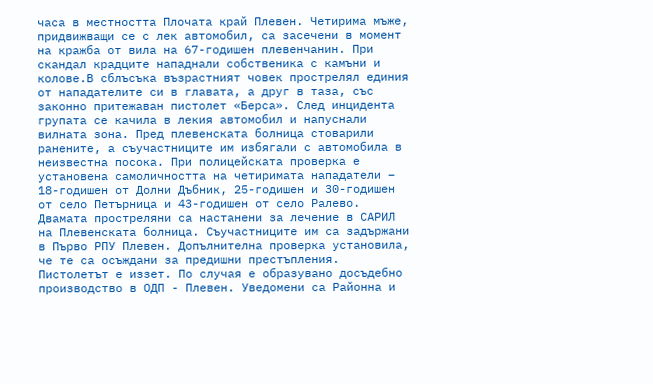часа в местността Плочата край Плевен. Четирима мъже, придвижващи се с лек автомобил, са засечени в момент на кражба от вила на 67-годишен плевенчанин. При скандал крадците нападнали собственика с камъни и колове.В сблъсъка възрастният човек прострелял единия от нападателите си в главата, а друг в таза, със законно притежаван пистолет «Берса». След инцидента групата се качила в лекия автомобил и напуснали вилната зона. Пред плевенската болница стоварили ранените, а съучастниците им избягали с автомобила в неизвестна посока. При полицейската проверка е установена самоличността на четиримата нападатели – 18-годишен от Долни Дъбник, 25-годишен и 30-годишен от село Петърница и 43-годишен от село Ралево. Двамата простреляни са настанени за лечение в САРИЛ на Плевенската болница. Съучастниците им са задържани в Първо РПУ Плевен. Допълнителна проверка установила, че те са осъждани за предишни престъпления. Пистолетът е иззет. По случая е образувано досъдебно производство в ОДП - Плевен. Уведомени са Районна и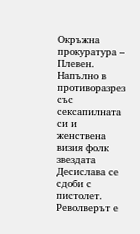Окръжна прокуратура – Плевен.
Напълно в противоразрез със сексапилната си и женствена визия фолк звездата Десислава се сдоби с пистолет. Револверът е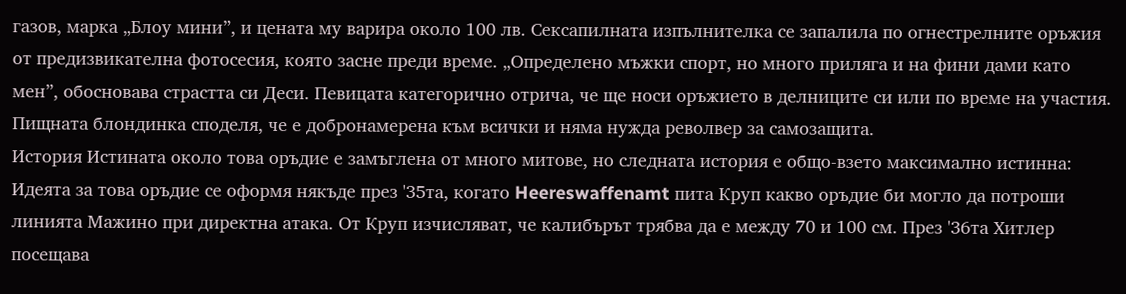газов, марка „Блоу мини”, и цената му варира около 100 лв. Сексапилната изпълнителка се запалила по огнестрелните оръжия от предизвикателна фотосесия, която засне преди време. „Определено мъжки спорт, но много приляга и на фини дами като мен”, обосновава страстта си Деси. Певицата категорично отрича, че ще носи оръжието в делниците си или по време на участия. Пищната блондинка споделя, че е добронамерена към всички и няма нужда револвер за самозащита.
История Истината около това оръдие е замъглена от много митове, но следната история е общо-взето максимално истинна:
Идеята за това оръдие се оформя някъде през '35та, когато Heereswaffenamt пита Круп какво оръдие би могло да потроши линията Мажино при директна атака. От Круп изчисляват, че калибърът трябва да е между 70 и 100 см. През '36та Хитлер посещава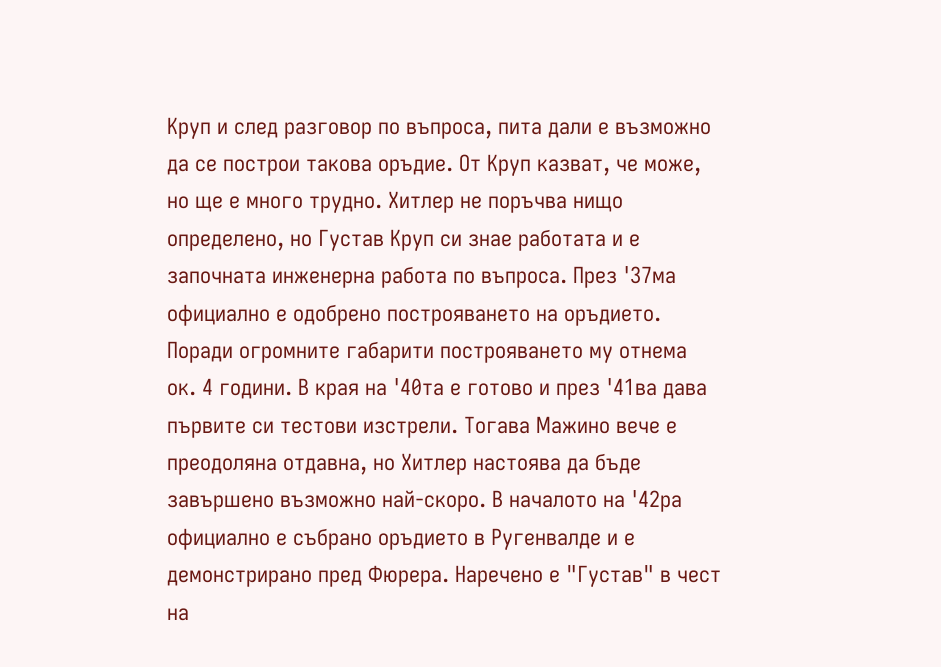Круп и след разговор по въпроса, пита дали е възможно да се построи такова оръдие. От Круп казват, че може, но ще е много трудно. Хитлер не поръчва нищо определено, но Густав Круп си знае работата и е започната инженерна работа по въпроса. През '37ма официално е одобрено построяването на оръдието.
Поради огромните габарити построяването му отнема ок. 4 години. В края на '40та е готово и през '41ва дава първите си тестови изстрели. Тогава Мажино вече е преодоляна отдавна, но Хитлер настоява да бъде завършено възможно най-скоро. В началото на '42ра официално е събрано оръдието в Ругенвалде и е демонстрирано пред Фюрера. Наречено е "Густав" в чест на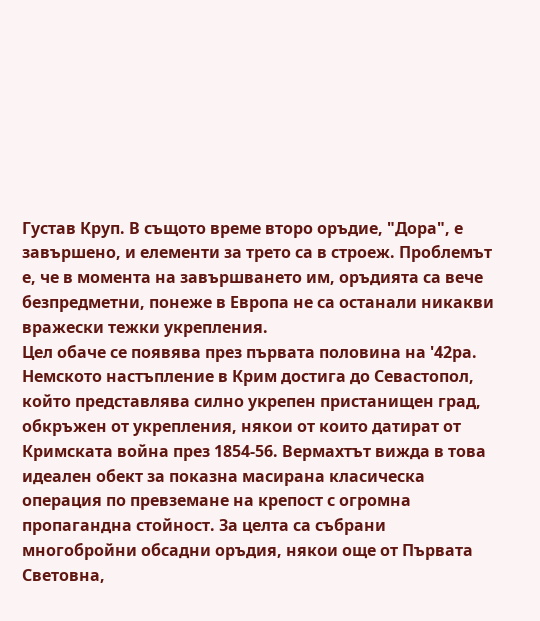Густав Круп. В същото време второ оръдие, "Дора", е завършено, и елементи за трето са в строеж. Проблемът е, че в момента на завършването им, оръдията са вече безпредметни, понеже в Европа не са останали никакви вражески тежки укрепления.
Цел обаче се появява през първата половина на '42ра. Немското настъпление в Крим достига до Севастопол, който представлява силно укрепен пристанищен град, обкръжен от укрепления, някои от които датират от Кримската война през 1854-56. Вермахтът вижда в това идеален обект за показна масирана класическа операция по превземане на крепост с огромна пропагандна стойност. За целта са събрани многобройни обсадни оръдия, някои още от Първата Световна,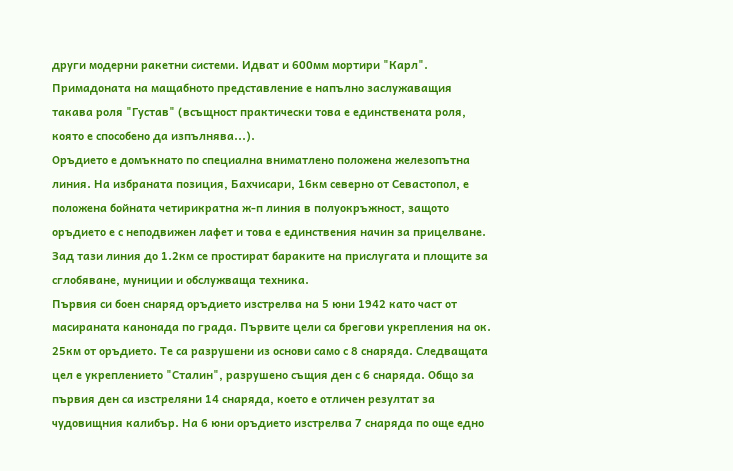други модерни ракетни системи. Идват и 600мм мортири "Карл". Примадоната на мащабното представление е напълно заслужаващия такава роля "Густав" (всъщност практически това е единствената роля, която е способено да изпълнява...).
Оръдието е домъкнато по специална вниматлено положена железопътна линия. На избраната позиция, Бахчисари, 16км северно от Севастопол, е положена бойната четирикратна ж-п линия в полуокръжност, защото оръдието е с неподвижен лафет и това е единствения начин за прицелване. Зад тази линия до 1.2км се простират бараките на прислугата и площите за сглобяване, муниции и обслужваща техника.
Първия си боен снаряд оръдието изстрелва на 5 юни 1942 като част от масираната канонада по града. Първите цели са брегови укрепления на ок. 25км от оръдието. Те са разрушени из основи само с 8 снаряда. Следващата цел е укреплението "Сталин", разрушено същия ден с 6 снаряда. Общо за първия ден са изстреляни 14 снаряда, което е отличен резултат за чудовищния калибър. На 6 юни оръдието изстрелва 7 снаряда по още едно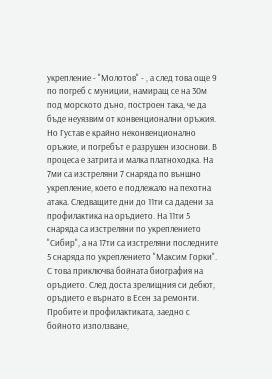укрепление - "Молотов" - , а след това още 9 по погреб с муниции, намиращ се на 30м под морското дъно, построен така, че да бъде неуязвим от конвенционални оръжия. Но Густав е крайно неконвенционално оръжие, и погребът е разрушен изоснови. В процеса е затрита и малка платноходка. На 7ми са изстреляни 7 снаряда по външно укрепление, което е подлежало на пехотна атака. Следващите дни до 11ти са дадени за профилактика на оръдието. На 11ти 5 снаряда са изстреляни по укреплението "Сибир", а на 17ти са изстреляни последните 5 снаряда по укреплението "Максим Горки".
С това приключва бойната биография на оръдието. След доста зрелищния си дебют, оръдието е върнато в Есен за ремонти. Пробите и профилактиката, заедно с бойното използване,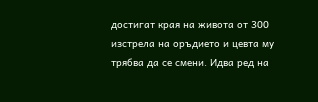достигат края на живота от 300 изстрела на оръдието и цевта му трябва да се смени. Идва ред на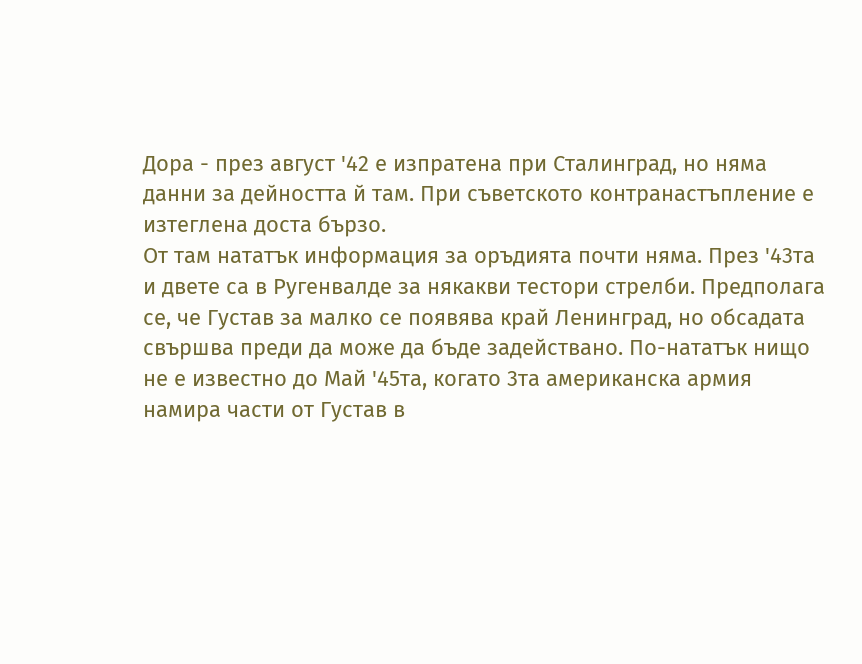Дора - през август '42 е изпратена при Сталинград, но няма данни за дейността й там. При съветското контранастъпление е изтеглена доста бързо.
От там нататък информация за оръдията почти няма. През '43та и двете са в Ругенвалде за някакви тестори стрелби. Предполага се, че Густав за малко се появява край Ленинград, но обсадата свършва преди да може да бъде задействано. По-нататък нищо не е известно до Май '45та, когато 3та американска армия намира части от Густав в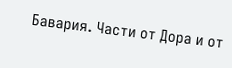Бавария. Части от Дора и от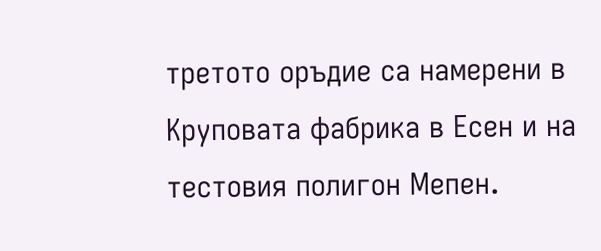третото оръдие са намерени в Круповата фабрика в Есен и на тестовия полигон Мепен.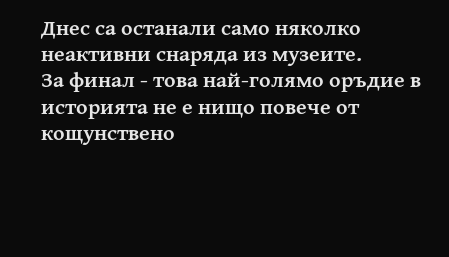Днес са останали само няколко неактивни снаряда из музеите.
За финал - това най-голямо оръдие в историята не е нищо повече от кощунствено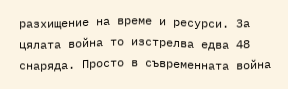разхищение на време и ресурси. За цялата война то изстрелва едва 48 снаряда. Просто в съвременната война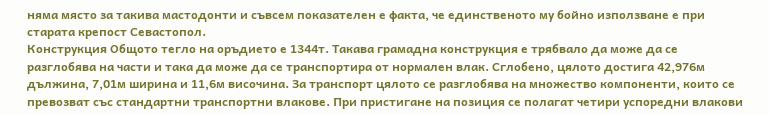няма място за такива мастодонти и съвсем показателен е факта, че единственото му бойно използване е при старата крепост Севастопол.
Конструкция Общото тегло на оръдието е 1344т. Такава грамадна конструкция е трябвало да може да се разглобява на части и така да може да се транспортира от нормален влак. Сглобено, цялото достига 42,976м дължина, 7,01м ширина и 11,6м височина. За транспорт цялото се разглобява на множество компоненти, които се превозват със стандартни транспортни влакове. При пристигане на позиция се полагат четири успоредни влакови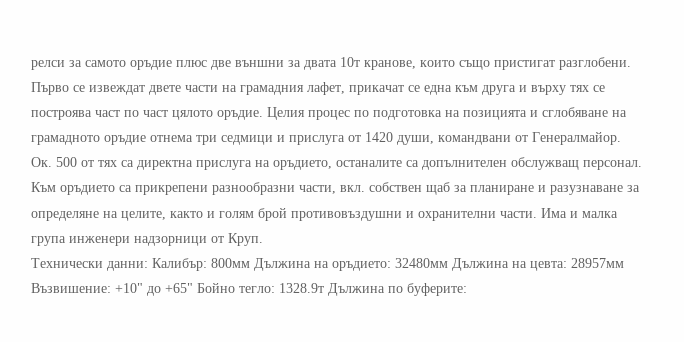релси за самото оръдие плюс две външни за двата 10т кранове, които също пристигат разглобени. Първо се извеждат двете части на грамадния лафет, прикачат се една към друга и върху тях се построява част по част цялото оръдие. Целия процес по подготовка на позицията и сглобяване на грамадното оръдие отнема три седмици и прислуга от 1420 души, командвани от Генералмайор. Ок. 500 от тях са директна прислуга на оръдието, останалите са допълнителен обслужващ персонал. Към оръдието са прикрепени разнообразни части, вкл. собствен щаб за планиране и разузнаване за определяне на целите, както и голям брой противовъздушни и охранителни части. Има и малка група инженери надзорници от Круп.
Технически данни: Калибър: 800мм Дължина на оръдието: 32480мм Дължина на цевта: 28957мм Възвишение: +10" до +65" Бойно тегло: 1328.9т Дължина по буферите: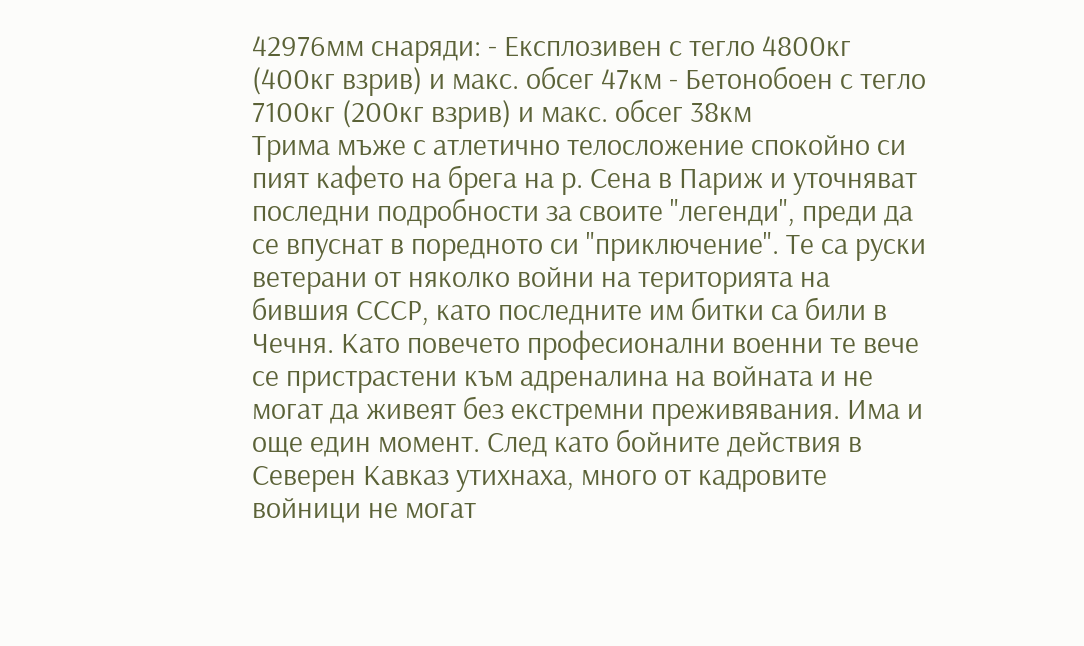42976мм снаряди: - Експлозивен с тегло 4800кг (400кг взрив) и макс. обсег 47км - Бетонобоен с тегло 7100кг (200кг взрив) и макс. обсег 38км
Трима мъже с атлетично телосложение спокойно си пият кафето на брега на р. Сена в Париж и уточняват последни подробности за своите "легенди", преди да се впуснат в поредното си "приключение". Те са руски ветерани от няколко войни на територията на бившия СССР, като последните им битки са били в Чечня. Като повечето професионални военни те вече се пристрастени към адреналина на войната и не могат да живеят без екстремни преживявания. Има и още един момент. След като бойните действия в Северен Кавказ утихнаха, много от кадровите войници не могат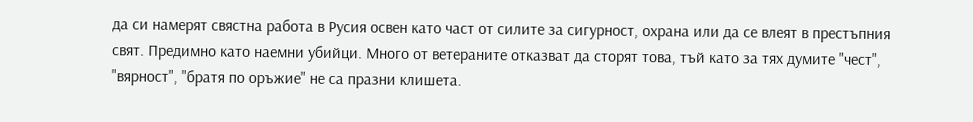да си намерят свястна работа в Русия освен като част от силите за сигурност, охрана или да се влеят в престъпния свят. Предимно като наемни убийци. Много от ветераните отказват да сторят това, тъй като за тях думите "чест", "вярност", "братя по оръжие" не са празни клишета.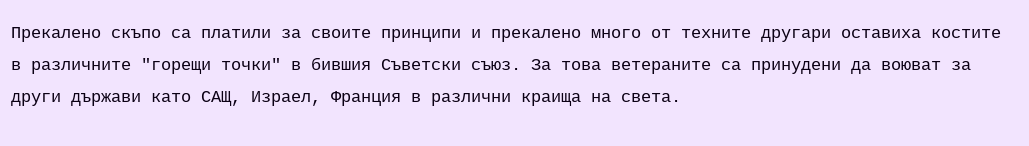Прекалено скъпо са платили за своите принципи и прекалено много от техните другари оставиха костите в различните "горещи точки" в бившия Съветски съюз. За това ветераните са принудени да воюват за други държави като САЩ, Израел, Франция в различни краища на света.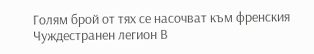Голям брой от тях се насочват към френския Чуждестранен легион В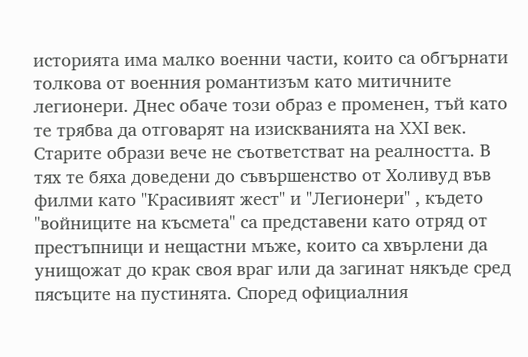историята има малко военни части, които са обгърнати толкова от военния романтизъм като митичните легионери. Днес обаче този образ е променен, тъй като те трябва да отговарят на изискванията на XXI век. Старите образи вече не съответстват на реалността. В тях те бяха доведени до съвършенство от Холивуд във филми като "Красивият жест" и "Легионери" , където "войниците на късмета" са представени като отряд от престъпници и нещастни мъже, които са хвърлени да унищожат до крак своя враг или да загинат някъде сред пясъците на пустинята. Според официалния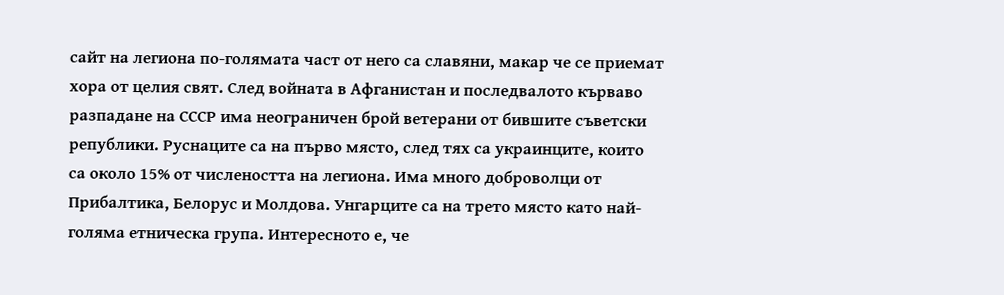сайт на легиона по-голямата част от него са славяни, макар че се приемат хора от целия свят. След войната в Афганистан и последвалото кърваво разпадане на СССР има неограничен брой ветерани от бившите съветски републики. Руснаците са на първо място, след тях са украинците, които са около 15% от числеността на легиона. Има много доброволци от Прибалтика, Белорус и Молдова. Унгарците са на трето място като най-голяма етническа група. Интересното е, че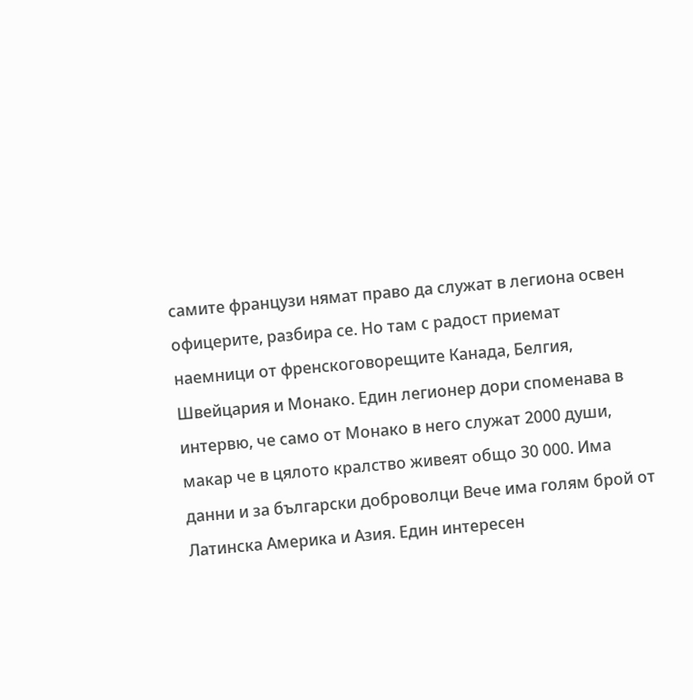самите французи нямат право да служат в легиона освен офицерите, разбира се. Но там с радост приемат наемници от френскоговорещите Канада, Белгия, Швейцария и Монако. Един легионер дори споменава в интервю, че само от Монако в него служат 2000 души, макар че в цялото кралство живеят общо 30 000. Има данни и за български доброволци Вече има голям брой от Латинска Америка и Азия. Един интересен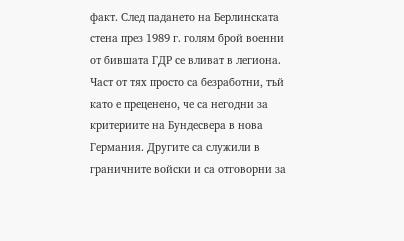факт. След падането на Берлинската стена през 1989 г. голям брой военни от бившата ГДР се вливат в легиона. Част от тях просто са безработни, тъй като е преценено, че са негодни за критериите на Бундесвера в нова Германия. Другите са служили в граничните войски и са отговорни за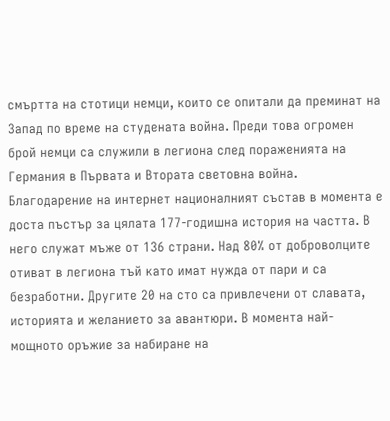смъртта на стотици немци, които се опитали да преминат на Запад по време на студената война. Преди това огромен брой немци са служили в легиона след пораженията на Германия в Първата и Втората световна война. Благодарение на интернет националният състав в момента е доста пъстър за цялата 177-годишна история на частта. В него служат мъже от 136 страни. Над 80% от доброволците отиват в легиона тъй като имат нужда от пари и са безработни. Другите 20 на сто са привлечени от славата, историята и желанието за авантюри. В момента най-мощното оръжие за набиране на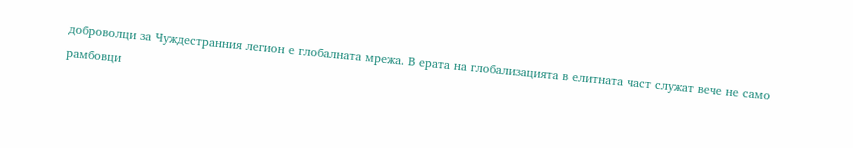доброволци за Чуждестранния легион е глобалната мрежа. В ерата на глобализацията в елитната част служат вече не само рамбовци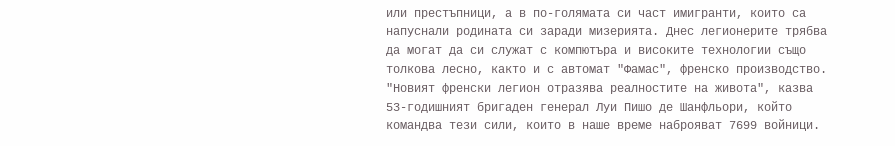или престъпници, а в по-голямата си част имигранти, които са напуснали родината си заради мизерията. Днес легионерите трябва да могат да си служат с компютъра и високите технологии също толкова лесно, както и с автомат "Фамас", френско производство. "Новият френски легион отразява реалностите на живота", казва 53-годишният бригаден генерал Луи Пишо де Шанфльори, който командва тези сили, които в наше време наброяват 7699 войници.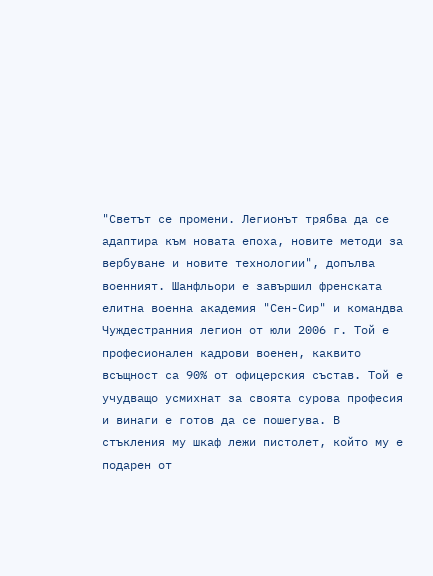"Светът се промени. Легионът трябва да се адаптира към новата епоха, новите методи за вербуване и новите технологии", допълва военният. Шанфльори е завършил френската елитна военна академия "Сен-Сир" и командва Чуждестранния легион от юли 2006 г. Той е професионален кадрови военен, каквито всъщност са 90% от офицерския състав. Той е учудващо усмихнат за своята сурова професия и винаги е готов да се пошегува. В стъкления му шкаф лежи пистолет, който му е подарен от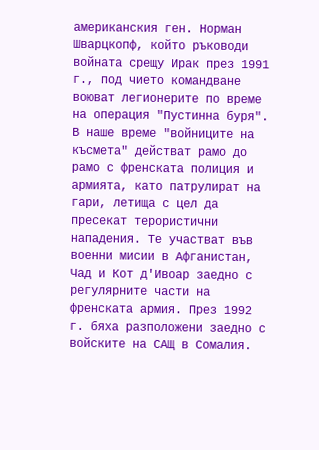американския ген. Норман Шварцкопф, който ръководи войната срещу Ирак през 1991 г., под чието командване воюват легионерите по време на операция "Пустинна буря". В наше време "войниците на късмета" действат рамо до рамо с френската полиция и армията, като патрулират на гари, летища с цел да пресекат терористични нападения. Те участват във военни мисии в Афганистан, Чад и Кот д'Ивоар заедно с регулярните части на френската армия. През 1992 г. бяха разположени заедно с войските на САЩ в Сомалия.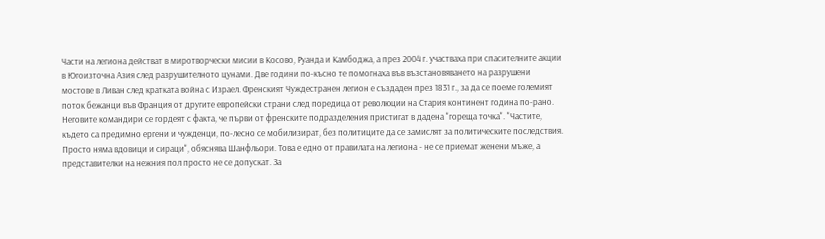Части на легиона действат в миротворчески мисии в Косово, Руанда и Камбоджа, а през 2004 г. участваха при спасителните акции в Югоизточна Азия след разрушителното цунами. Две години по-късно те помогнаха във възстановяването на разрушени мостове в Ливан след кратката война с Израел. Френският Чуждестранен легион е създаден през 1831 г., за да се поеме големият поток бежанци във Франция от другите европейски страни след поредица от революции на Стария континент година по-рано. Неговите командири се гордеят с факта, че първи от френските подразделения пристигат в дадена "гореща точка". "Частите, където са предимно ергени и чужденци, по-лесно се мобилизират, без политиците да се замислят за политическите последствия. Просто няма вдовици и сираци", обяснява Шанфльори. Това е едно от правилата на легиона - не се приемат женени мъже, а представителки на нежния пол просто не се допускат. За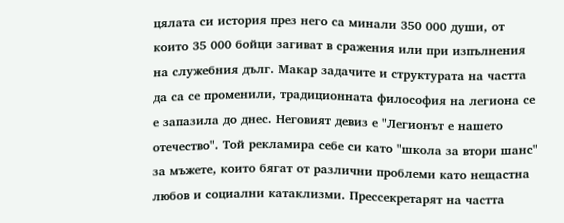цялата си история през него са минали 350 000 души, от които 35 000 бойци загиват в сражения или при изпълнения на служебния дълг. Макар задачите и структурата на частта да са се променили, традиционната философия на легиона се е запазила до днес. Неговият девиз е "Легионът е нашето отечество". Той рекламира себе си като "школа за втори шанс" за мъжете, които бягат от различни проблеми като нещастна любов и социални катаклизми. Прессекретарят на частта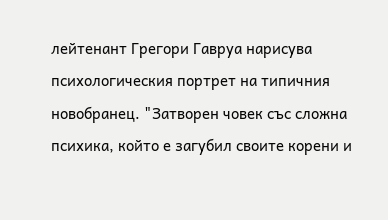лейтенант Грегори Гавруа нарисува психологическия портрет на типичния новобранец. "Затворен човек със сложна психика, който е загубил своите корени и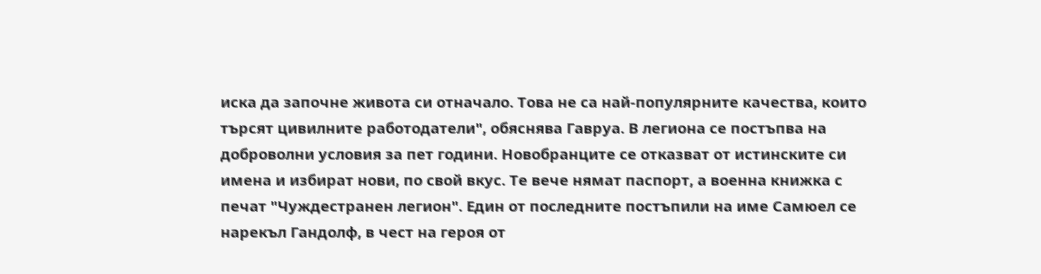иска да започне живота си отначало. Това не са най-популярните качества, които търсят цивилните работодатели", обяснява Гавруа. В легиона се постъпва на доброволни условия за пет години. Новобранците се отказват от истинските си имена и избират нови, по свой вкус. Те вече нямат паспорт, а военна книжка с печат "Чуждестранен легион". Един от последните постъпили на име Самюел се нарекъл Гандолф, в чест на героя от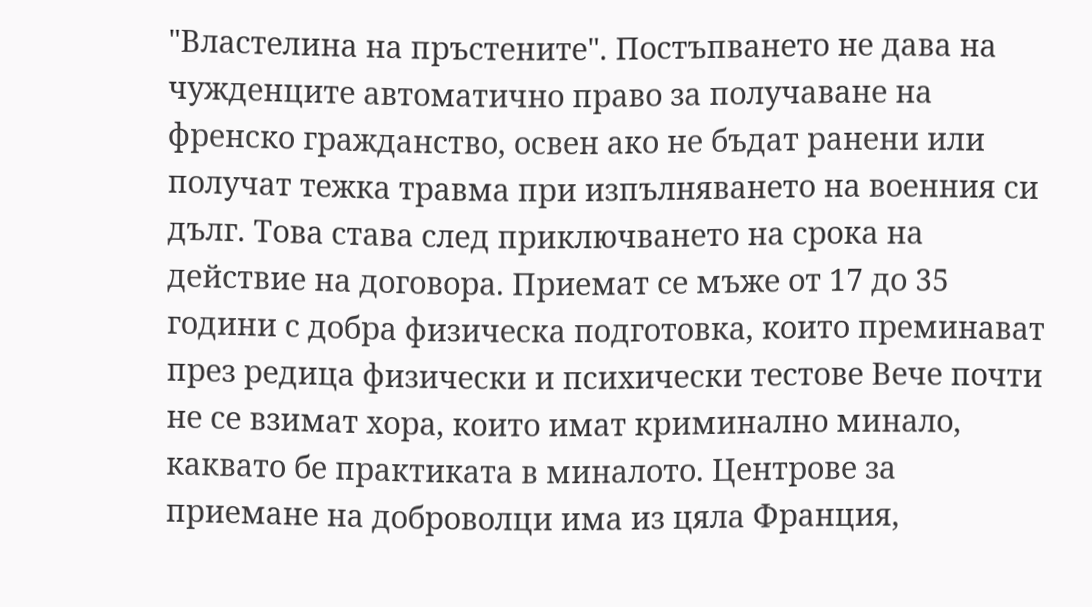"Властелина на пръстените". Постъпването не дава на чужденците автоматично право за получаване на френско гражданство, освен ако не бъдат ранени или получат тежка травма при изпълняването на военния си дълг. Това става след приключването на срока на действие на договора. Приемат се мъже от 17 до 35 години с добра физическа подготовка, които преминават през редица физически и психически тестове Вече почти не се взимат хора, които имат криминално минало, каквато бе практиката в миналото. Центрове за приемане на доброволци има из цяла Франция,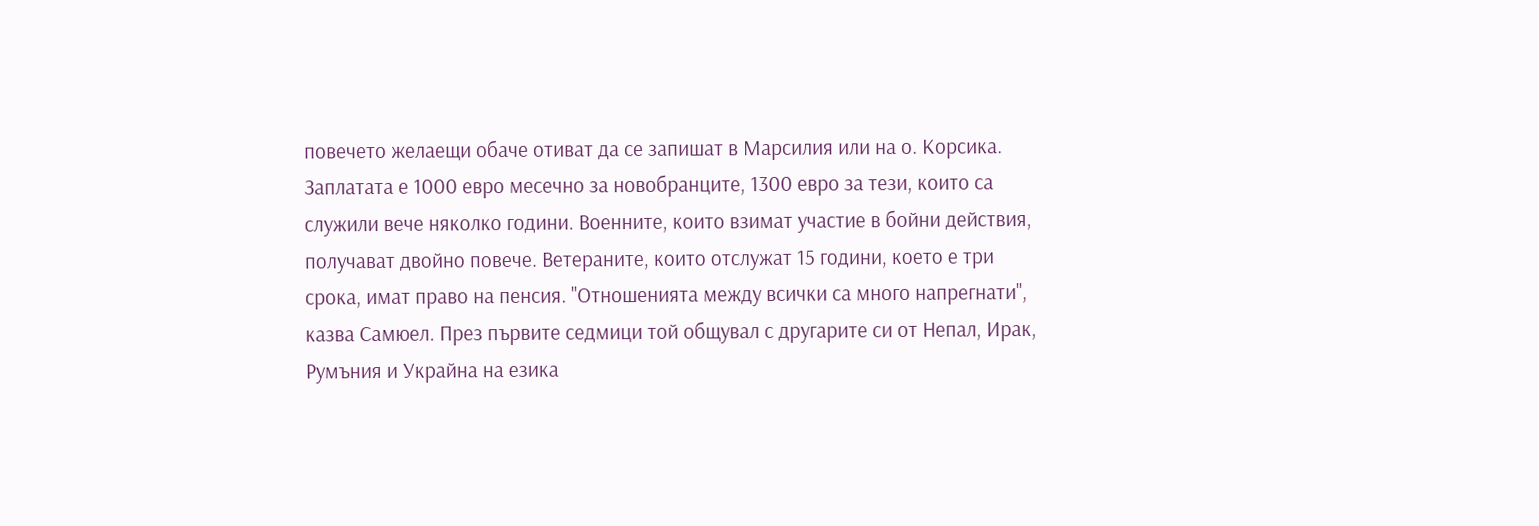повечето желаещи обаче отиват да се запишат в Марсилия или на о. Корсика. Заплатата е 1000 евро месечно за новобранците, 1300 евро за тези, които са служили вече няколко години. Военните, които взимат участие в бойни действия, получават двойно повече. Ветераните, които отслужат 15 години, което е три срока, имат право на пенсия. "Отношенията между всички са много напрегнати", казва Самюел. През първите седмици той общувал с другарите си от Непал, Ирак, Румъния и Украйна на езика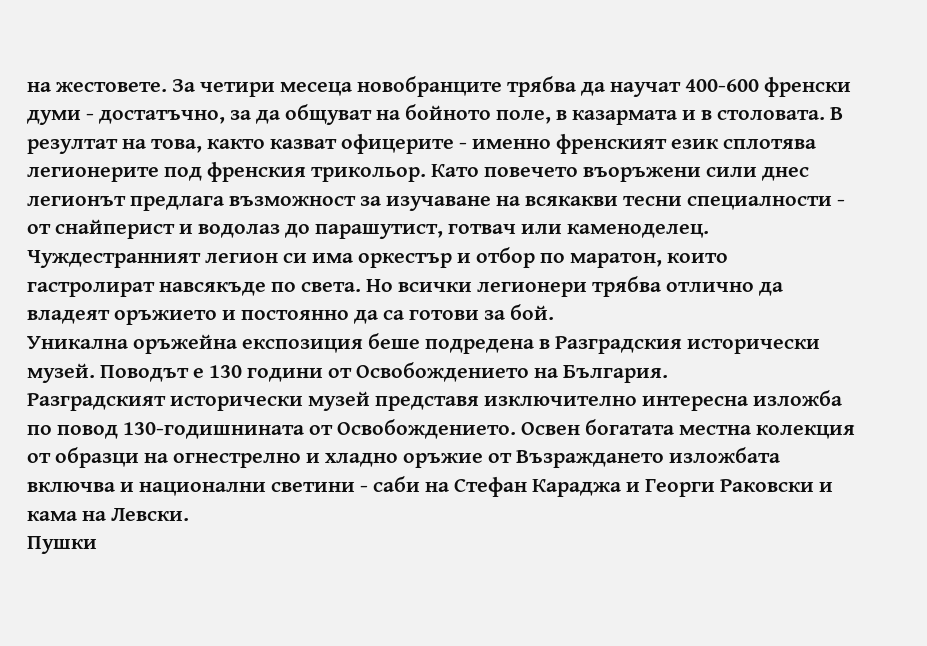на жестовете. За четири месеца новобранците трябва да научат 400-600 френски думи - достатъчно, за да общуват на бойното поле, в казармата и в столовата. В резултат на това, както казват офицерите - именно френският език сплотява легионерите под френския трикольор. Като повечето въоръжени сили днес легионът предлага възможност за изучаване на всякакви тесни специалности - от снайперист и водолаз до парашутист, готвач или каменоделец. Чуждестранният легион си има оркестър и отбор по маратон, които гастролират навсякъде по света. Но всички легионери трябва отлично да владеят оръжието и постоянно да са готови за бой.
Уникална оръжейна експозиция беше подредена в Разградския исторически музей. Поводът е 130 години от Освобождението на България.
Разградският исторически музей представя изключително интересна изложба по повод 130-годишнината от Освобождението. Освен богатата местна колекция от образци на огнестрелно и хладно оръжие от Възраждането изложбата включва и национални светини - саби на Стефан Караджа и Георги Раковски и кама на Левски.
Пушки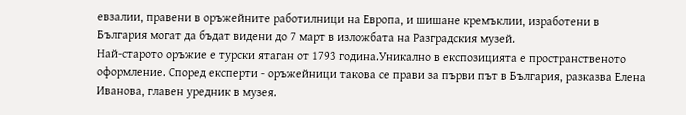евзалии, правени в оръжейните работилници на Европа, и шишане кремъклии, изработени в България могат да бъдат видени до 7 март в изложбата на Разградския музей.
Най-старото оръжие е турски ятаган от 1793 година.Уникално в експозицията е пространственото оформление. Според експерти - оръжейници такова се прави за първи път в България, разказва Елена Иванова, главен уредник в музея.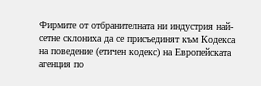Фирмите от отбранителната ни индустрия най-сетне склониха да се присъединят към Кодекса на поведение (етичен кодекс) на Европейската агенция по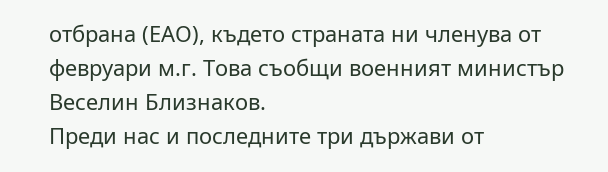отбрана (ЕАО), където страната ни членува от февруари м.г. Това съобщи военният министър Веселин Близнаков.
Преди нас и последните три държави от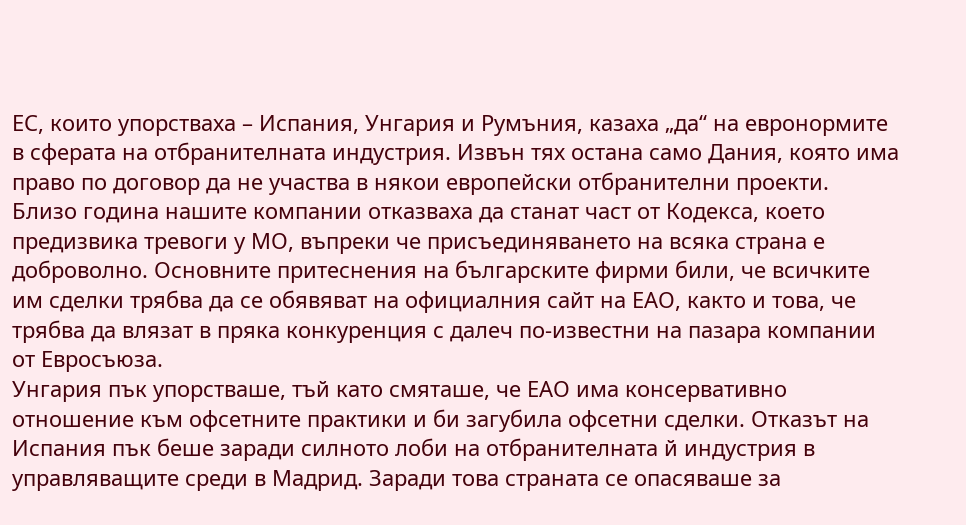ЕС, които упорстваха – Испания, Унгария и Румъния, казаха „да“ на евронормите в сферата на отбранителната индустрия. Извън тях остана само Дания, която има право по договор да не участва в някои европейски отбранителни проекти.
Близо година нашите компании отказваха да станат част от Кодекса, което предизвика тревоги у МО, въпреки че присъединяването на всяка страна е доброволно. Основните притеснения на българските фирми били, че всичките им сделки трябва да се обявяват на официалния сайт на ЕАО, както и това, че трябва да влязат в пряка конкуренция с далеч по-известни на пазара компании от Евросъюза.
Унгария пък упорстваше, тъй като смяташе, че ЕАО има консервативно отношение към офсетните практики и би загубила офсетни сделки. Отказът на Испания пък беше заради силното лоби на отбранителната й индустрия в управляващите среди в Мадрид. Заради това страната се опасяваше за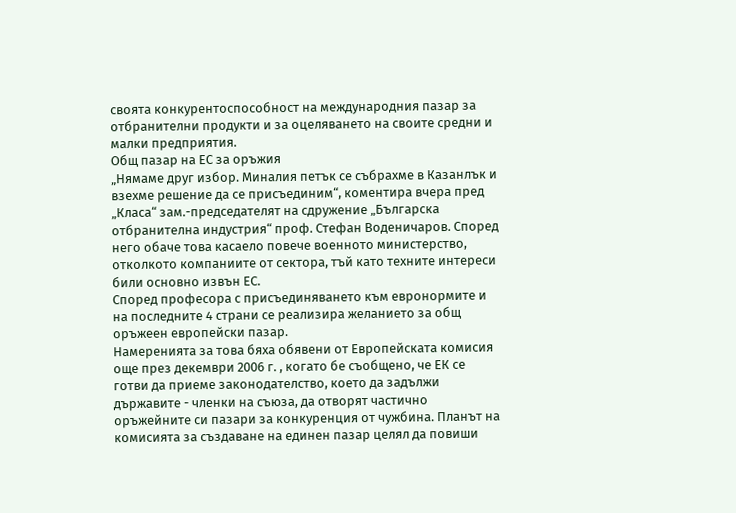своята конкурентоспособност на международния пазар за отбранителни продукти и за оцеляването на своите средни и малки предприятия.
Общ пазар на ЕС за оръжия
„Нямаме друг избор. Миналия петък се събрахме в Казанлък и взехме решение да се присъединим“, коментира вчера пред „Класа“ зам.-председателят на сдружение „Българска отбранителна индустрия“ проф. Стефан Воденичаров. Според него обаче това касаело повече военното министерство, отколкото компаниите от сектора, тъй като техните интереси били основно извън ЕС.
Според професора с присъединяването към евронормите и на последните 4 страни се реализира желанието за общ оръжеен европейски пазар.
Намеренията за това бяха обявени от Европейската комисия още през декември 2006 г. , когато бе съобщено, че ЕК се готви да приеме законодателство, което да задължи държавите - членки на съюза, да отворят частично оръжейните си пазари за конкуренция от чужбина. Планът на комисията за създаване на единен пазар целял да повиши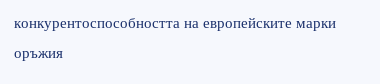конкурентоспособността на европейските марки оръжия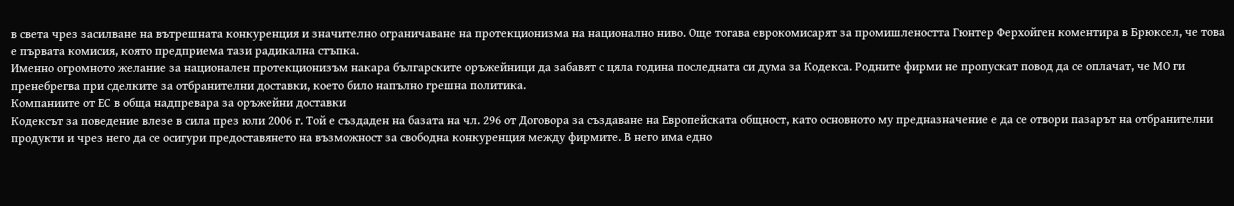в света чрез засилване на вътрешната конкуренция и значително ограничаване на протекционизма на национално ниво. Още тогава еврокомисарят за промишлеността Гюнтер Ферхойген коментира в Брюксел, че това е първата комисия, която предприема тази радикална стъпка.
Именно огромното желание за национален протекционизъм накара българските оръжейници да забавят с цяла година последната си дума за Кодекса. Родните фирми не пропускат повод да се оплачат, че МО ги пренебрегва при сделките за отбранителни доставки, което било напълно грешна политика.
Компаниите от ЕС в обща надпревара за оръжейни доставки
Кодексът за поведение влезе в сила през юли 2006 г. Той е създаден на базата на чл. 296 от Договора за създаване на Европейската общност, като основното му предназначение е да се отвори пазарът на отбранителни продукти и чрез него да се осигури предоставянето на възможност за свободна конкуренция между фирмите. В него има едно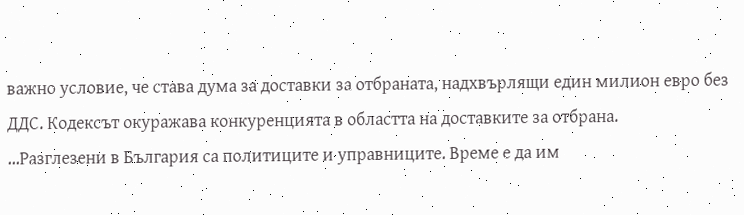важно условие, че става дума за доставки за отбраната, надхвърлящи един милион евро без ДДС. Кодексът окуражава конкуренцията в областта на доставките за отбрана.
...Разглезени в България са политиците и управниците. Време е да им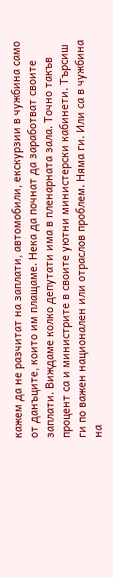кажем да не разчитат на заплати, автомобили, екскурзии в чужбина само от данъците, които им плащаме. Нека да почнат да заработват своите заплати. Виждаме колко депутати има в пленарната зала. Точно такъв процент са и министрите в своите уютни министерски кабинети. Търсиш ги по важен национален или отраслов проблем. Няма ги. Или са в чужбина на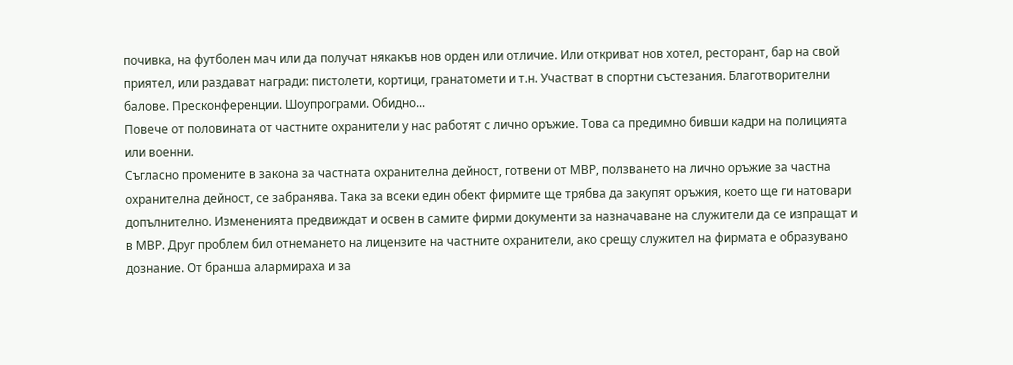почивка, на футболен мач или да получат някакъв нов орден или отличие. Или откриват нов хотел, ресторант, бар на свой приятел, или раздават награди: пистолети, кортици, гранатомети и т.н. Участват в спортни състезания. Благотворителни балове. Пресконференции. Шоупрограми. Обидно...
Повече от половината от частните охранители у нас работят с лично оръжие. Това са предимно бивши кадри на полицията или военни.
Съгласно промените в закона за частната охранителна дейност, готвени от МВР, ползването на лично оръжие за частна охранителна дейност, се забранява. Така за всеки един обект фирмите ще трябва да закупят оръжия, което ще ги натовари допълнително. Измененията предвиждат и освен в самите фирми документи за назначаване на служители да се изпращат и в МВР. Друг проблем бил отнемането на лицензите на частните охранители, ако срещу служител на фирмата е образувано дознание. От бранша алармираха и за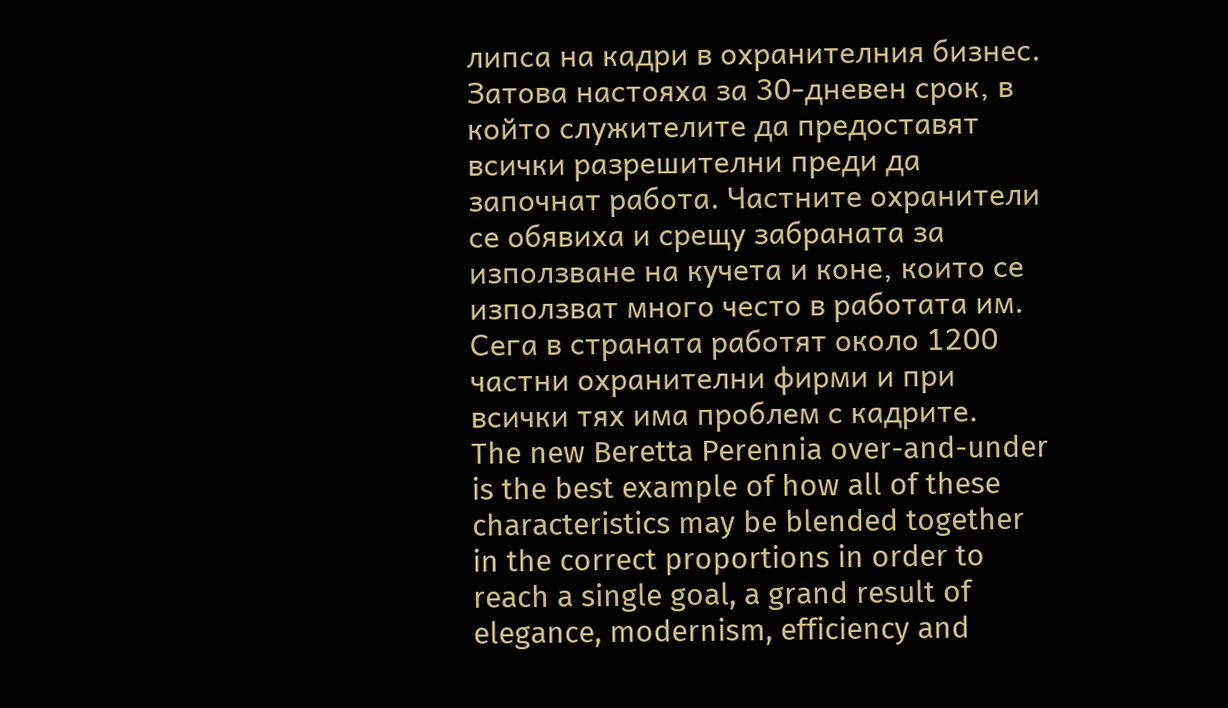липса на кадри в охранителния бизнес. Затова настояха за 30-дневен срок, в който служителите да предоставят всички разрешителни преди да започнат работа. Частните охранители се обявиха и срещу забраната за използване на кучета и коне, които се използват много често в работата им. Сега в страната работят около 1200 частни охранителни фирми и при всички тях има проблем с кадрите.
The new Beretta Perennia over-and-under is the best example of how all of these characteristics may be blended together in the correct proportions in order to reach a single goal, a grand result of elegance, modernism, efficiency and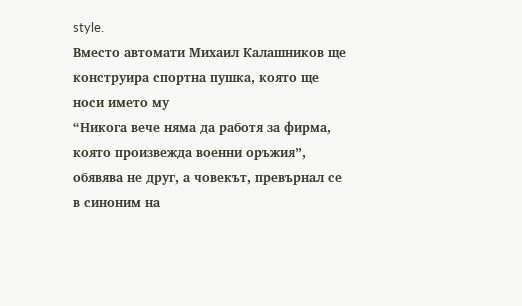style.
Вместо автомати Михаил Калашников ще конструира спортна пушка, която ще носи името му
“Никога вече няма да работя за фирма, която произвежда военни оръжия”, обявява не друг, а човекът, превърнал се в синоним на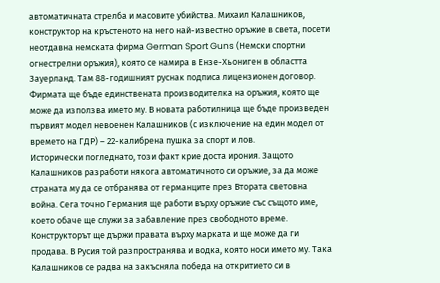автоматичната стрелба и масовите убийства. Михаил Калашников, конструктор на кръстеното на него най-известно оръжие в света, посети неотдавна немската фирма German Sport Guns (Немски спортни огнестрелни оръжия), която се намира в Ензе-Хьониген в областта Зауерланд. Там 88-годишният руснак подписа лицензионен договор. Фирмата ще бъде единствената производителка на оръжия, която ще може да използва името му. В новата работилница ще бъде произведен първият модел невоенен Калашников (с изключение на един модел от времето на ГДР) – 22-калибрена пушка за спорт и лов.
Исторически погледнато, този факт крие доста ирония. Защото Калашников разработи някога автоматичното си оръжие, за да може страната му да се отбранява от германците през Втората световна война. Сега точно Германия ще работи върху оръжие със същото име, което обаче ще служи за забавление през свободното време. Конструкторът ще държи правата върху марката и ще може да ги продава. В Русия той разпространява и водка, която носи името му. Така Калашников се радва на закъсняла победа на откритието си в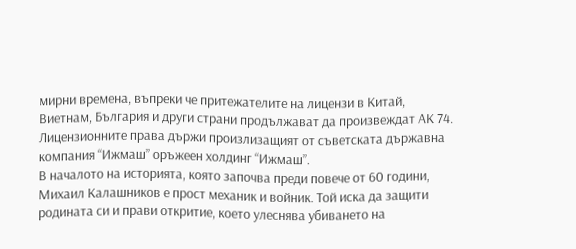мирни времена, въпреки че притежателите на лицензи в Китай, Виетнам, България и други страни продължават да произвеждат АК 74. Лицензионните права държи произлизащият от съветската държавна компания “Ижмаш” оръжеен холдинг “Ижмаш”.
В началото на историята, която започва преди повече от 60 години, Михаил Калашников е прост механик и войник. Той иска да защити родината си и прави откритие, което улеснява убиването на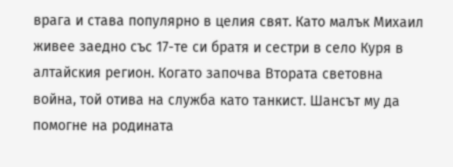врага и става популярно в целия свят. Като малък Михаил живее заедно със 17-те си братя и сестри в село Куря в алтайския регион. Когато започва Втората световна война, той отива на служба като танкист. Шансът му да помогне на родината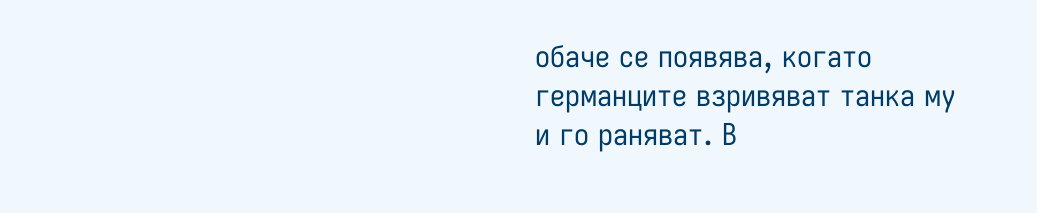обаче се появява, когато германците взривяват танка му и го раняват. В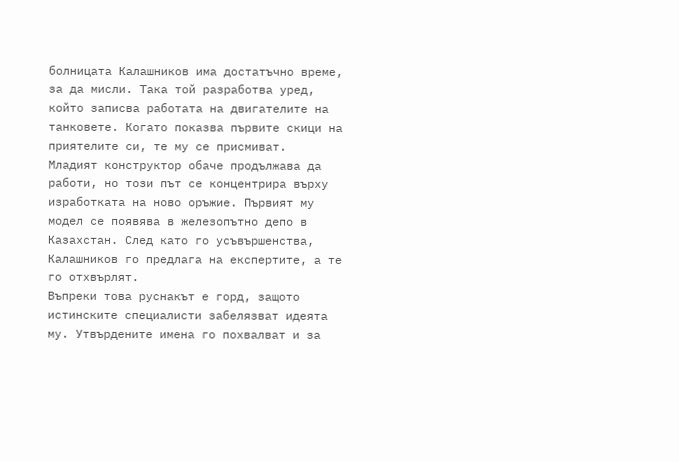болницата Калашников има достатъчно време, за да мисли. Така той разработва уред, който записва работата на двигателите на танковете. Когато показва първите скици на приятелите си, те му се присмиват.
Младият конструктор обаче продължава да работи, но този път се концентрира върху изработката на ново оръжие. Първият му модел се появява в железопътно депо в Казахстан. След като го усъвършенства, Калашников го предлага на експертите, а те го отхвърлят.
Въпреки това руснакът е горд, защото истинските специалисти забелязват идеята му. Утвърдените имена го похвалват и за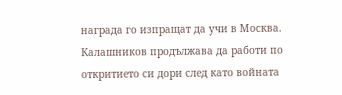награда го изпращат да учи в Москва. Калашников продължава да работи по откритието си дори след като войната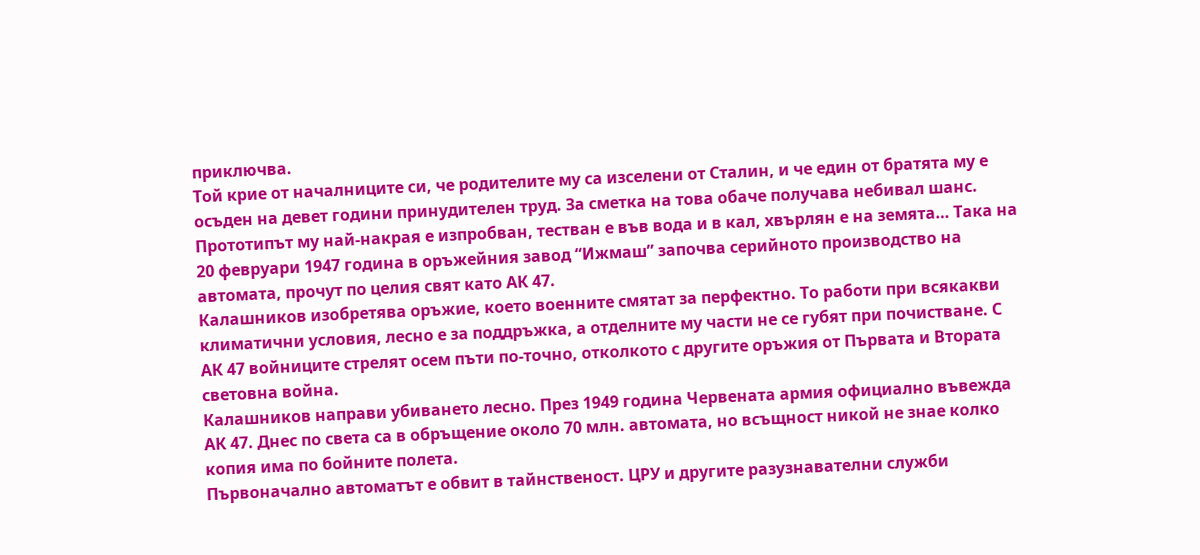приключва.
Той крие от началниците си, че родителите му са изселени от Сталин, и че един от братята му е осъден на девет години принудителен труд. За сметка на това обаче получава небивал шанс. Прототипът му най-накрая е изпробван, тестван е във вода и в кал, хвърлян е на земята… Така на 20 февруари 1947 година в оръжейния завод “Ижмаш” започва серийното производство на автомата, прочут по целия свят като АК 47.
Калашников изобретява оръжие, което военните смятат за перфектно. То работи при всякакви климатични условия, лесно е за поддръжка, а отделните му части не се губят при почистване. С АК 47 войниците стрелят осем пъти по-точно, отколкото с другите оръжия от Първата и Втората световна война.
Калашников направи убиването лесно. През 1949 година Червената армия официално въвежда АК 47. Днес по света са в обръщение около 70 млн. автомата, но всъщност никой не знае колко копия има по бойните полета.
Първоначално автоматът е обвит в тайнственост. ЦРУ и другите разузнавателни служби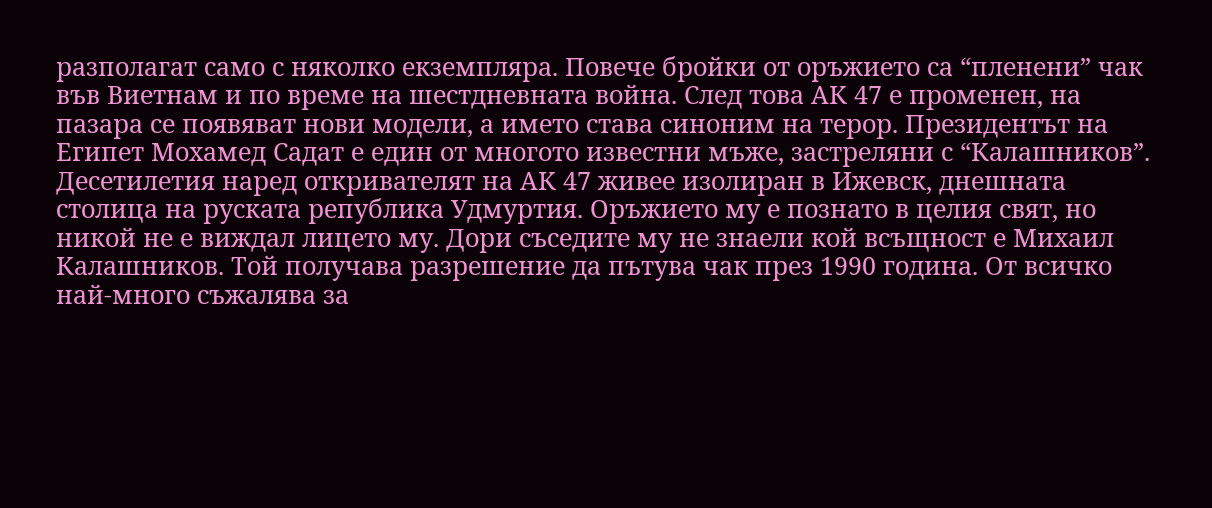разполагат само с няколко екземпляра. Повече бройки от оръжието са “пленени” чак във Виетнам и по време на шестдневната война. След това АК 47 е променен, на пазара се появяват нови модели, а името става синоним на терор. Президентът на Египет Мохамед Садат е един от многото известни мъже, застреляни с “Калашников”.
Десетилетия наред откривателят на АК 47 живее изолиран в Ижевск, днешната столица на руската република Удмуртия. Оръжието му е познато в целия свят, но никой не е виждал лицето му. Дори съседите му не знаели кой всъщност е Михаил Калашников. Той получава разрешение да пътува чак през 1990 година. От всичко най-много съжалява за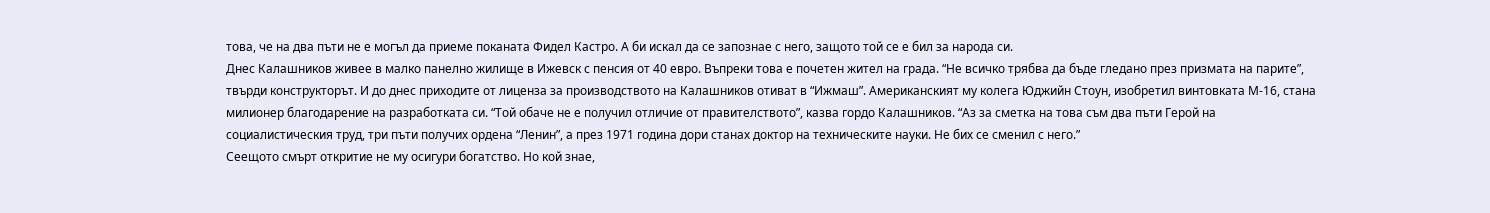това, че на два пъти не е могъл да приеме поканата Фидел Кастро. А би искал да се запознае с него, защото той се е бил за народа си.
Днес Калашников живее в малко панелно жилище в Ижевск с пенсия от 40 евро. Въпреки това е почетен жител на града. “Не всичко трябва да бъде гледано през призмата на парите”, твърди конструкторът. И до днес приходите от лиценза за производството на Калашников отиват в “Ижмаш”. Американският му колега Юджийн Стоун, изобретил винтовката М-16, стана милионер благодарение на разработката си. “Той обаче не е получил отличие от правителството”, казва гордо Калашников. “Аз за сметка на това съм два пъти Герой на социалистическия труд, три пъти получих ордена “Ленин”, а през 1971 година дори станах доктор на техническите науки. Не бих се сменил с него.”
Сеещото смърт откритие не му осигури богатство. Но кой знае,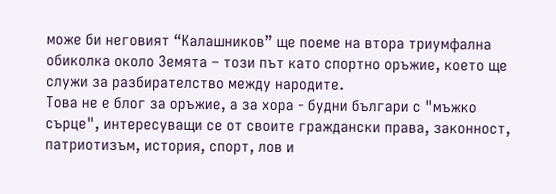може би неговият “Калашников” ще поеме на втора триумфална обиколка около Земята – този път като спортно оръжие, което ще служи за разбирателство между народите.
Това не е блог за оръжие, а за хора - будни българи с "мъжко сърце", интересуващи се от своите граждански права, законност, патриотизъм, история, спорт, лов и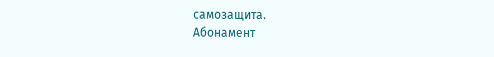самозащита.
Абонамент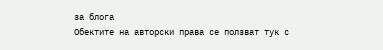за блога
Обектите на авторски права се ползват тук с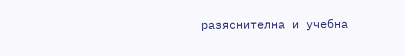разяснителна и учебна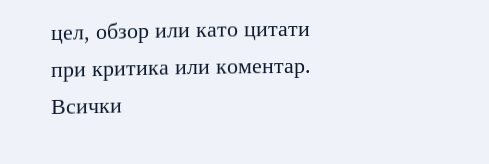цел, обзор или като цитати при критика или коментар.
Всички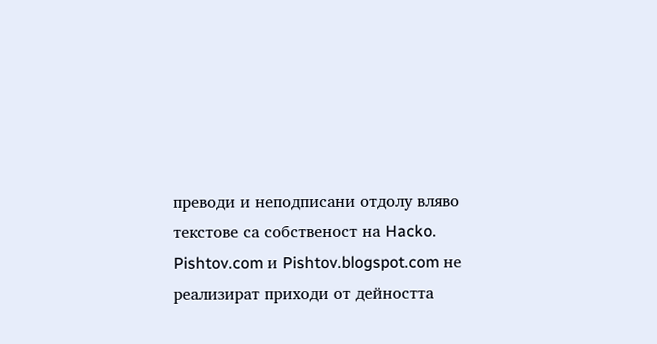преводи и неподписани отдолу вляво текстове са собственост на Hacko.
Pishtov.com и Pishtov.blogspot.com не реализират приходи от дейността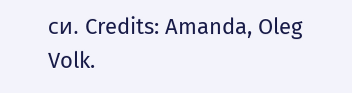си. Credits: Amanda, Oleg Volk.